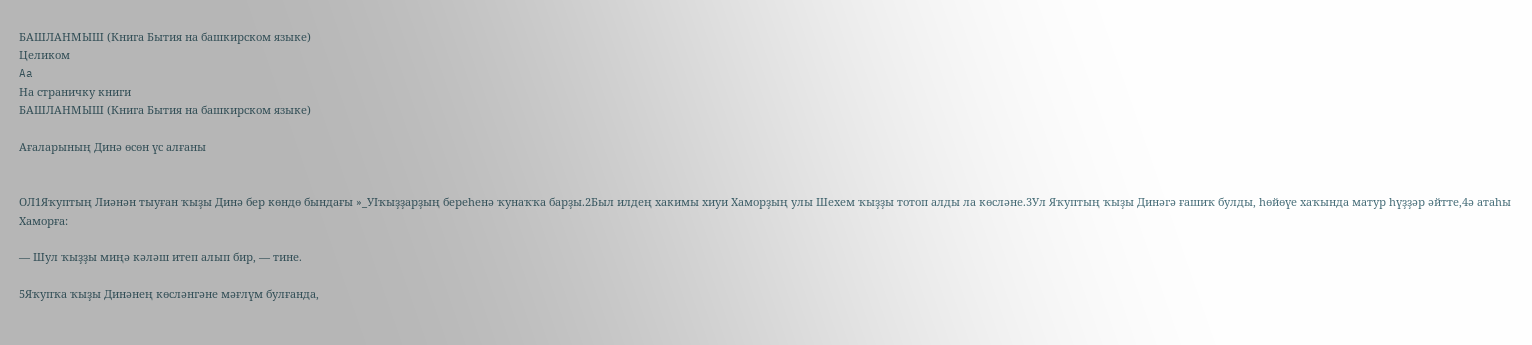БАШЛАНМЫШ (Книга Бытия на башкирском языке)
Целиком
Aa
На страничку книги
БАШЛАНМЫШ (Книга Бытия на башкирском языке)

Ағаларының Динә өсөн үс алғаны


ОЛ1Яҡуптың Лиәнән тыуған ҡыҙы Динә бер көндө бындағы »_УIҡыҙҙарҙың береһенә ҡунаҡҡа барҙы.2Был илдең хакимы хиуи Хаморҙың улы Шехем ҡыҙҙы тотоп алды ла көсләне.3Ул Яҡуптың ҡыҙы Динәгә ғашиҡ булды, һөйөүе хаҡында матур һүҙҙәр әйтте,4ә атаһы Хаморға:

— Шул ҡыҙҙы миңә кәләш итеп алып бир, — тине.

5Яҡупҡа ҡыҙы Динәнең көсләнгәне мәғлүм булғанда,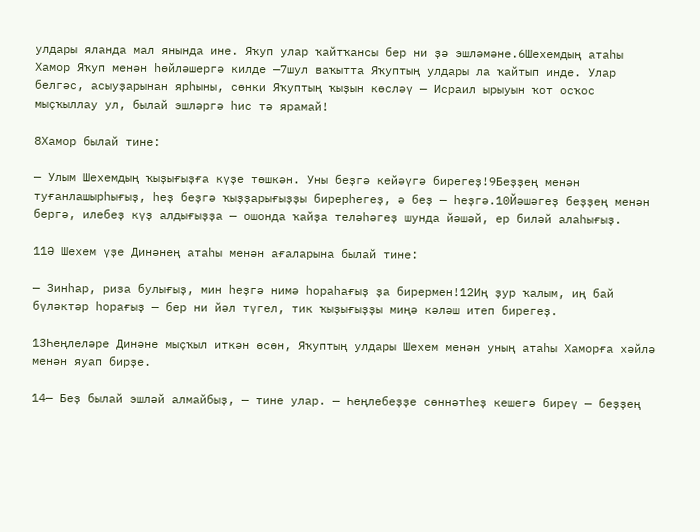улдары яланда мал янында ине. Яҡуп улар ҡайтҡансы бер ни ҙә эшләмәне.6Шехемдың атаһы Хамор Яҡуп менән һөйләшергә килде —7шул ваҡытта Яҡуптың улдары ла ҡайтып инде. Улар белгәс, асыуҙарынан ярһыны, сөнки Яҡуптың ҡыҙын көсләү — Исраил ырыуын ҡот осҡос мыҫҡыллау ул, былай эшләргә һис тә ярамай!

8Хамор былай тине:

— Улым Шехемдың ҡыҙығыҙға күҙе төшкән. Уны беҙгә кейәүгә бирегеҙ!9Беҙҙең менән туғанлашырһығыҙ, һеҙ беҙгә ҡыҙҙарығыҙҙы бирерһегеҙ, ә беҙ — һеҙгә.10Йәшәгеҙ беҙҙең менән бергә, илебеҙ күҙ алдығыҙҙа — ошонда ҡайҙа теләһәгеҙ шунда йәшәй, ер биләй алаһығыҙ.

11Ә Шехем үҙе Динәнең атаһы менән ағаларына былай тине:

— Зинһар, риза булығыҙ, мин һеҙгә нимә һораһағыҙ ҙа бирермен!12Иң ҙур ҡалым, иң бай бүләктәр һорағыҙ — бер ни йәл түгел, тик ҡыҙығыҙҙы миңә кәләш итеп бирегеҙ.

13Һеңлеләре Динәне мыҫҡыл иткән өсөн, Яҡуптың улдары Шехем менән уның атаһы Хаморға хәйлә менән яуап бирҙе.

14— Беҙ былай эшләй алмайбыҙ, — тине улар. — Һеңлебеҙҙе сөннәтһеҙ кешегә биреү — беҙҙең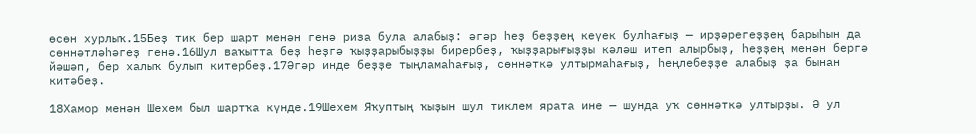өсөн хурлыҡ.15Беҙ тик бер шарт менән генә риза була алабыҙ: әгәр һеҙ беҙҙең кеүек булһағыҙ — ирҙәрегеҙҙең барыһын да сөннәтләһәгеҙ генә.16Шул ваҡытта беҙ һеҙгә ҡыҙҙарыбыҙҙы бирербеҙ, ҡыҙҙарығыҙҙы кәләш итеп алырбыҙ, һеҙҙең менән бергә йәшәп, бер халыҡ булып китербеҙ.17Әгәр инде беҙҙе тыңламаһағыҙ, сөннәткә ултырмаһағыҙ, һеңлебеҙҙе алабыҙ ҙа бынан китәбеҙ.

18Хамор менән Шехем был шартҡа күнде.19Шехем Яҡуптың ҡыҙын шул тиклем ярата ине — шунда уҡ сөннәткә ултырҙы. Ә ул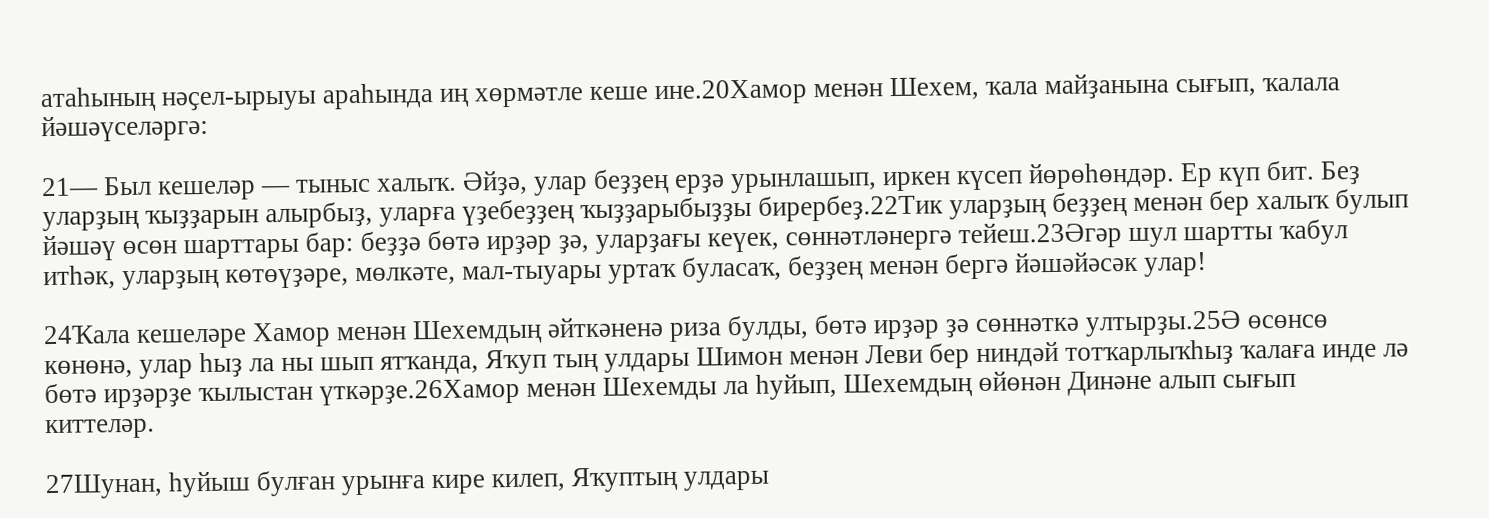атаһының нәҫел-ырыуы араһында иң хөрмәтле кеше ине.20Хамор менән Шехем, ҡала майҙанына сығып, ҡалала йәшәүселәргә:

21— Был кешеләр — тыныс халыҡ. Әйҙә, улар беҙҙең ерҙә урынлашып, иркен күсеп йөрөһөндәр. Ер күп бит. Беҙ уларҙың ҡыҙҙарын алырбыҙ, уларға үҙебеҙҙең ҡыҙҙарыбыҙҙы бирербеҙ.22Тик уларҙың беҙҙең менән бер халыҡ булып йәшәү өсөн шарттары бар: беҙҙә бөтә ирҙәр ҙә, уларҙағы кеүек, сөннәтләнергә тейеш.23Әгәр шул шартты ҡабул итһәк, уларҙың көтөүҙәре, мөлкәте, мал-тыуары уртаҡ буласаҡ, беҙҙең менән бергә йәшәйәсәк улар!

24Ҡала кешеләре Хамор менән Шехемдың әйткәненә риза булды, бөтә ирҙәр ҙә сөннәткә ултырҙы.25Ә өсөнсө көнөнә, улар һыҙ ла ны шып ятҡанда, Яҡуп тың улдары Шимон менән Леви бер ниндәй тотҡарлыҡһыҙ ҡалаға инде лә бөтә ирҙәрҙе ҡылыстан үткәрҙе.26Хамор менән Шехемды ла һуйып, Шехемдың өйөнән Динәне алып сығып киттеләр.

27Шунан, һуйыш булған урынға кире килеп, Яҡуптың улдары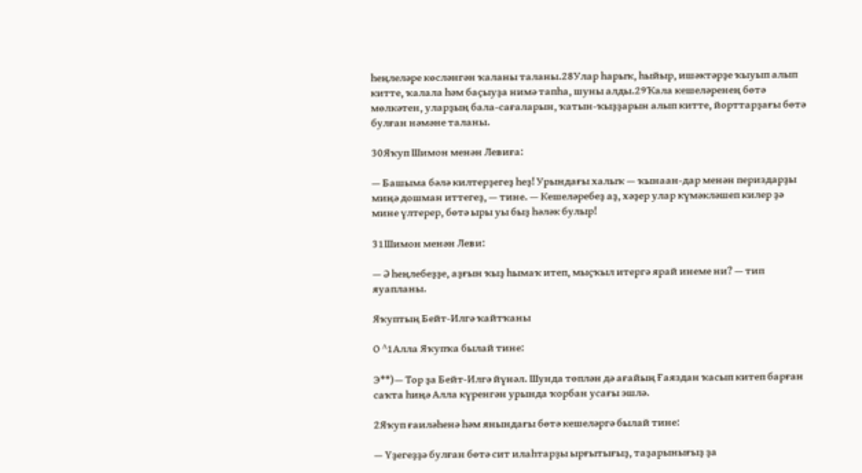һеңлеләре көсләнгән ҡаланы таланы.28Улар һарыҡ, һыйыр, ишәктәрҙе ҡыуып алып китте, ҡалала һәм баҫыуҙа нимә тапһа, шуны алды.29Ҡала кешеләренең бөтә мөлкәтен, уларҙың бала-сағаларын, ҡатын-ҡыҙҙарын алып китте, йорттарҙағы бөтә булған нәмәне таланы.

30Яҡуп Шимон менән Левиға:

— Башыма бәлә килтерҙегеҙ һеҙ! Урындағы халыҡ — ҡынаан-дар менән периздарҙы миңә дошман иттегеҙ, — тине. — Кешеләребеҙ аҙ, хәҙер улар күмәкләшеп килер ҙә мине үлтерер, бөтә ыры уы быҙ һәләк булыр!

31Шимон менән Леви:

— Ә һеңлебеҙҙе, аҙғын ҡыҙ һымаҡ итеп, мыҫҡыл итергә ярай инеме ни? — тип яуапланы.

Яҡуптың Бейт-Илгә ҡайтҡаны

О ^1Алла Яҡупҡа былай тине:

Э**)— Тор ҙа Бейт-Илгә йүнәл. Шунда төплән дә ағайың Ғаяздан ҡасып китеп барған саҡта һиңә Алла күренгән урында ҡорбан усағы эшлә.

2Яҡуп ғаиләһенә һәм янындағы бөтә кешеләргә былай тине:

— Үҙегеҙҙә булған бөтә сит илаһтарҙы ырғытығыҙ, таҙарынығыҙ ҙа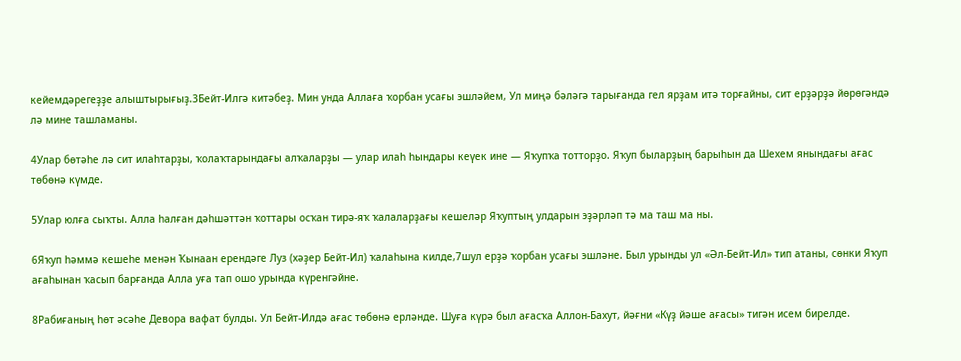кейемдәрегеҙҙе алыштырығыҙ.3Бейт-Илгә китәбеҙ. Мин унда Аллаға ҡорбан усағы эшләйем, Ул миңә бәләгә тарығанда гел ярҙам итә торғайны, сит ерҙәрҙә йөрөгәндә лә мине ташламаны.

4Улар бөтәһе лә сит илаһтарҙы, ҡолаҡтарындағы алҡаларҙы — улар илаһ һындары кеүек ине — Яҡупҡа тотторҙо. Яҡуп быларҙың барыһын да Шехем янындағы ағас төбөнә күмде.

5Улар юлға сыҡты. Алла һалған дәһшәттән ҡоттары осҡан тирә-яҡ ҡалаларҙағы кешеләр Яҡуптың улдарын эҙәрләп тә ма таш ма ны.

6Яҡуп һәммә кешеһе менән Ҡынаан ерендәге Луз (хәҙер Бейт-Ил) ҡалаһына килде,7шул ерҙә ҡорбан усағы эшләне. Был урынды ул «Әл-Бейт-Ил» тип атаны, сөнки Яҡуп ағаһынан ҡасып барғанда Алла уға тап ошо урында күренгәйне.

8Рабиғаның һөт әсәһе Девора вафат булды. Ул Бейт-Илдә ағас төбөнә ерләнде. Шуға күрә был ағасҡа Аллон-Бахут, йәғни «Күҙ йәше ағасы» тигән исем бирелде.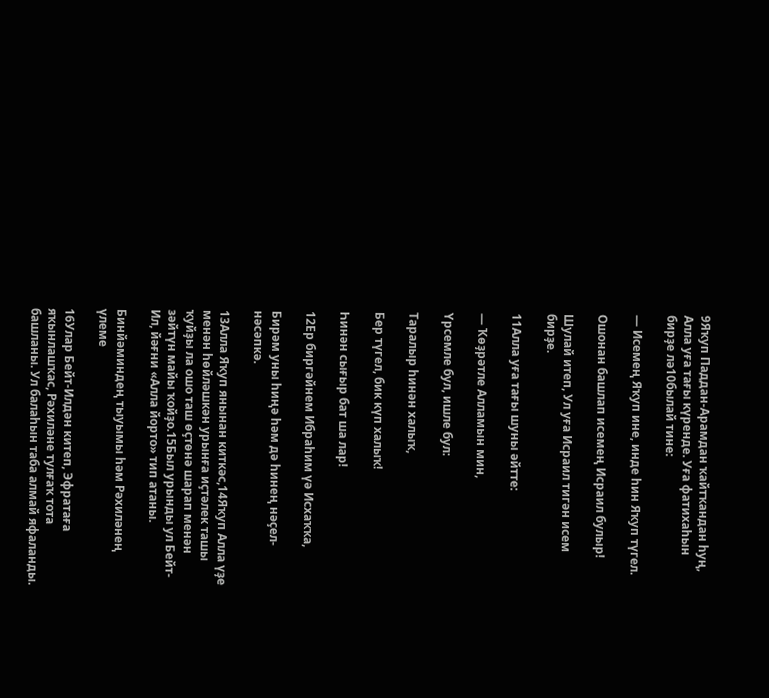9Яҡуп Паддан-Арамдан ҡайтҡандан һуң, Алла уға тағы күренде. Уға фатихаһын бирҙе лә10былай тине:

— Исемең Яҡуп ине, инде һин Яҡуп түгел.

Ошонан башлап исемең Исраил булыр!

Шулай итеп, Ул уға Исраил тигән исем бирҙе.

11Алла уға тағы шуны әйтте:

— Ҡөҙрәтле Алламын мин,

Үрсемле бул, ишле бул:

Таралыр һинән халыҡ,

Бер түгел, бик күп халыҡ!

Һинән сығыр бат ша лар!

12Ер биргәйнем Ибраһим үә Исхаҡҡа,

Бирәм уны һиңә һәм дә һинең нәҫел-нәсәпкә.

13Алла Яҡуп янынан киткәс,14Яҡуп Алла үҙе менән һөйләшкән урынға иҫтәлек ташы ҡуйҙы ла ошо таш өҫтөнә шарап менән зәйтүн майы ҡойҙо.15Был урынды ул Бейт-Ил, йәғни «Алла йорто» тип атаны.

Бинйәминдең тыуымы һәм Рәхиләнең үлеме

16Улар Бейт-Илдән китеп, Эфратаға яҡынлашҡас, Рәхиләне тулғаҡ тота башланы. Ул балаһын таба алмай яфаланды.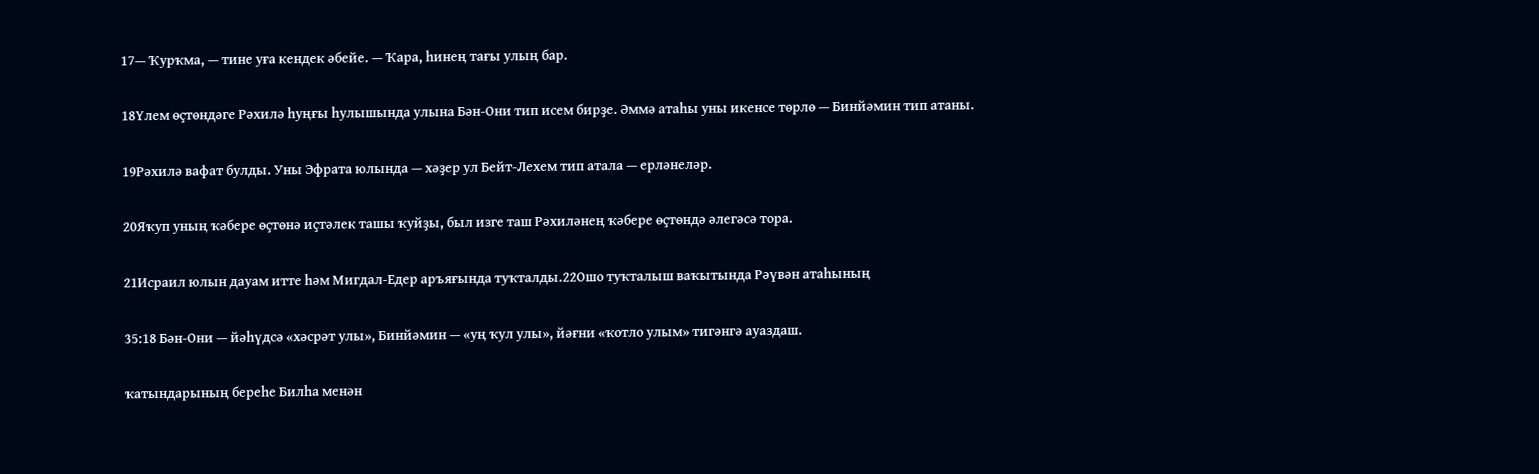17— Ҡурҡма, — тине уға кендек әбейе. — Ҡара, һинең тағы улың бар.

18Үлем өҫтөндәге Рәхилә һуңғы һулышында улына Бән-Они тип исем бирҙе. Әммә атаһы уны икенсе төрлө — Бинйәмин тип атаны.

19Рәхилә вафат булды. Уны Эфрата юлында — хәҙер ул Бейт-Лехем тип атала — ерләнеләр.

20Яҡуп уның ҡәбере өҫтөнә иҫтәлек ташы ҡуйҙы, был изге таш Рәхиләнең ҡәбере өҫтөндә әлегәсә тора.

21Исраил юлын дауам итте һәм Мигдал-Едер аръяғында туҡталды.22Ошо туҡталыш ваҡытында Рәүвән атаһының

35:18 Бән-Они — йәһүдсә «хәсрәт улы», Бинйәмин — «уң ҡул улы», йәғни «ҡотло улым» тигәнгә ауаздаш.

ҡатындарының береһе Билһа менән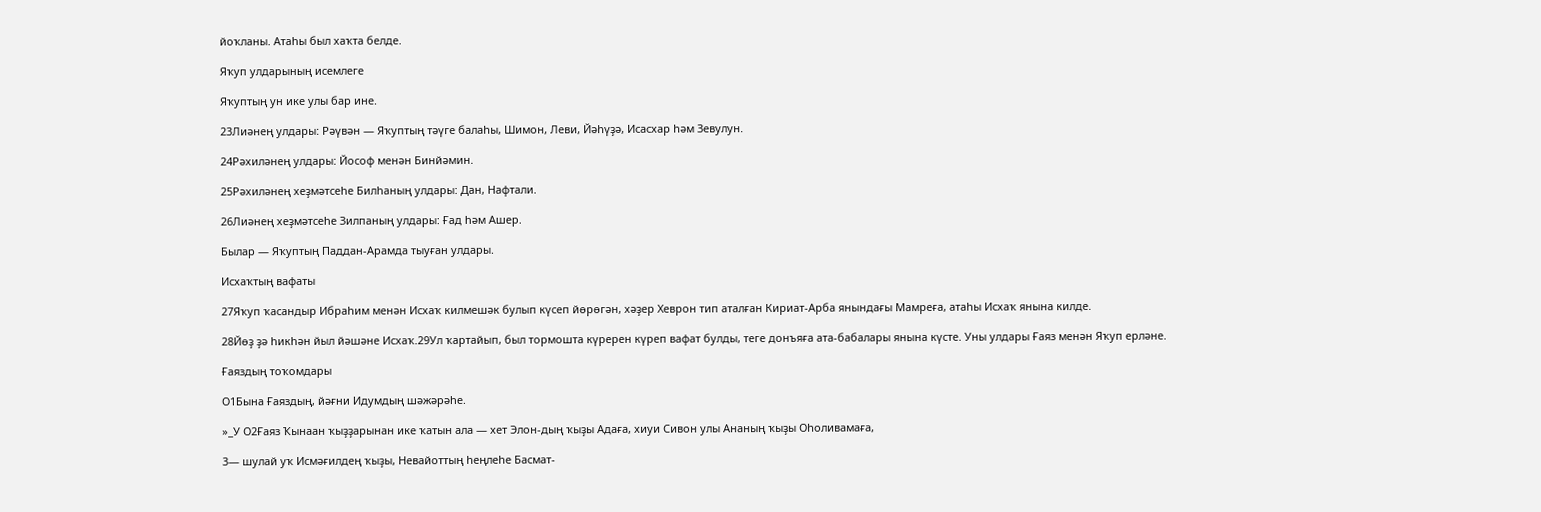йоҡланы. Атаһы был хаҡта белде.

Яҡуп улдарының исемлеге

Яҡуптың ун ике улы бар ине.

23Лиәнең улдары: Рәүвән — Яҡуптың тәүге балаһы, Шимон, Леви, Йәһүҙә, Исасхар һәм Зевулун.

24Рәхиләнең улдары: Йософ менән Бинйәмин.

25Рәхиләнең хеҙмәтсеһе Билһаның улдары: Дан, Нафтали.

26Лиәнең хеҙмәтсеһе Зилпаның улдары: Ғад һәм Ашер.

Былар — Яҡуптың Паддан-Арамда тыуған улдары.

Исхаҡтың вафаты

27Яҡуп ҡасандыр Ибраһим менән Исхаҡ килмешәк булып күсеп йөрөгән, хәҙер Хеврон тип аталған Кириат-Арба янындағы Мамреға, атаһы Исхаҡ янына килде.

28Йөҙ ҙә һикһән йыл йәшәне Исхаҡ.29Ул ҡартайып, был тормошта күререн күреп вафат булды, теге донъяға ата-бабалары янына күсте. Уны улдары Ғаяз менән Яҡуп ерләне.

Ғаяздың тоҡомдары

О1Бына Ғаяздың, йәғни Идумдың шәжәрәһе.

»_У О2Ғаяз Ҡынаан ҡыҙҙарынан ике ҡатын ала — хет Элон-дың ҡыҙы Адаға, хиуи Сивон улы Ананың ҡыҙы Оһоливамаға,

3— шулай уҡ Исмәғилдең ҡыҙы, Невайоттың һеңлеһе Басмат-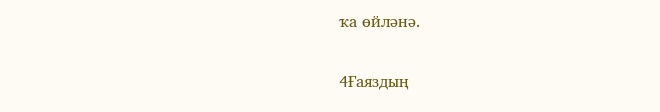ҡа өйләнә.

4Ғаяздың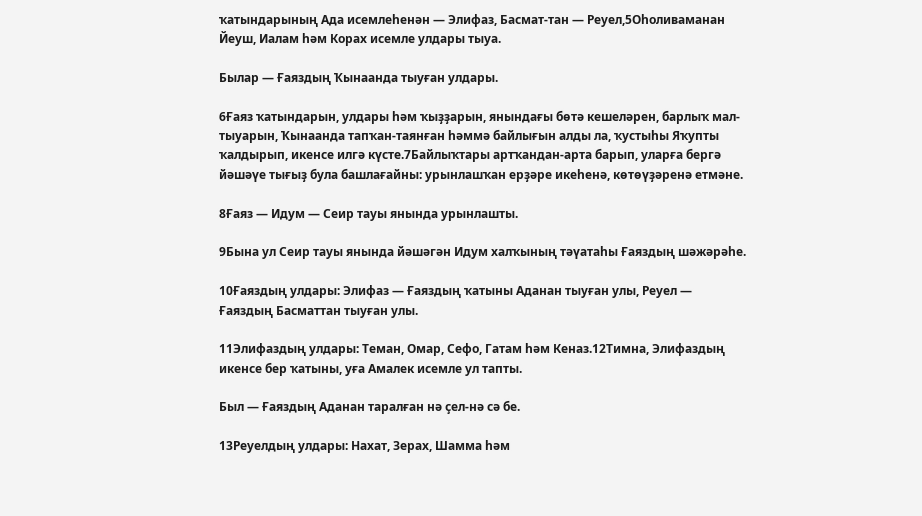ҡатындарының Ада исемлеһенән — Элифаз, Басмат-тан — Реуел,5Оһоливаманан Йеуш, Иалам һәм Корах исемле улдары тыуа.

Былар — Ғаяздың Ҡынаанда тыуған улдары.

6Ғаяз ҡатындарын, улдары һәм ҡыҙҙарын, янындағы бөтә кешеләрен, барлыҡ мал-тыуарын, Ҡынаанда тапҡан-таянған һәммә байлығын алды ла, ҡустыһы Яҡупты ҡалдырып, икенсе илгә күсте.7Байлыҡтары артҡандан-арта барып, уларға бергә йәшәүе тығыҙ була башлағайны: урынлашҡан ерҙәре икеһенә, көтөүҙәренә етмәне.

8Ғаяз — Идум — Сеир тауы янында урынлашты.

9Бына ул Сеир тауы янында йәшәгән Идум халҡының тәүатаһы Ғаяздың шәжәрәһе.

10Ғаяздың улдары: Элифаз — Ғаяздың ҡатыны Аданан тыуған улы, Реуел — Ғаяздың Басматтан тыуған улы.

11Элифаздың улдары: Теман, Омар, Сефо, Гатам һәм Кеназ.12Тимна, Элифаздың икенсе бер ҡатыны, уға Амалек исемле ул тапты.

Был — Ғаяздың Аданан таралған нә ҫел-нә сә бе.

13Реуелдың улдары: Нахат, Зерах, Шамма һәм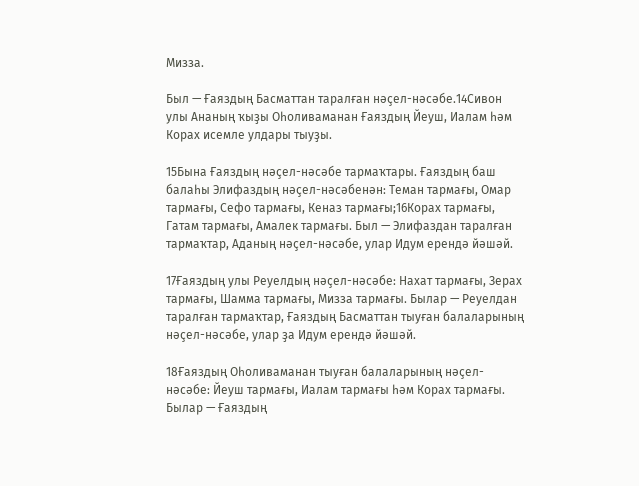Мизза.

Был — Ғаяздың Басматтан таралған нәҫел-нәсәбе.14Сивон улы Ананың ҡыҙы Оһоливаманан Ғаяздың Йеуш, Иалам һәм Корах исемле улдары тыуҙы.

15Бына Ғаяздың нәҫел-нәсәбе тармаҡтары. Ғаяздың баш балаһы Элифаздың нәҫел-нәсәбенән: Теман тармағы, Омар тармағы, Сефо тармағы, Кеназ тармағы;16Корах тармағы, Гатам тармағы, Амалек тармағы. Был — Элифаздан таралған тармаҡтар, Аданың нәҫел-нәсәбе, улар Идум ерендә йәшәй.

17Ғаяздың улы Реуелдың нәҫел-нәсәбе: Нахат тармағы, Зерах тармағы, Шамма тармағы, Мизза тармағы. Былар — Реуелдан таралған тармаҡтар, Ғаяздың Басматтан тыуған балаларының нәҫел-нәсәбе, улар ҙа Идум ерендә йәшәй.

18Ғаяздың Оһоливаманан тыуған балаларының нәҫел-нәсәбе: Йеуш тармағы, Иалам тармағы һәм Корах тармағы. Былар — Ғаяздың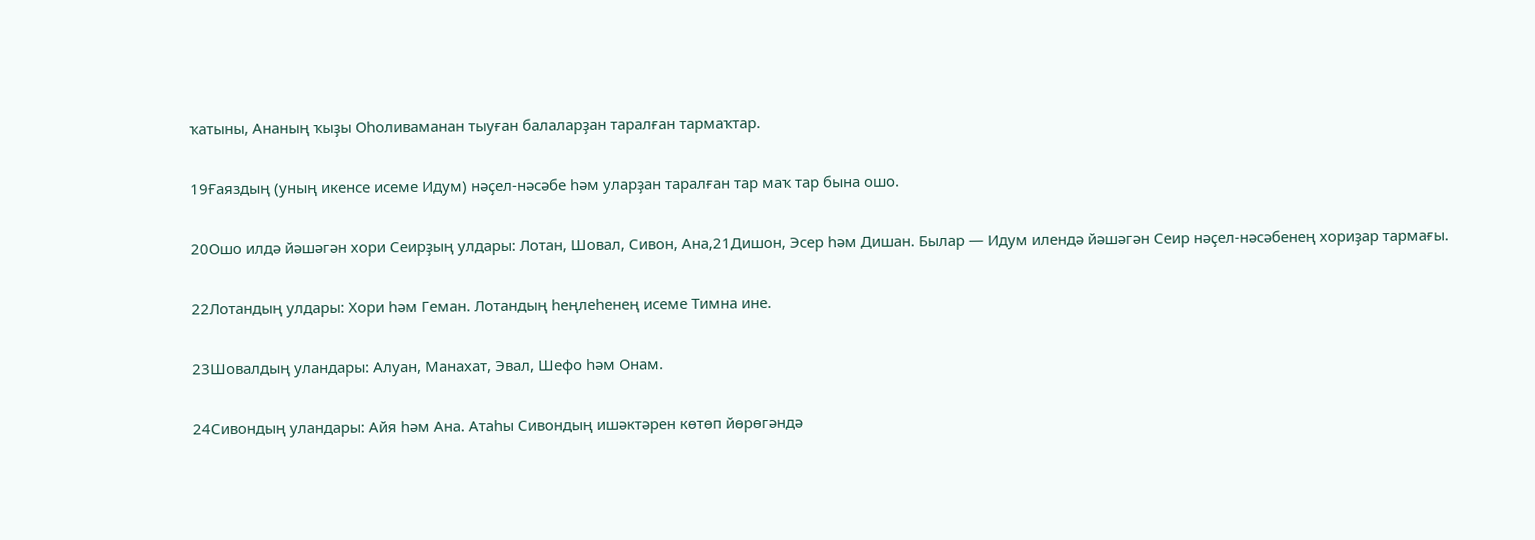ҡатыны, Ананың ҡыҙы Оһоливаманан тыуған балаларҙан таралған тармаҡтар.

19Ғаяздың (уның икенсе исеме Идум) нәҫел-нәсәбе һәм уларҙан таралған тар маҡ тар бына ошо.

20Ошо илдә йәшәгән хори Сеирҙың улдары: Лотан, Шовал, Сивон, Ана,21Дишон, Эсер һәм Дишан. Былар — Идум илендә йәшәгән Сеир нәҫел-нәсәбенең хориҙар тармағы.

22Лотандың улдары: Хори һәм Геман. Лотандың һеңлеһенең исеме Тимна ине.

23Шовалдың уландары: Алуан, Манахат, Эвал, Шефо һәм Онам.

24Сивондың уландары: Айя һәм Ана. Атаһы Сивондың ишәктәрен көтөп йөрөгәндә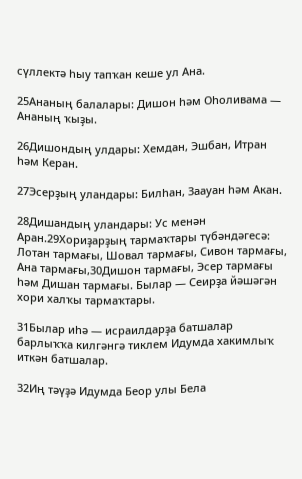сүллектә һыу тапҡан кеше ул Ана.

25Ананың балалары: Дишон һәм Оһоливама — Ананың ҡыҙы.

26Дишондың улдары: Хемдан, Эшбан, Итран һәм Керан.

27Эсерҙың уландары: Билһан, Заауан һәм Акан.

28Дишандың уландары: Ус менән Аран.29Хориҙарҙың тармаҡтары түбәндәгесә: Лотан тармағы, Шовал тармағы, Сивон тармағы, Ана тармағы,30Дишон тармағы, Эсер тармағы һәм Дишан тармағы. Былар — Сеирҙа йәшәгән хори халҡы тармаҡтары.

31Былар иһә — исраилдарҙа батшалар барлыҡҡа килгәнгә тиклем Идумда хакимлыҡ иткән батшалар.

32Иң тәүҙә Идумда Беор улы Бела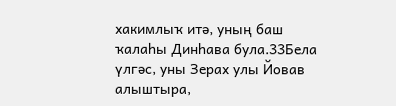хакимлыҡ итә, уның баш ҡалаһы Динһава була.33Бела үлгәс, уны Зерах улы Йовав алыштыра,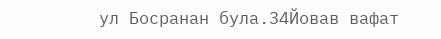ул Босранан була.34Йовав вафат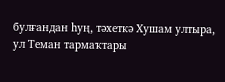булғандан һуң, тәхеткә Хушам ултыра, ул Теман тармаҡтары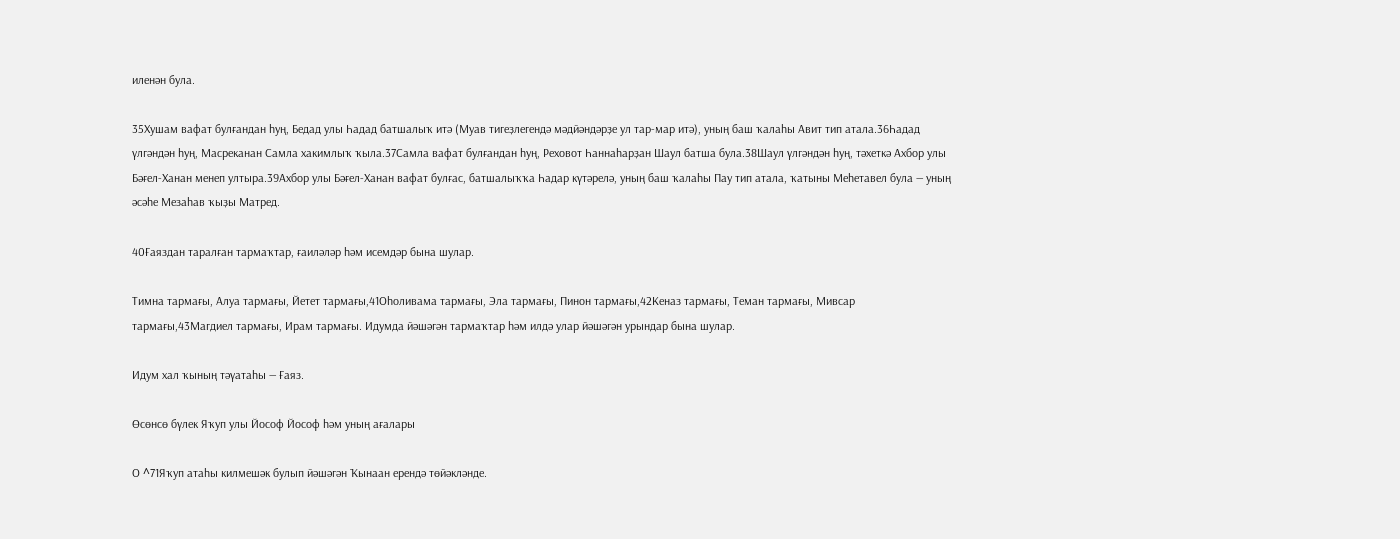иленән була.

35Хушам вафат булғандан һуң, Бедад улы Һадад батшалыҡ итә (Муав тигеҙлегендә мәдйәндәрҙе ул тар-мар итә), уның баш ҡалаһы Авит тип атала.36Һадад үлгәндән һуң, Масреканан Самла хакимлыҡ ҡыла.37Самла вафат булғандан һуң, Реховот Һаннаһарҙан Шаул батша була.38Шаул үлгәндән һуң, тәхеткә Ахбор улы Бәғел-Ханан менеп ултыра.39Ахбор улы Бәғел-Ханан вафат булғас, батшалыҡҡа Һадар күтәрелә, уның баш ҡалаһы Пау тип атала, ҡатыны Меһетавел була — уның әсәһе Мезаһав ҡыҙы Матред.

40Ғаяздан таралған тармаҡтар, ғаиләләр һәм исемдәр бына шулар.

Тимна тармағы, Алуа тармағы, Йетет тармағы,41Оһоливама тармағы, Эла тармағы, Пинон тармағы,42Кеназ тармағы, Теман тармағы, Мивсар тармағы,43Магдиел тармағы, Ирам тармағы. Идумда йәшәгән тармаҡтар һәм илдә улар йәшәгән урындар бына шулар.

Идум хал ҡының тәүатаһы — Ғаяз.

Өсөнсө бүлек Яҡуп улы Йософ Йософ һәм уның ағалары

О ^71Яҡуп атаһы килмешәк булып йәшәгән Ҡынаан ерендә төйәкләнде.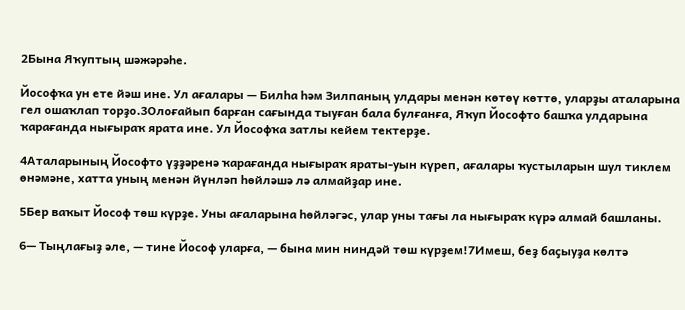2Бына Яҡуптың шәжәрәһе.

Йософҡа ун ете йәш ине. Ул ағалары — Билһа һәм Зилпаның улдары менән көтөү көттө, уларҙы аталарына гел ошаҡлап торҙо.3Олоғайып барған сағында тыуған бала булғанға, Яҡуп Йософто башҡа улдарына ҡарағанда нығыраҡ ярата ине. Ул Йософҡа затлы кейем тектерҙе.

4Аталарының Йософто үҙҙәренә ҡарағанда нығыраҡ яраты-уын күреп, ағалары ҡустыларын шул тиклем өнәмәне, хатта уның менән йүнләп һөйләшә лә алмайҙар ине.

5Бер ваҡыт Йософ төш күрҙе. Уны ағаларына һөйләгәс, улар уны тағы ла нығыраҡ күрә алмай башланы.

6— Тыңлағыҙ әле, — тине Йософ уларға, — бына мин ниндәй төш күрҙем!7Имеш, беҙ баҫыуҙа көлтә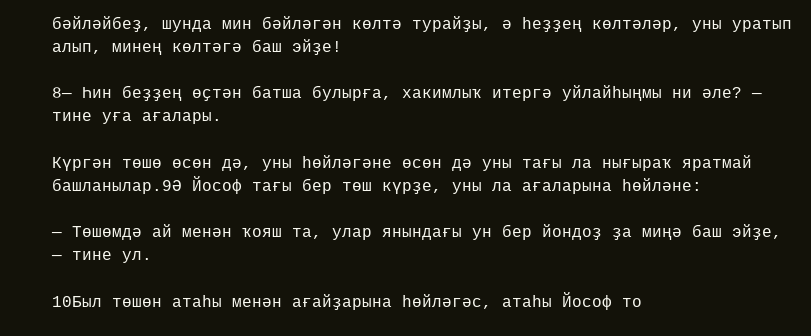бәйләйбеҙ, шунда мин бәйләгән көлтә турайҙы, ә һеҙҙең көлтәләр, уны уратып алып, минең көлтәгә баш эйҙе!

8— Һин беҙҙең өҫтән батша булырға, хакимлыҡ итергә уйлайһыңмы ни әле? — тине уға ағалары.

Күргән төшө өсөн дә, уны һөйләгәне өсөн дә уны тағы ла нығыраҡ яратмай башланылар.9Ә Йософ тағы бер төш күрҙе, уны ла ағаларына һөйләне:

— Төшөмдә ай менән ҡояш та, улар янындағы ун бер йондоҙ ҙа миңә баш эйҙе, — тине ул.

10Был төшөн атаһы менән ағайҙарына һөйләгәс, атаһы Йософ то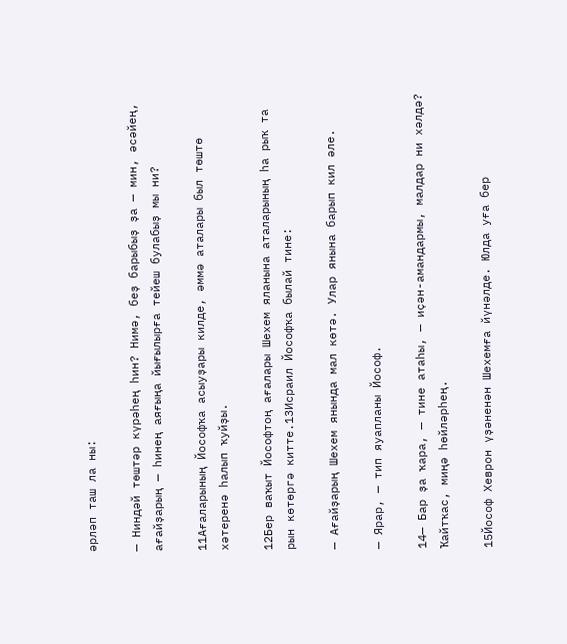әрләп таш ла ны:

— Ниндәй төштәр күрәһең һин? Нимә, беҙ барыбыҙ ҙа — мин, әсәйең, ағайҙарың — һинең аяғыңа йығылырға тейеш булабыҙ мы ни?

11Ағаларының Йософҡа асыуҙары килде, әммә аталары был төштө хәтеренә һалып ҡуйҙы.

12Бер ваҡыт Йософтоң ағалары Шехем яланына аталарының һа рыҡ та рын көтөргә китте.13Исраил Йософҡа былай тине:

— Ағайҙарың Шехем янында мал көтә. Улар янына барып кил әле.

— Ярар, — тип яуапланы Йософ.

14— Бар ҙа ҡара, — тине атаһы, — иҫән-амандармы, малдар ни хәлдә? Ҡайтҡас, миңә һөйләрһең.

15Йософ Хеврон үҙәненән Шехемға йүнәлде. Юлда уға бер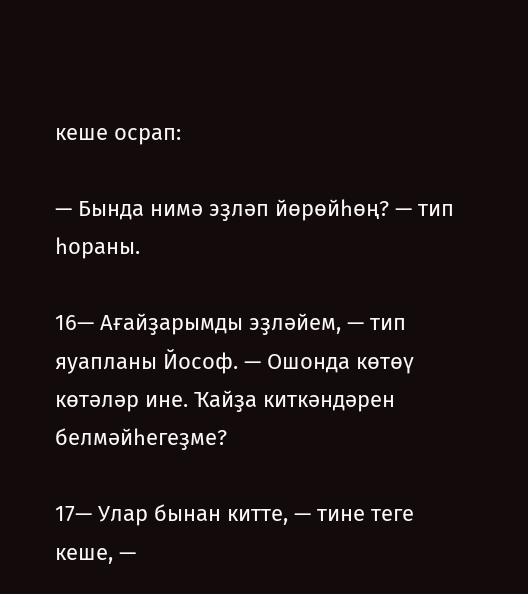кеше осрап:

— Бында нимә эҙләп йөрөйһөң? — тип һораны.

16— Ағайҙарымды эҙләйем, — тип яуапланы Йософ. — Ошонда көтөү көтәләр ине. Ҡайҙа киткәндәрен белмәйһегеҙме?

17— Улар бынан китте, — тине теге кеше, —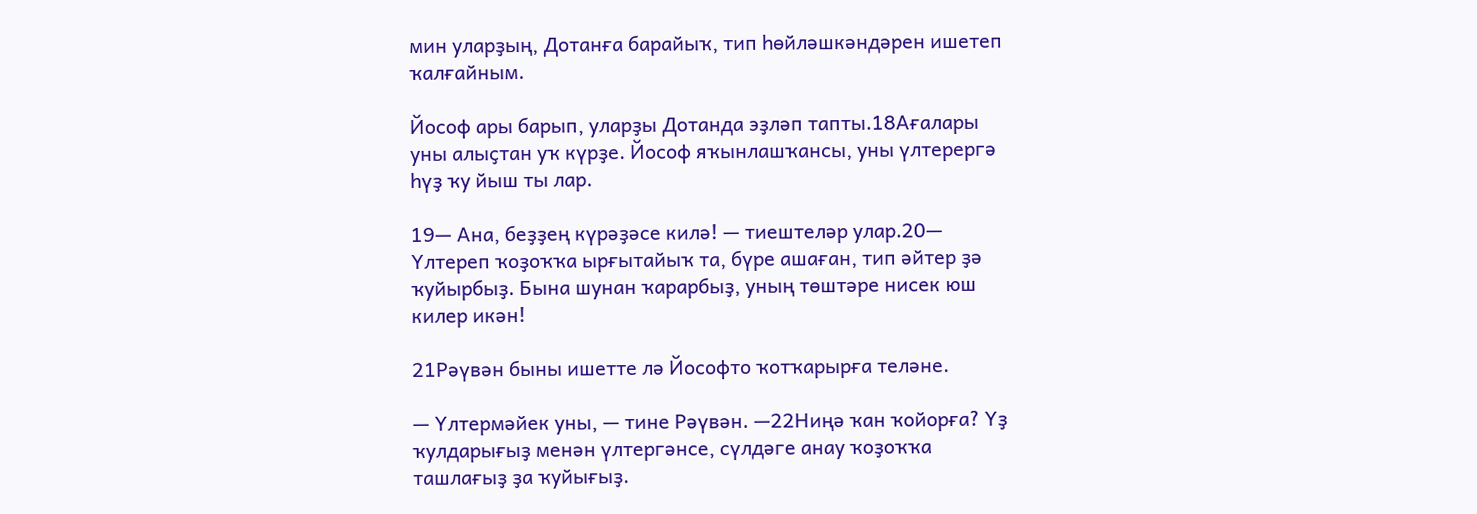мин уларҙың, Дотанға барайыҡ, тип һөйләшкәндәрен ишетеп ҡалғайным.

Йософ ары барып, уларҙы Дотанда эҙләп тапты.18Ағалары уны алыҫтан уҡ күрҙе. Йософ яҡынлашҡансы, уны үлтерергә һүҙ ҡу йыш ты лар.

19— Ана, беҙҙең күрәҙәсе килә! — тиештеләр улар.20— Үлтереп ҡоҙоҡҡа ырғытайыҡ та, бүре ашаған, тип әйтер ҙә ҡуйырбыҙ. Бына шунан ҡарарбыҙ, уның төштәре нисек юш килер икән!

21Рәүвән быны ишетте лә Йософто ҡотҡарырға теләне.

— Үлтермәйек уны, — тине Рәүвән. —22Ниңә ҡан ҡойорға? Үҙ ҡулдарығыҙ менән үлтергәнсе, сүлдәге анау ҡоҙоҡҡа ташлағыҙ ҙа ҡуйығыҙ.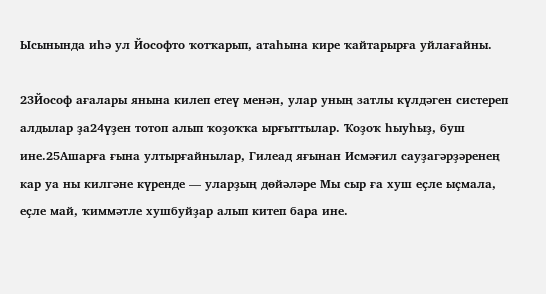Ысынында иһә ул Йософто ҡотҡарып, атаһына кире ҡайтарырға уйлағайны.

23Йософ ағалары янына килеп етеү менән, улар уның затлы күлдәген систереп алдылар ҙа24үҙен тотоп алып ҡоҙоҡҡа ырғыттылар. Ҡоҙоҡ һыуһыҙ, буш ине.25Ашарға ғына ултырғайнылар, Гилеад яғынан Исмәғил сауҙагәрҙәренең кар уа ны килгәне күренде — уларҙың дөйәләре Мы сыр ға хуш еҫле ыҫмала, еҫле май, ҡиммәтле хушбуйҙар алып китеп бара ине.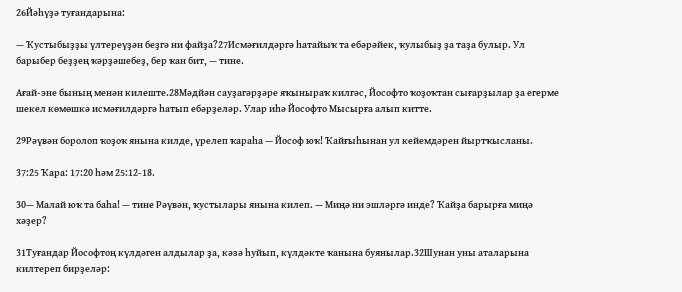26Йәһүҙә туғандарына:

— Ҡустыбыҙҙы үлтереүҙән беҙгә ни файҙа?27Исмәғилдәргә һатайыҡ та ебәрәйек, ҡулыбыҙ ҙа таҙа булыр. Ул барыбер беҙҙең ҡәрҙәшебеҙ, бер ҡан бит, — тине.

Ағай-эне бының менән килеште.28Мәдйән сауҙагәрҙәре яҡыныраҡ килгәс, Йософто ҡоҙоҡтан сығарҙылар ҙа егерме шекел көмөшкә исмәғилдәргә һатып ебәрҙеләр. Улар иһә Йософто Мысырға алып китте.

29Рәүвән боролоп ҡоҙоҡ янына килде, үрелеп ҡараһа — Йософ юҡ! Ҡайғыһынан ул кейемдәрен йыртҡысланы.

37:25 Ҡара: 17:20 һәм 25:12-18.

30— Малай юҡ та баһа! — тине Рәүвән, ҡустылары янына килеп. — Миңә ни эшләргә инде? Ҡайҙа барырға миңә хәҙер?

31Туғандар Йософтоң күлдәген алдылар ҙа, кәзә һуйып, күлдәкте ҡанына буянылар.32Шунан уны аталарына килтереп бирҙеләр: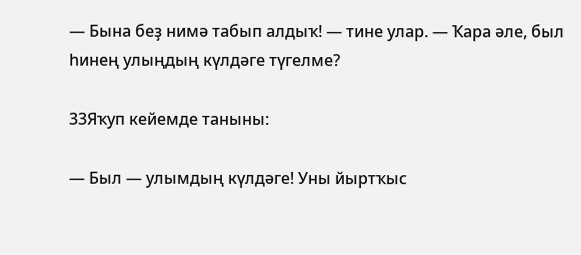— Бына беҙ нимә табып алдыҡ! — тине улар. — Ҡара әле, был һинең улыңдың күлдәге түгелме?

33Яҡуп кейемде таныны:

— Был — улымдың күлдәге! Уны йыртҡыс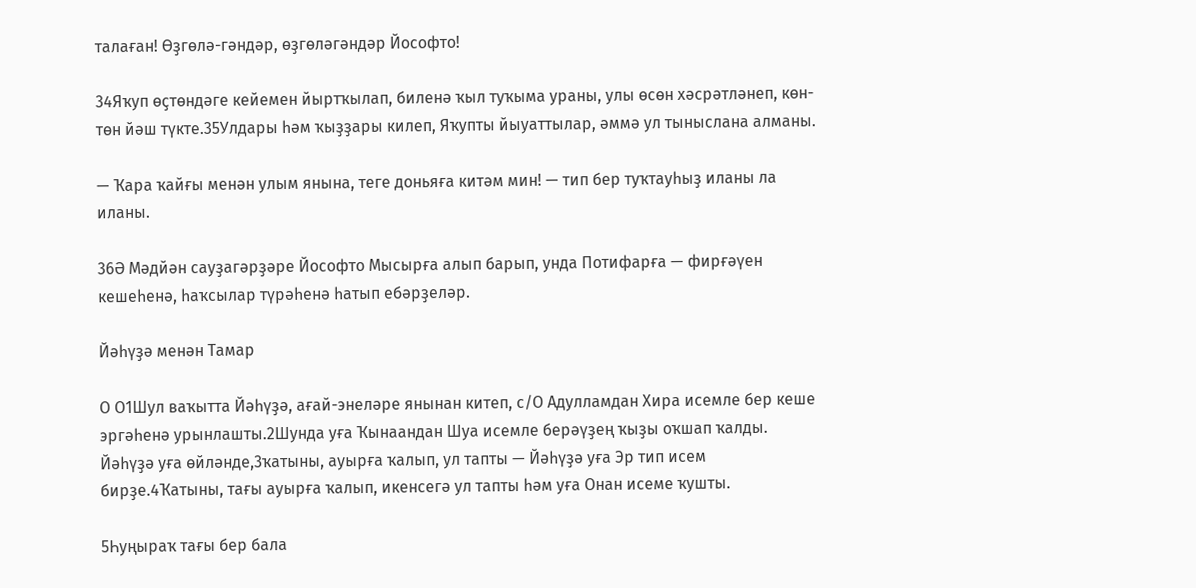талаған! Өҙгөлә-гәндәр, өҙгөләгәндәр Йософто!

34Яҡуп өҫтөндәге кейемен йыртҡылап, биленә ҡыл туҡыма ураны, улы өсөн хәсрәтләнеп, көн-төн йәш түкте.35Улдары һәм ҡыҙҙары килеп, Яҡупты йыуаттылар, әммә ул тыныслана алманы.

— Ҡара ҡайғы менән улым янына, теге доньяға китәм мин! — тип бер туҡтауһыҙ иланы ла иланы.

36Ә Мәдйән сауҙагәрҙәре Йософто Мысырға алып барып, унда Потифарға — фирғәүен кешеһенә, һаҡсылар түрәһенә һатып ебәрҙеләр.

Йәһүҙә менән Тамар

О О1Шул ваҡытта Йәһүҙә, ағай-энеләре янынан китеп, с/О Адулламдан Хира исемле бер кеше эргәһенә урынлашты.2Шунда уға Ҡынаандан Шуа исемле берәүҙең ҡыҙы оҡшап ҡалды. Йәһүҙә уға өйләнде,3ҡатыны, ауырға ҡалып, ул тапты — Йәһүҙә уға Эр тип исем бирҙе.4Ҡатыны, тағы ауырға ҡалып, икенсегә ул тапты һәм уға Онан исеме ҡушты.

5Һуңыраҡ тағы бер бала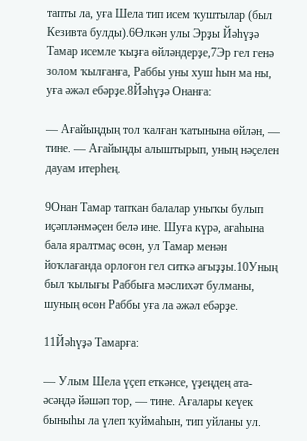тапты ла, уға Шела тип исем ҡуштылар (был Кезивта булды).6Өлкән улы Эрҙы Йәһүҙә Тамар исемле ҡыҙға өйләндерҙе,7Эр гел генә золом ҡылғанға, Раббы уны хуш һын ма ны, уға әжәл ебәрҙе.8Йәһүҙә Онанға:

— Ағайыңдың тол ҡалған ҡатынына өйлән, — тине. — Ағайыңды алыштырып, уның нәҫелен дауам итерһең.

9Онан Тамар тапҡан балалар уныҡы булып иҫәпләнмәҫен белә ине. Шуға күрә, ағаһына бала яралтмаҫ өсөн, ул Тамар менән йоҡлағанда орлоғон гел ситкә ағыҙҙы.10Уның был ҡылығы Раббыға мәслихәт булманы, шуның өсөн Раббы уға ла әжәл ебәрҙе.

11Йәһүҙә Тамарға:

— Улым Шела үҫеп еткәнсе, үҙеңдең ата-әсәңдә йәшәп тор, — тине. Ағалары кеүек быныһы ла үлеп ҡуймаһын, тип уйланы ул.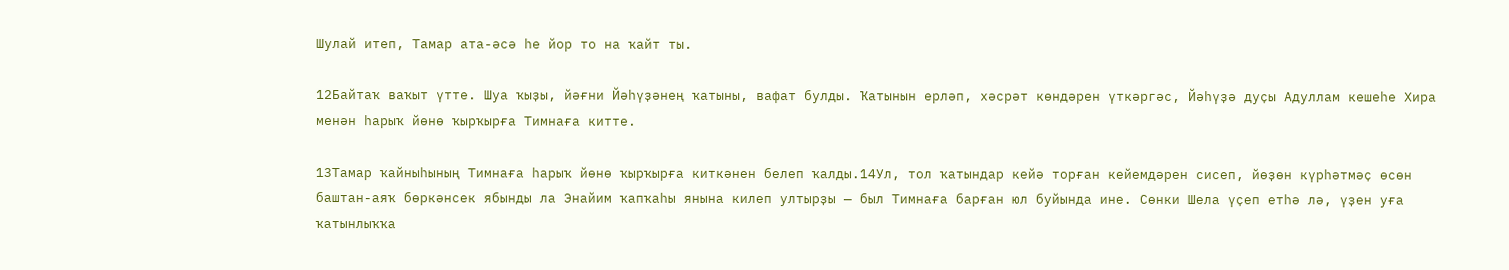Шулай итеп, Тамар ата-әсә һе йор то на ҡайт ты.

12Байтаҡ ваҡыт үтте. Шуа ҡыҙы, йәғни Йәһүҙәнең ҡатыны, вафат булды. Ҡатынын ерләп, хәсрәт көндәрен үткәргәс, Йәһүҙә дуҫы Адуллам кешеһе Хира менән һарыҡ йөнө ҡырҡырға Тимнаға китте.

13Тамар ҡайныһының Тимнаға һарыҡ йөнө ҡырҡырға киткәнен белеп ҡалды.14Ул, тол ҡатындар кейә торған кейемдәрен сисеп, йөҙөн күрһәтмәҫ өсөн баштан-аяҡ бөркәнсек ябынды ла Энайим ҡапҡаһы янына килеп ултырҙы — был Тимнаға барған юл буйында ине. Сөнки Шела үҫеп етһә лә, үҙен уға ҡатынлыҡҡа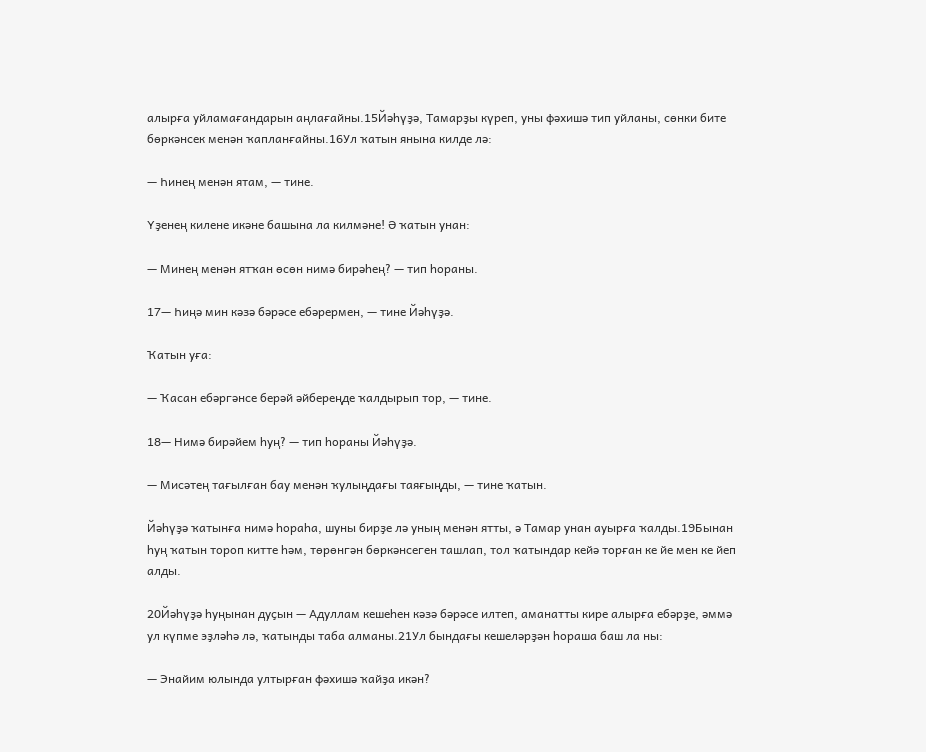алырға уйламағандарын аңлағайны.15Йәһүҙә, Тамарҙы күреп, уны фәхишә тип уйланы, сөнки бите бөркәнсек менән ҡапланғайны.16Ул ҡатын янына килде лә:

— Һинең менән ятам, — тине.

Үҙенең килене икәне башына ла килмәне! Ә ҡатын унан:

— Минең менән ятҡан өсөн нимә бирәһең? — тип һораны.

17— Һиңә мин кәзә бәрәсе ебәрермен, — тине Йәһүҙә.

Ҡатын уға:

— Ҡасан ебәргәнсе берәй әйбереңде ҡалдырып тор, — тине.

18— Нимә бирәйем һуң? — тип һораны Йәһүҙә.

— Мисәтең тағылған бау менән ҡулыңдағы таяғыңды, — тине ҡатын.

Йәһүҙә ҡатынға нимә һораһа, шуны бирҙе лә уның менән ятты, ә Тамар унан ауырға ҡалды.19Бынан һуң ҡатын тороп китте һәм, төрөнгән бөркәнсеген ташлап, тол ҡатындар кейә торған ке йе мен ке йеп алды.

20Йәһүҙә һуңынан дуҫын — Адуллам кешеһен кәзә бәрәсе илтеп, аманатты кире алырға ебәрҙе, әммә ул күпме эҙләһә лә, ҡатынды таба алманы.21Ул бындағы кешеләрҙән һораша баш ла ны:

— Энайим юлында ултырған фәхишә ҡайҙа икән?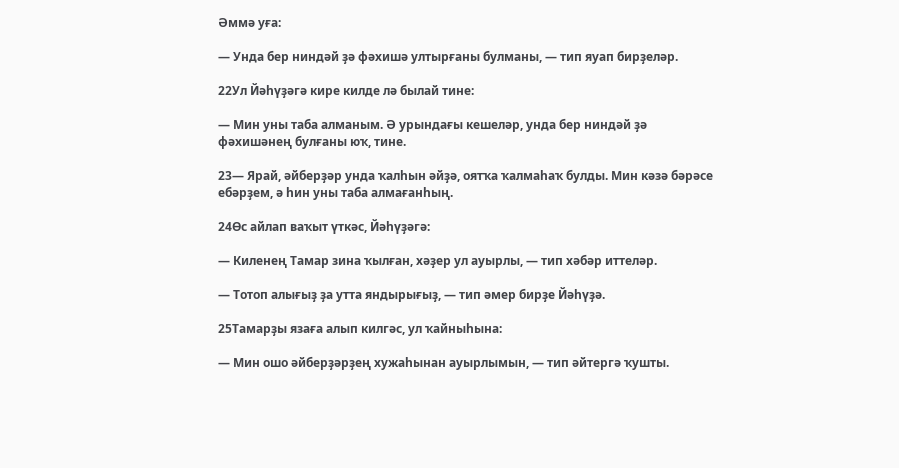Әммә уға:

— Унда бер ниндәй ҙә фәхишә ултырғаны булманы, — тип яуап бирҙеләр.

22Ул Йәһүҙәгә кире килде лә былай тине:

— Мин уны таба алманым. Ә урындағы кешеләр, унда бер ниндәй ҙә фәхишәнең булғаны юҡ, тине.

23— Ярай, әйберҙәр унда ҡалһын әйҙә, оятҡа ҡалмаһаҡ булды. Мин кәзә бәрәсе ебәрҙем, ә һин уны таба алмағанһың.

24Өс айлап ваҡыт үткәс, Йәһүҙәгә:

— Киленең Тамар зина ҡылған, хәҙер ул ауырлы, — тип хәбәр иттеләр.

— Тотоп алығыҙ ҙа утта яндырығыҙ, — тип әмер бирҙе Йәһүҙә.

25Тамарҙы язаға алып килгәс, ул ҡайныһына:

— Мин ошо әйберҙәрҙең хужаһынан ауырлымын, — тип әйтергә ҡушты.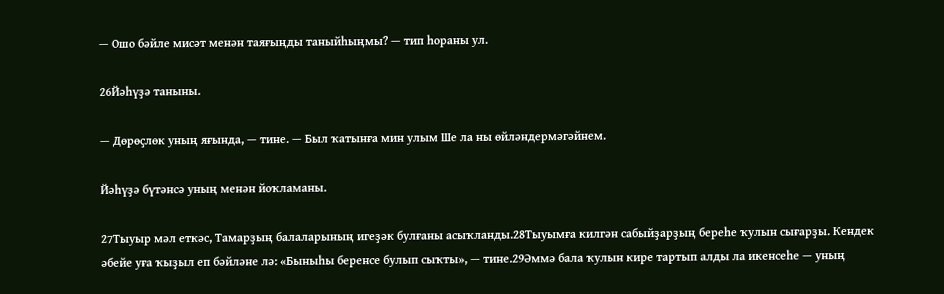— Ошо бәйле мисәт менән таяғыңды таныйһыңмы? — тип һораны ул.

26Йәһүҙә таныны.

— Дөрөҫлөк уның яғында, — тине. — Был ҡатынға мин улым Ше ла ны өйләндермәгәйнем.

Йәһүҙә бүтәнсә уның менән йоҡламаны.

27Тыуыр мәл еткәс, Тамарҙың балаларының игеҙәк булғаны асыҡланды.28Тыуымға килгән сабыйҙарҙың береһе ҡулын сығарҙы. Кендек әбейе уға ҡыҙыл еп бәйләне лә: «Быныһы беренсе булып сыҡты», — тине.29Әммә бала ҡулын кире тартып алды ла икенсеһе — уның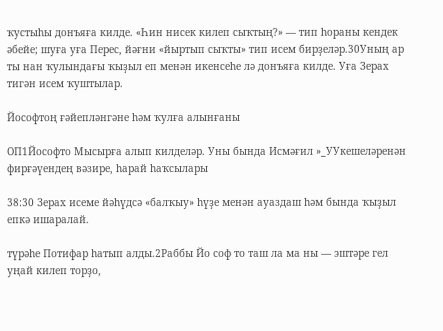ҡустыһы донъяға килде. «Һин нисек килеп сыҡтың?» — тип һораны кендек әбейе; шуға уға Перес, йәғни «йыртып сыҡты» тип исем бирҙеләр.30Уның ар ты нан ҡулындағы ҡыҙыл еп менән икенсеһе лә донъяға килде. Уға Зерах тигән исем ҡуштылар.

Йософтоң ғәйепләнгәне һәм ҡулға алынғаны

ОП1Йософто Мысырға алып килделәр. Уны бында Исмәғил »_УУкешеләренән фирғәүендең вәзире, һарай һаҡсылары

38:30 Зерах исеме йәһүдсә «балҡыу» һүҙе менән ауаздаш һәм бында ҡыҙыл епкә ишаралай.

түрәһе Потифар һатып алды.2Раббы Йо соф то таш ла ма ны — эштәре гел уңай килеп торҙо,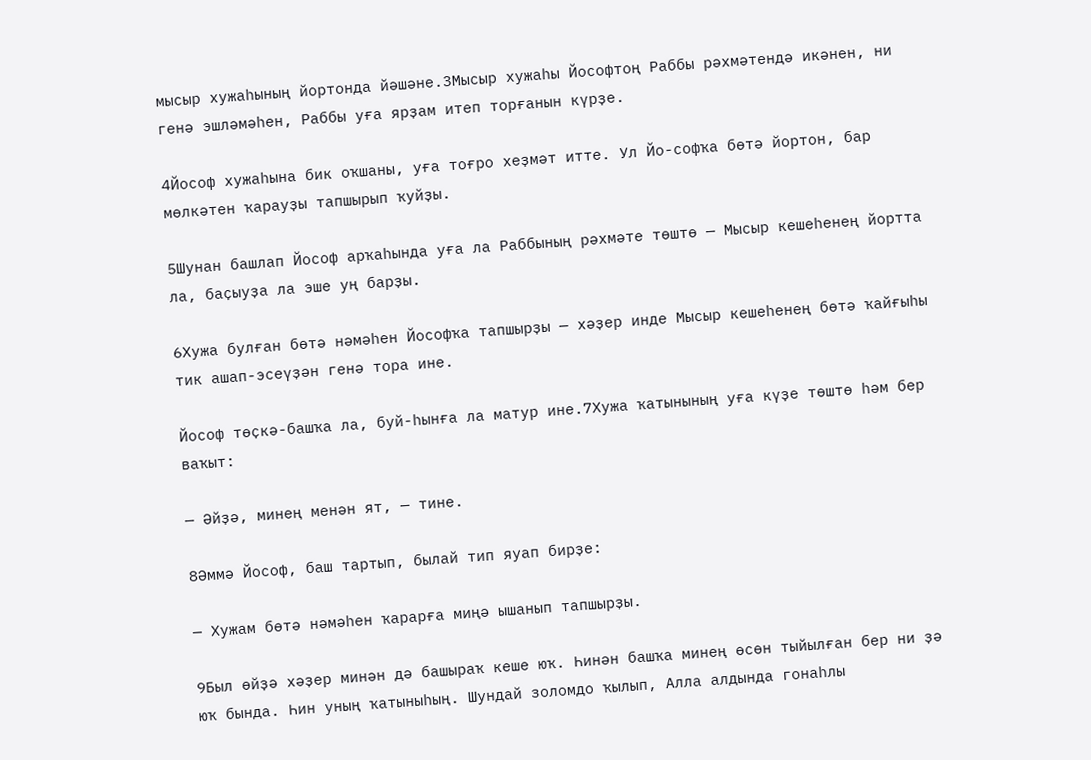мысыр хужаһының йортонда йәшәне.3Мысыр хужаһы Йософтоң Раббы рәхмәтендә икәнен, ни генә эшләмәһен, Раббы уға ярҙам итеп торғанын күрҙе.

4Йософ хужаһына бик оҡшаны, уға тоғро хеҙмәт итте. Ул Йо-софҡа бөтә йортон, бар мөлкәтен ҡарауҙы тапшырып ҡуйҙы.

5Шунан башлап Йософ арҡаһында уға ла Раббының рәхмәте төштө — Мысыр кешеһенең йортта ла, баҫыуҙа ла эше уң барҙы.

6Хужа булған бөтә нәмәһен Йософҡа тапшырҙы — хәҙер инде Мысыр кешеһенең бөтә ҡайғыһы тик ашап-эсеүҙән генә тора ине.

Йософ төҫкә-башҡа ла, буй-һынға ла матур ине.7Хужа ҡатынының уға күҙе төштө һәм бер ваҡыт:

— Әйҙә, минең менән ят, — тине.

8Әммә Йософ, баш тартып, былай тип яуап бирҙе:

— Хужам бөтә нәмәһен ҡарарға миңә ышанып тапшырҙы.

9Был өйҙә хәҙер минән дә башыраҡ кеше юҡ. Һинән башҡа минең өсөн тыйылған бер ни ҙә юҡ бында. Һин уның ҡатыныһың. Шундай золомдо ҡылып, Алла алдында гонаһлы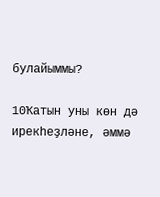булайыммы?

10Ҡатын уны көн дә ирекһеҙләне, әммә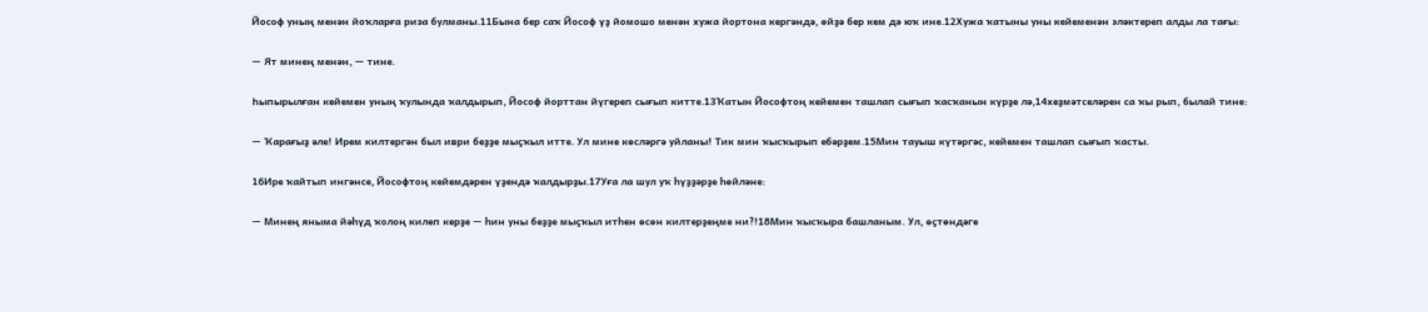Йософ уның менән йоҡларға риза булманы.11Бына бер саҡ Йософ үҙ йомошо менән хужа йортона кергәндә, өйҙә бер кем дә юҡ ине.12Хужа ҡатыны уны кейеменән эләктереп алды ла тағы:

— Ят минең менән, — тине.

Һыпырылған кейемен уның ҡулында ҡалдырып, Йософ йорттан йүгереп сығып китте.13Ҡатын Йософтоң кейемен ташлап сығып ҡасҡанын күрҙе лә,14хеҙмәтселәрен са ҡы рып, былай тине:

— Ҡарағыҙ әле! Ирем килтергән был иври беҙҙе мыҫҡыл итте. Ул мине көсләргә уйланы! Тик мин ҡысҡырып ебәрҙем.15Мин тауыш күтәргәс, кейемен ташлап сығып ҡасты.

16Ире ҡайтып ингәнсе, Йософтоң кейемдәрен үҙендә ҡалдырҙы.17Уға ла шул уҡ һүҙҙәрҙе һөйләне:

— Минең яныма йәһүд ҡолоң килеп керҙе — һин уны беҙҙе мыҫҡыл итһен өсөн килтерҙеңме ни?!18Мин ҡысҡыра башланым. Ул, өҫтөндәге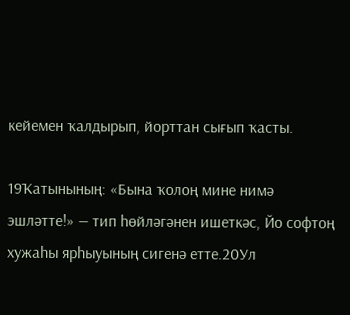кейемен ҡалдырып, йорттан сығып ҡасты.

19Ҡатынының: «Бына ҡолоң мине нимә эшләтте!» — тип һөйләгәнен ишеткәс, Йо софтоң хужаһы ярһыуының сигенә етте.20Ул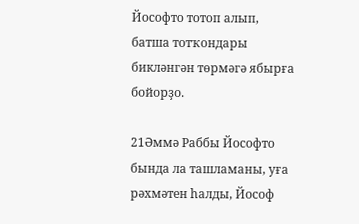Йософто тотоп алып, батша тотҡондары бикләнгән төрмәгә ябырға бойорҙо.

21Әммә Раббы Йософто бында ла ташламаны, уға рәхмәтен һалды, Йософ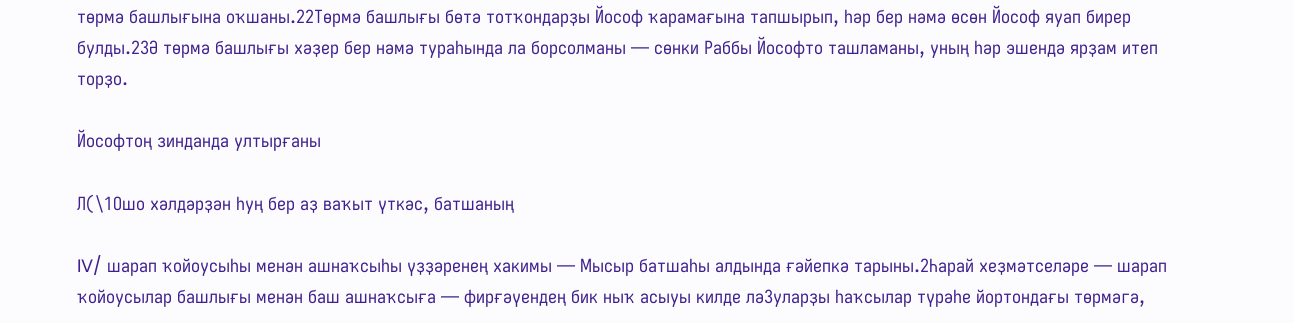төрмә башлығына оҡшаны.22Төрмә башлығы бөтә тотҡондарҙы Йософ ҡарамағына тапшырып, һәр бер нәмә өсөн Йософ яуап бирер булды.23Ә төрмә башлығы хәҙер бер нәмә тураһында ла борсолманы — сөнки Раббы Йософто ташламаны, уның һәр эшендә ярҙам итеп торҙо.

Йософтоң зинданда ултырғаны

Л(\1Ошо хәлдәрҙән һуң бер аҙ ваҡыт үткәс, батшаның

IV/ шарап ҡойоусыһы менән ашнаҡсыһы үҙҙәренең хакимы — Мысыр батшаһы алдында ғәйепкә тарыны.2Һарай хеҙмәтселәре — шарап ҡойоусылар башлығы менән баш ашнаҡсыға — фирғәүендең бик ныҡ асыуы килде лә3уларҙы һаҡсылар түрәһе йортондағы төрмәгә,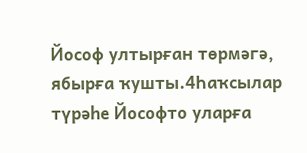Йософ ултырған төрмәгә, ябырға ҡушты.4Һаҡсылар түрәһе Йософто уларға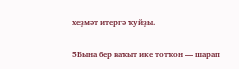хеҙмәт итергә ҡуйҙы.

5Бына бер ваҡыт ике тотҡон — шарап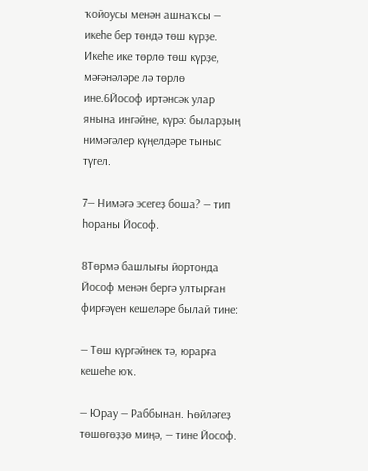ҡойоусы менән ашнаҡсы — икеһе бер төндә төш күрҙе. Икеһе ике төрлө төш күрҙе, мәғәнәләре лә төрлө ине.6Йософ иртәнсәк улар янына ингәйне, күрә: быларҙың нимәгәлер күңелдәре тыныс түгел.

7— Нимәгә эсегеҙ боша? — тип һораны Йософ.

8Төрмә башлығы йортонда Йософ менән бергә ултырған фирғәүен кешеләре былай тине:

— Төш күргәйнек тә, юрарға кешеһе юҡ.

— Юрау — Раббынан. Һөйләгеҙ төшөгөҙҙө миңә, — тине Йософ.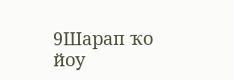9Шарап ҡо йоу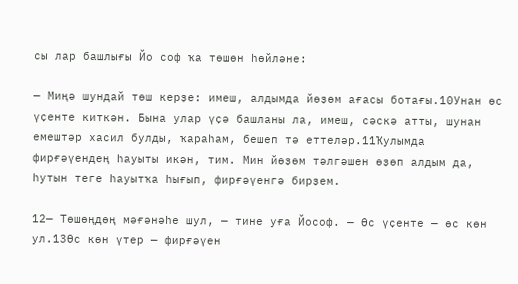сы лар башлығы Йо соф ҡа төшөн һөйләне:

— Миңә шундай төш керҙе: имеш, алдымда йөҙөм ағасы ботағы.10Унан өс үҫенте киткән. Бына улар үҫә башланы ла, имеш, сәскә атты, шунан емештәр хасил булды, ҡараһам, бешеп тә еттеләр.11Ҡулымда фирғәүендең һауыты икән, тим. Мин йөҙөм тәлгәшен өҙөп алдым да, һутын теге һауытҡа һығып, фирғәүенгә бирҙем.

12— Төшөңдөң мәғәнәһе шул, — тине уға Йософ. — Өс үҫенте — өс көн ул.13Өс көн үтер — фирғәүен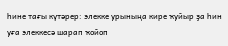һине тағы күтәрер: элекке урыныңа кире ҡуйыр ҙа һин уға элеккесә шарап ҡойоп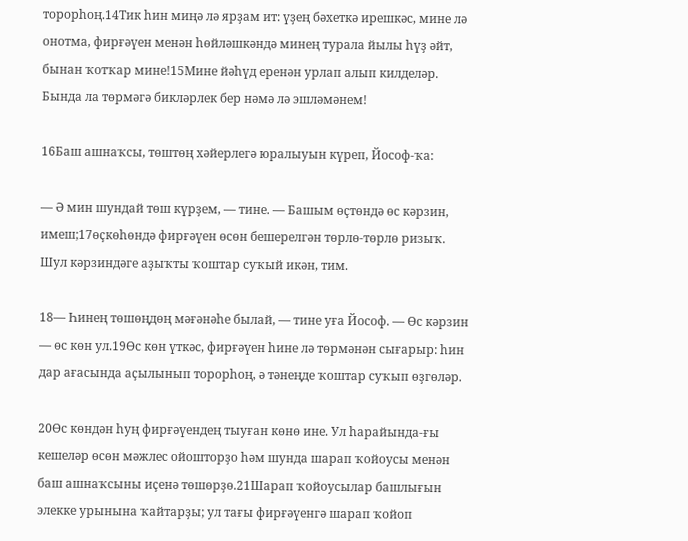торорһоң.14Тик һин миңә лә ярҙам ит: үҙең бәхеткә ирешкәс, мине лә онотма, фирғәүен менән һөйләшкәндә минең турала йылы һүҙ әйт, бынан ҡотҡар мине!15Мине йәһүд еренән урлап алып килделәр. Бында ла төрмәгә бикләрлек бер нәмә лә эшләмәнем!

16Баш ашнаҡсы, төштөң хәйерлегә юралыуын күреп, Йософ-ҡа:

— Ә мин шундай төш күрҙем, — тине. — Башым өҫтөндә өс кәрзин, имеш;17өҫкөһөндә фирғәүен өсөн бешерелгән төрлө-төрлө ризыҡ. Шул кәрзиндәге аҙыҡты ҡоштар суҡый икән, тим.

18— Һинең төшөңдөң мәғәнәһе былай, — тине уға Йософ. — Өс кәрзин — өс көн ул.19Өс көн үткәс, фирғәүен һине лә төрмәнән сығарыр: һин дар ағасында аҫылынып торорһоң, ә тәнеңде ҡоштар суҡып өҙгөләр.

20Өс көндән һуң фирғәүендең тыуған көнө ине. Ул һарайында-ғы кешеләр өсөн мәжлес ойошторҙо һәм шунда шарап ҡойоусы менән баш ашнаҡсыны иҫенә төшөрҙө.21Шарап ҡойоусылар башлығын элекке урынына ҡайтарҙы; ул тағы фирғәүенгә шарап ҡойоп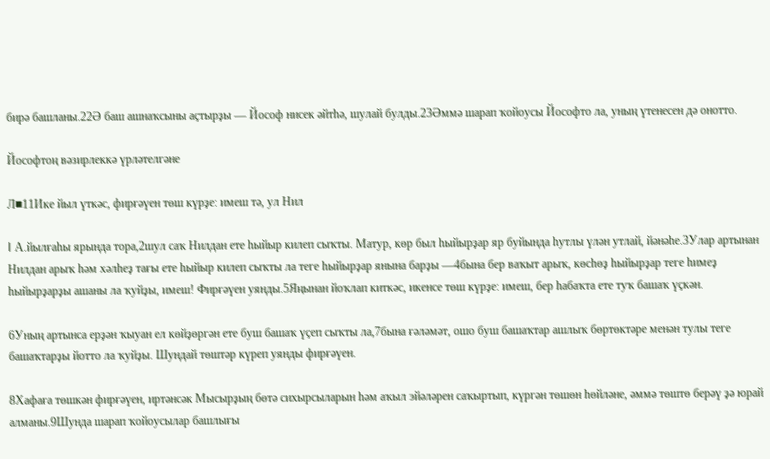бирә башланы.22Ә баш ашнаҡсыны аҫтырҙы — Йософ нисек әйтһә, шулай булды.23Әммә шарап ҡойоусы Йософто ла, уның үтенесен дә онотто.

Йософтоң вәзирлеккә үрләтелгәне

Л■11Ике йыл үткәс, фирғәүен төш күрҙе: имеш тә, ул Нил

I А.йылғаһы ярында тора,2шул саҡ Нилдан ете һыйыр килеп сыҡты. Матур, көр был һыйырҙар яр буйында һутлы үлән утлай, йәнәһе.3Улар артынан Нилдан арыҡ һәм хәлһеҙ тағы ете һыйыр килеп сыҡты ла теге һыйырҙар янына барҙы —4бына бер ваҡыт арыҡ, көсһөҙ һыйырҙар теге һимеҙ һыйырҙарҙы ашаны ла ҡуйҙы, имеш! Фирғәүен уянды.5Яңынан йоҡлап киткәс, икенсе төш күрҙе: имеш, бер һабаҡта ете туҡ башаҡ үҫкән.

6Уның артынса ерҙән ҡыуан ел көйҙөргән ете буш башаҡ үҫеп сыҡты ла,7бына ғәләмәт, ошо буш башаҡтар ашлыҡ бөртөктәре менән тулы теге башаҡтарҙы йотто ла ҡуйҙы. Шундай төштәр күреп уянды фирғәүен.

8Хафаға төшкән фирғәүен, иртәнсәк Мысырҙың бөтә сихырсыларын һәм аҡыл эйәләрен саҡыртып, күргән төшөн һөйләне, әммә төштө берәү ҙә юрай алманы.9Шунда шарап ҡойоусылар башлығы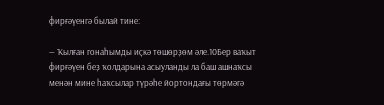фирғәүенгә былай тине:

— Ҡылған гонаһымды иҫкә төшөрҙөм әле.10Бер ваҡыт фирғәүен беҙ ҡолдарына асыуланды ла баш ашнаҡсы менән мине һаҡсылар түрәһе йортондағы төрмәгә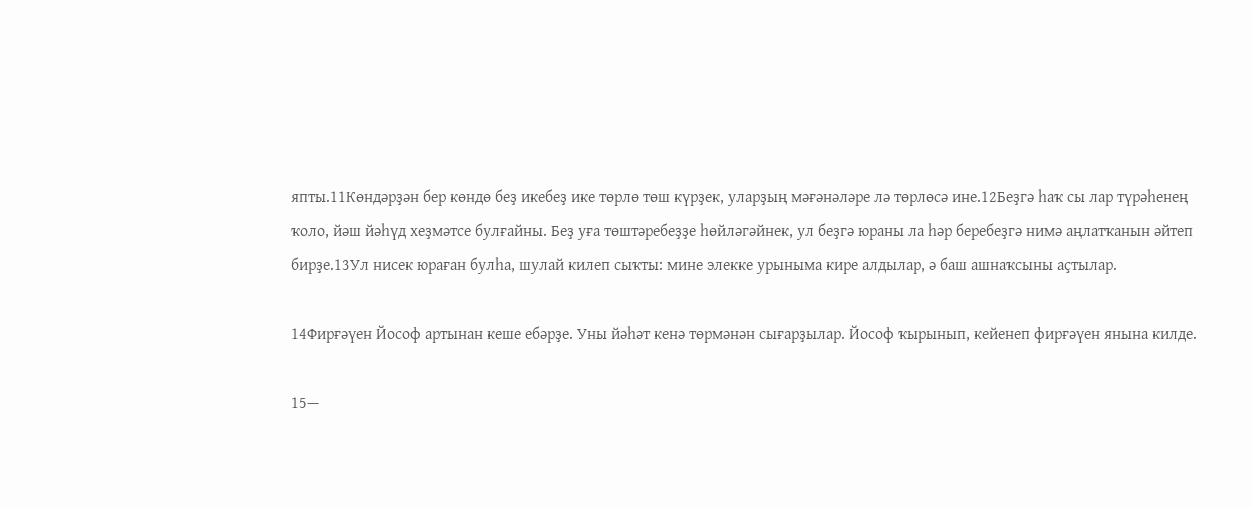япты.11Көндәрҙән бер көндө беҙ икебеҙ ике төрлө төш күрҙек, уларҙың мәғәнәләре лә төрлөсә ине.12Беҙгә һаҡ сы лар түрәһенең ҡоло, йәш йәһүд хеҙмәтсе булғайны. Беҙ уға төштәребеҙҙе һөйләгәйнек, ул беҙгә юраны ла һәр беребеҙгә нимә аңлатҡанын әйтеп бирҙе.13Ул нисек юраған булһа, шулай килеп сыҡты: мине элекке урыныма кире алдылар, ә баш ашнаҡсыны аҫтылар.

14Фирғәүен Йософ артынан кеше ебәрҙе. Уны йәһәт кенә төрмәнән сығарҙылар. Йософ ҡырынып, кейенеп фирғәүен янына килде.

15—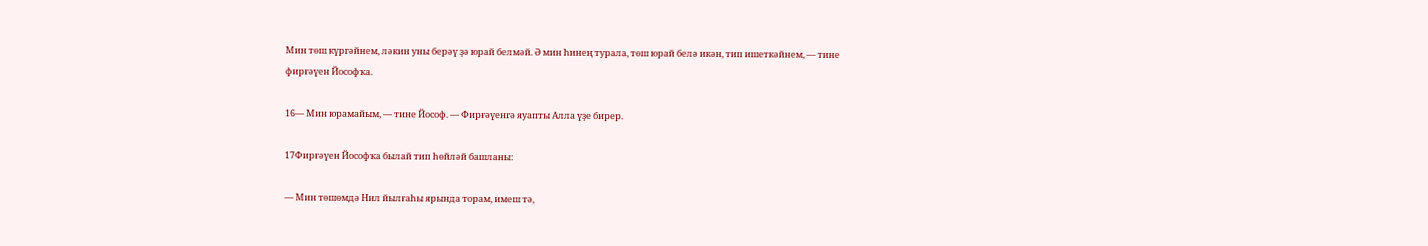Мин төш күргәйнем, ләкин уны берәү ҙә юрай белмәй. Ә мин һинең турала, төш юрай белә икән, тип ишеткәйнем, — тине фирғәүен Йософҡа.

16— Мин юрамайым, — тине Йософ. — Фирғәүенгә яуапты Алла үҙе бирер.

17Фирғәүен Йософҡа былай тип һөйләй башланы:

— Мин төшөмдә Нил йылғаһы ярында торам, имеш тә,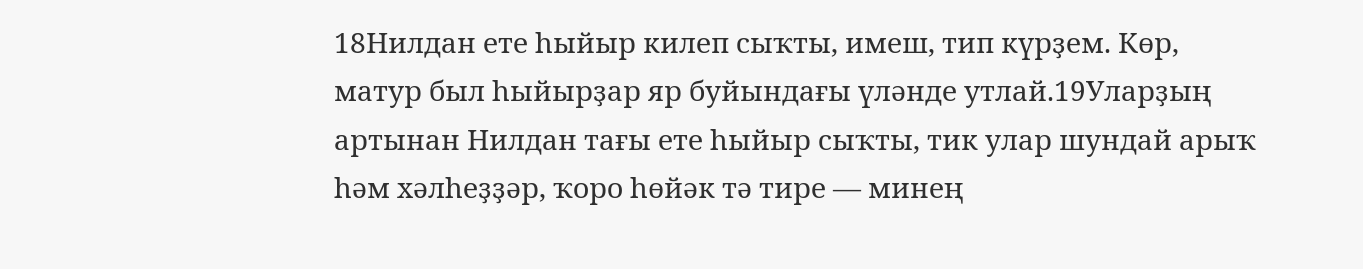18Нилдан ете һыйыр килеп сыҡты, имеш, тип күрҙем. Көр, матур был һыйырҙар яр буйындағы үләнде утлай.19Уларҙың артынан Нилдан тағы ете һыйыр сыҡты, тик улар шундай арыҡ һәм хәлһеҙҙәр, ҡоро һөйәк тә тире — минең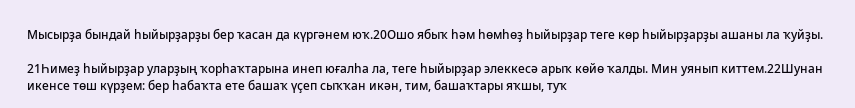Мысырҙа бындай һыйырҙарҙы бер ҡасан да күргәнем юҡ.20Ошо ябыҡ һәм һөмһөҙ һыйырҙар теге көр һыйырҙарҙы ашаны ла ҡуйҙы.

21Һимеҙ һыйырҙар уларҙың ҡорһаҡтарына инеп юғалһа ла, теге һыйырҙар элеккесә арыҡ көйө ҡалды. Мин уянып киттем.22Шунан икенсе төш күрҙем: бер һабаҡта ете башаҡ үҫеп сыҡҡан икән, тим, башаҡтары яҡшы, туҡ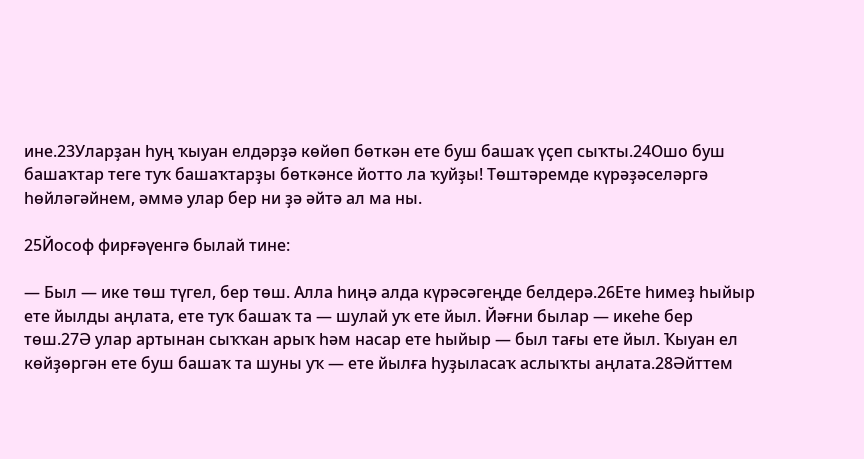ине.23Уларҙан һуң ҡыуан елдәрҙә көйөп бөткән ете буш башаҡ үҫеп сыҡты.24Ошо буш башаҡтар теге туҡ башаҡтарҙы бөткәнсе йотто ла ҡуйҙы! Төштәремде күрәҙәселәргә һөйләгәйнем, әммә улар бер ни ҙә әйтә ал ма ны.

25Йософ фирғәүенгә былай тине:

— Был — ике төш түгел, бер төш. Алла һиңә алда күрәсәгеңде белдерә.26Ете һимеҙ һыйыр ете йылды аңлата, ете туҡ башаҡ та — шулай уҡ ете йыл. Йәғни былар — икеһе бер төш.27Ә улар артынан сыҡҡан арыҡ һәм насар ете һыйыр — был тағы ете йыл. Ҡыуан ел көйҙөргән ете буш башаҡ та шуны уҡ — ете йылға һуҙыласаҡ аслыҡты аңлата.28Әйттем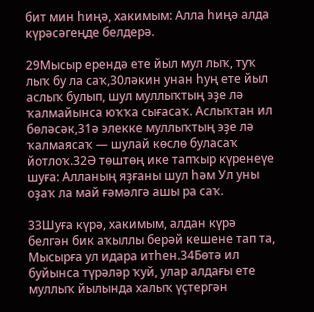бит мин һиңә, хакимым: Алла һиңә алда күрәсәгеңде белдерә.

29Мысыр ерендә ете йыл мул лыҡ, туҡ лыҡ бу ла саҡ,30ләкин унан һуң ете йыл аслыҡ булып, шул муллыҡтың эҙе лә ҡалмайынса юҡҡа сығасаҡ. Аслыҡтан ил бөләсәк,31ә элекке муллыҡтың эҙе лә ҡалмаясаҡ — шулай көслө буласаҡ йотлоҡ.32Ә төштөң ике тапҡыр күренеүе шуға: Алланың яҙғаны шул һәм Ул уны оҙаҡ ла май ғәмәлгә ашы ра саҡ.

33Шуға күрә, хакимым, алдан күрә белгән бик аҡыллы берәй кешене тап та, Мысырға ул идара итһен.34Бөтә ил буйынса түрәләр ҡуй, улар алдағы ете муллыҡ йылында халыҡ үҫтергән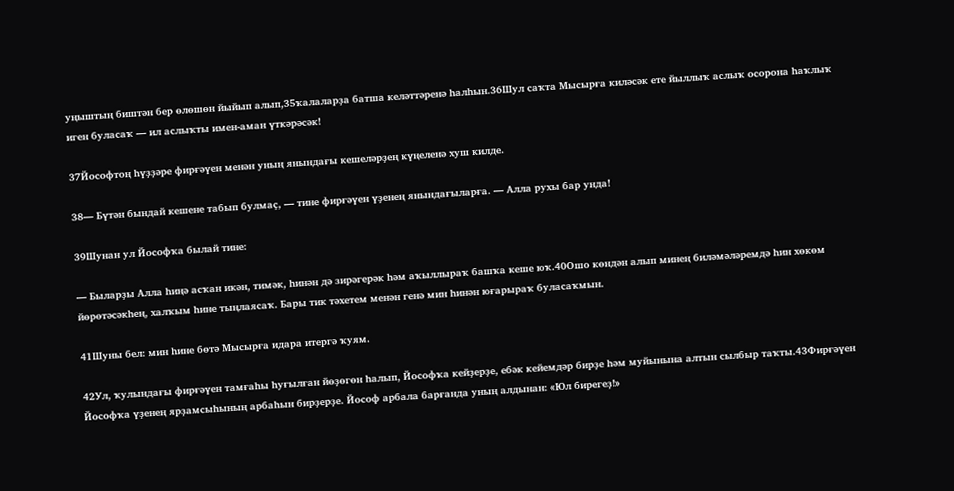уңыштың биштән бер өлөшөн йыйып алып,35ҡалаларҙа батша келәттәренә һалһын.36Шул саҡта Мысырға киләсәк ете йыллыҡ аслыҡ осорона һаҡлыҡ иген буласаҡ — ил аслыҡты имен-аман үткәрәсәк!

37Йософтоң һүҙҙәре фирғәүен менән уның янындағы кешеләрҙең күңеленә хуш килде.

38— Бүтән бындай кешене табып булмаҫ, — тине фирғәүен үҙенең янындағыларға. — Алла рухы бар унда!

39Шунан ул Йософҡа былай тине:

— Быларҙы Алла һиңә асҡан икән, тимәк, һинән дә зирәгерәк һәм аҡыллыраҡ башҡа кеше юҡ.40Ошо көндән алып минең биләмәләремдә һин хөкөм йөрөтәсәкһең, халҡым һине тыңлаясаҡ. Бары тик тәхетем менән генә мин һинән юғарыраҡ буласаҡмын.

41Шуны бел: мин һине бөтә Мысырға идара итергә ҡуям.

42Ул, ҡулындағы фирғәүен тамғаһы һуғылған йөҙөгөн һалып, Йософҡа кейҙерҙе, ебәк кейемдәр бирҙе һәм муйынына алтын сылбыр таҡты.43Фирғәүен Йософҡа үҙенең ярҙамсыһының арбаһын бирҙерҙе. Йософ арбала барғанда уның алдынан: «Юл бирегеҙ!»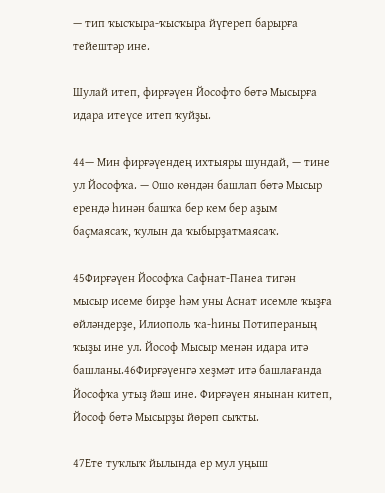— тип ҡысҡыра-ҡысҡыра йүгереп барырға тейештәр ине.

Шулай итеп, фирғәүен Йософто бөтә Мысырға идара итеүсе итеп ҡуйҙы.

44— Мин фирғәүендең ихтыяры шундай, — тине ул Йософҡа. — Ошо көндән башлап бөтә Мысыр ерендә һинән башҡа бер кем бер аҙым баҫмаясаҡ, ҡулын да ҡыбырҙатмаясаҡ.

45Фирғәүен Йософҡа Сафнат-Панеа тигән мысыр исеме бирҙе һәм уны Аснат исемле ҡыҙға өйләндерҙе, Илиополь ҡа-һины Потипераның ҡыҙы ине ул. Йософ Мысыр менән идара итә башланы.46Фирғәүенгә хеҙмәт итә башлағанда Йософҡа утыҙ йәш ине. Фирғәүен янынан китеп, Йософ бөтә Мысырҙы йөрөп сыҡты.

47Ете туҡлыҡ йылында ер мул уңыш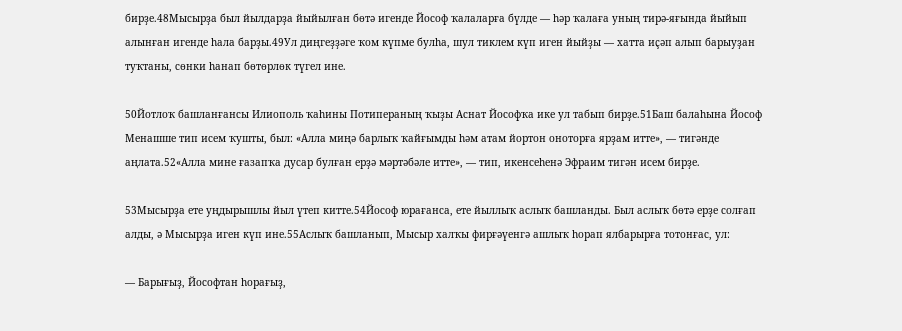бирҙе.48Мысырҙа был йылдарҙа йыйылған бөтә игенде Йософ ҡалаларға бүлде — һәр ҡалаға уның тирә-яғында йыйып алынған игенде һала барҙы.49Ул диңгеҙҙәге ҡом күпме булһа, шул тиклем күп иген йыйҙы — хатта иҫәп алып барыуҙан туҡтаны, сөнки һанап бөтөрлөк түгел ине.

50Йотлоҡ башланғансы Илиополь ҡаһины Потипераның ҡыҙы Аснат Йософҡа ике ул табып бирҙе.51Баш балаһына Йософ Менашше тип исем ҡушты, был: «Алла миңә барлыҡ ҡайғымды һәм атам йортон оноторға ярҙам итте», — тигәнде аңлата.52«Алла мине ғазапҡа дусар булған ерҙә мәртәбәле итте», — тип, икенсеһенә Эфраим тигән исем бирҙе.

53Мысырҙа ете уңдырышлы йыл үтеп китте.54Йософ юрағанса, ете йыллыҡ аслыҡ башланды. Был аслыҡ бөтә ерҙе солғап алды, ә Мысырҙа иген күп ине.55Аслыҡ башланып, Мысыр халҡы фирғәүенгә ашлыҡ һорап ялбарырға тотонғас, ул:

— Барығыҙ, Йософтан һорағыҙ,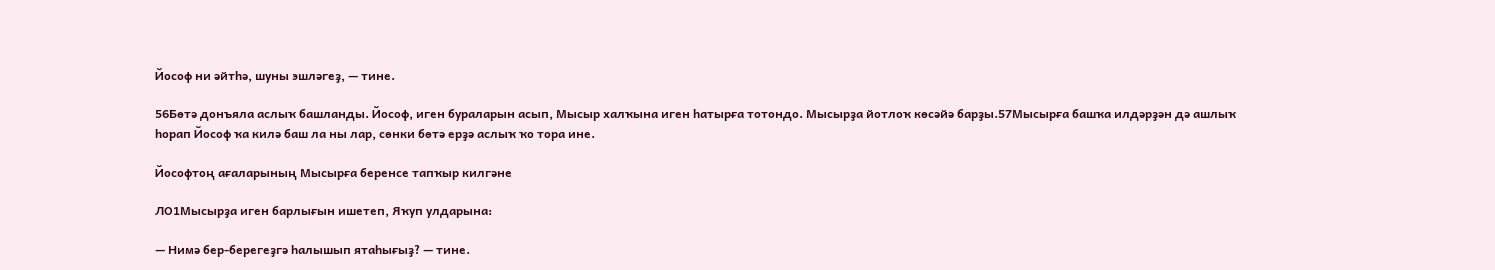Йософ ни әйтһә, шуны эшләгеҙ, — тине.

56Бөтә донъяла аслыҡ башланды. Йософ, иген бураларын асып, Мысыр халҡына иген һатырға тотондо. Мысырҙа йотлоҡ көсәйә барҙы.57Мысырға башҡа илдәрҙән дә ашлыҡ һорап Йософ ҡа килә баш ла ны лар, сөнки бөтә ерҙә аслыҡ ҡо тора ине.

Йософтоң ағаларының Мысырға беренсе тапҡыр килгәне

ЛО1Мысырҙа иген барлығын ишетеп, Яҡуп улдарына:

— Нимә бер-берегеҙгә һалышып ятаһығыҙ? — тине.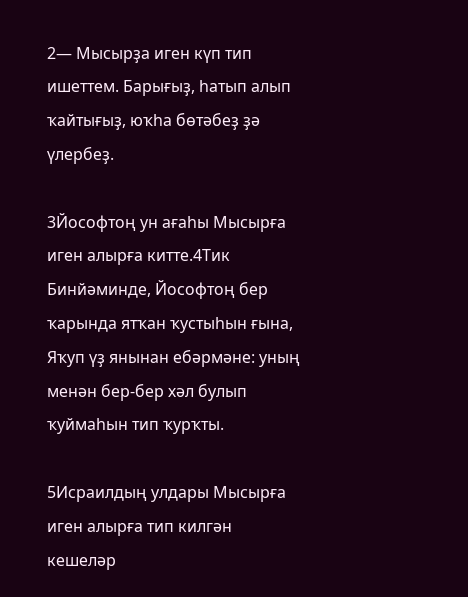2— Мысырҙа иген күп тип ишеттем. Барығыҙ, һатып алып ҡайтығыҙ, юҡһа бөтәбеҙ ҙә үлербеҙ.

3Йософтоң ун ағаһы Мысырға иген алырға китте.4Тик Бинйәминде, Йософтоң бер ҡарында ятҡан ҡустыһын ғына, Яҡуп үҙ янынан ебәрмәне: уның менән бер-бер хәл булып ҡуймаһын тип ҡурҡты.

5Исраилдың улдары Мысырға иген алырға тип килгән кешеләр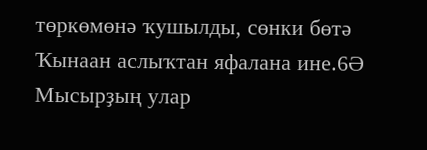төркөмөнә ҡушылды, сөнки бөтә Ҡынаан аслыҡтан яфалана ине.6Ә Мысырҙың улар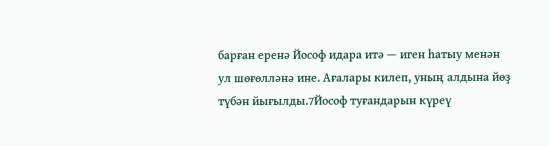барған еренә Йософ идара итә — иген һатыу менән ул шөғөлләнә ине. Ағалары килеп, уның алдына йөҙ түбән йығылды.7Йософ туғандарын күреү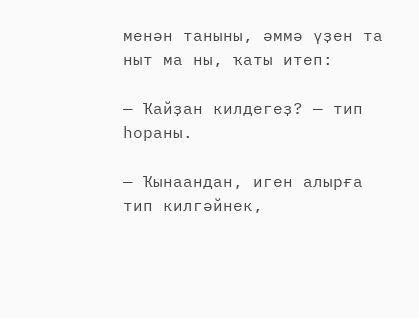менән таныны, әммә үҙен та ныт ма ны, ҡаты итеп:

— Ҡайҙан килдегеҙ? — тип һораны.

— Ҡынаандан, иген алырға тип килгәйнек,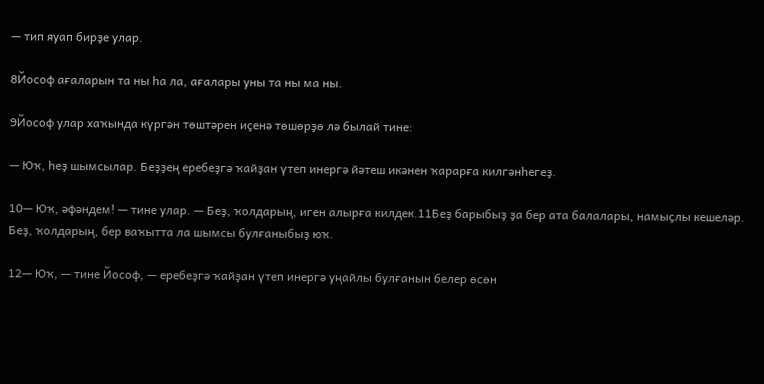— тип яуап бирҙе улар.

8Йософ ағаларын та ны һа ла, ағалары уны та ны ма ны.

9Йософ улар хаҡында күргән төштәрен иҫенә төшөрҙө лә былай тине:

— Юҡ, һеҙ шымсылар. Беҙҙең еребеҙгә ҡайҙан үтеп инергә йәтеш икәнен ҡарарға килгәнһегеҙ.

10— Юҡ, әфәндем! — тине улар. — Беҙ, ҡолдарың, иген алырға килдек.11Беҙ барыбыҙ ҙа бер ата балалары, намыҫлы кешеләр. Беҙ, ҡолдарың, бер ваҡытта ла шымсы булғаныбыҙ юҡ.

12— Юҡ, — тине Йософ, — еребеҙгә ҡайҙан үтеп инергә уңайлы булғанын белер өсөн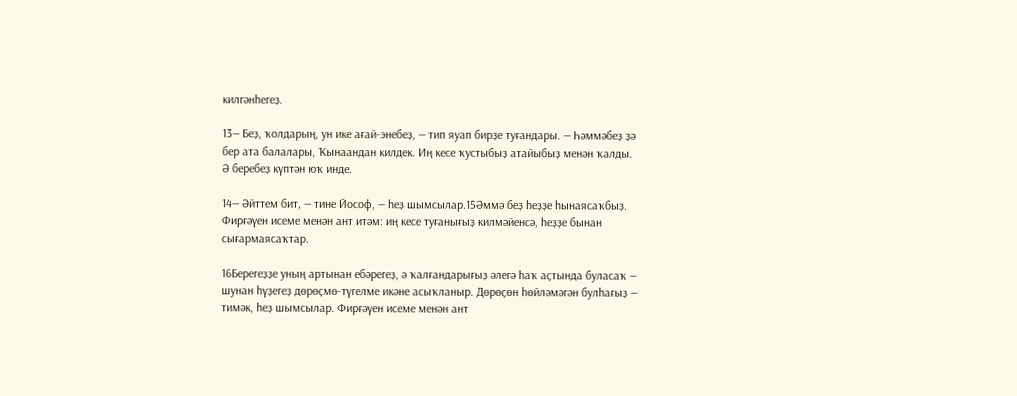килгәнһегеҙ.

13— Беҙ, ҡолдарың, ун ике ағай-энебеҙ, — тип яуап бирҙе туғандары. — Һәммәбеҙ ҙә бер ата балалары, Ҡынаандан килдек. Иң кесе ҡустыбыҙ атайыбыҙ менән ҡалды. Ә беребеҙ күптән юҡ инде.

14— Әйттем бит, — тине Йософ, — һеҙ шымсылар.15Әммә беҙ һеҙҙе һынаясаҡбыҙ. Фирғәүен исеме менән ант итәм: иң кесе туғанығыҙ килмәйенсә, һеҙҙе бынан сығармаясаҡтар.

16Берегеҙҙе уның артынан ебәрегеҙ, ә ҡалғандарығыҙ әлегә һаҡ аҫтында буласаҡ — шунан һүҙегеҙ дөрөҫмө-түгелме икәне асыҡланыр. Дөрөҫөн һөйләмәгән булһағыҙ — тимәк, һеҙ шымсылар. Фирғәүен исеме менән ант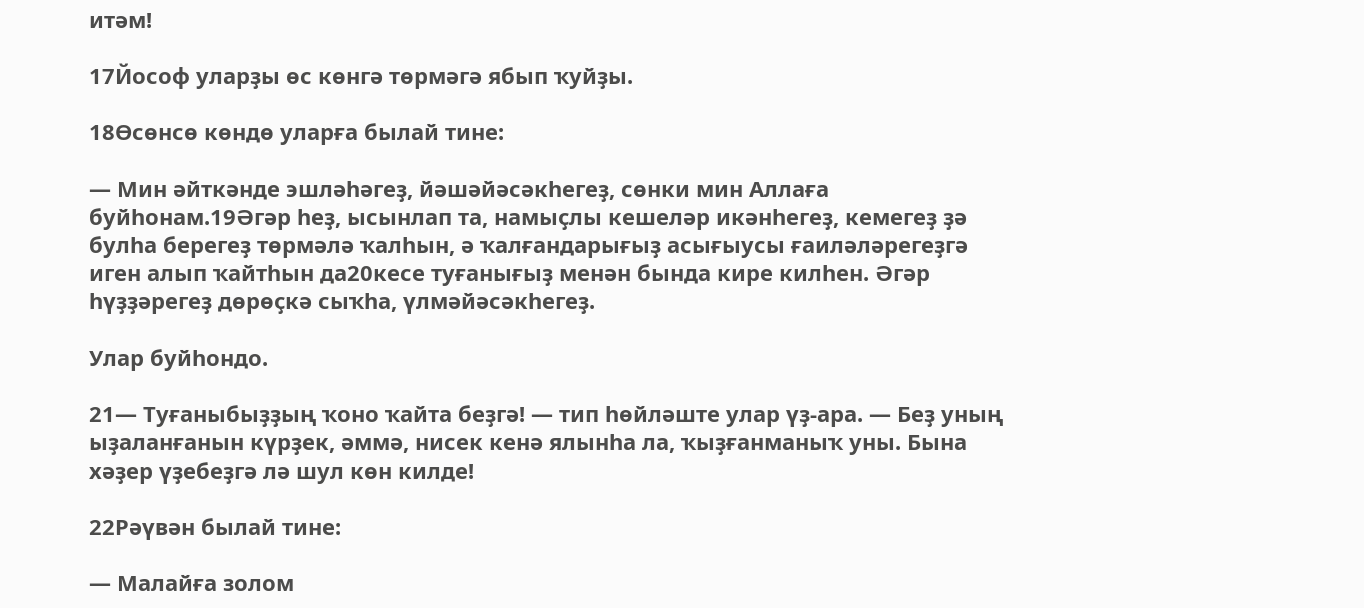итәм!

17Йософ уларҙы өс көнгә төрмәгә ябып ҡуйҙы.

18Өсөнсө көндө уларға былай тине:

— Мин әйткәнде эшләһәгеҙ, йәшәйәсәкһегеҙ, сөнки мин Аллаға буйһонам.19Әгәр һеҙ, ысынлап та, намыҫлы кешеләр икәнһегеҙ, кемегеҙ ҙә булһа берегеҙ төрмәлә ҡалһын, ә ҡалғандарығыҙ асығыусы ғаиләләрегеҙгә иген алып ҡайтһын да20кесе туғанығыҙ менән бында кире килһен. Әгәр һүҙҙәрегеҙ дөрөҫкә сыҡһа, үлмәйәсәкһегеҙ.

Улар буйһондо.

21— Туғаныбыҙҙың ҡоно ҡайта беҙгә! — тип һөйләште улар үҙ-ара. — Беҙ уның ыҙаланғанын күрҙек, әммә, нисек кенә ялынһа ла, ҡыҙғанманыҡ уны. Бына хәҙер үҙебеҙгә лә шул көн килде!

22Рәүвән былай тине:

— Малайға золом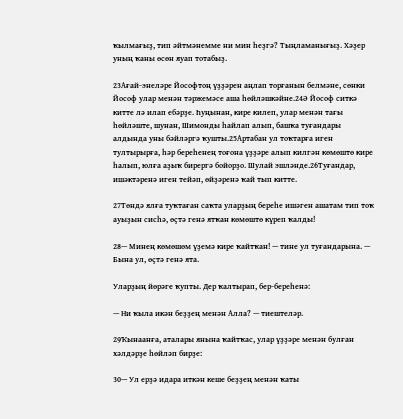ҡылмағыҙ, тип әйтмәнемме ни мин һеҙгә? Тыңламанығыҙ. Хәҙер уның ҡаны өсөн яуап тотабыҙ.

23Ағай-энеләре Йософтоң үҙҙәрен аңлап торғанын белмәне, сөнки Йософ улар менән тәржемәсе аша һөйләшкәйне.24Ә Йософ ситкә китте лә илап ебәрҙе. Һуңынан, кире килеп, улар менән тағы һөйләште, шунан, Шимонды һайлап алып, башҡа туғандары алдында уны бәйләргә ҡушты.25Артабан ул тоҡтарға иген тултырырға, һәр береһенең тоғона үҙҙәре алып килгән көмөштө кире һалып, юлға аҙыҡ бирергә бойорҙо. Шулай эшләнде.26Туғандар, ишәктәренә иген тейәп, өйҙәренә ҡай тып китте.

27Төндә ялға туҡтаған саҡта уларҙың береһе ишәген ашатам тип тоҡ ауыҙын сисһә, өҫтә генә ятҡан көмөштө күреп ҡалды!

28— Минең көмөшөм үҙемә кире ҡайтҡан! — тине ул туғандарына. — Бына ул, өҫтә генә ята.

Уларҙың йөрәге ҡупты. Дер ҡалтырап, бер-береһенә:

— Ни ҡыла икән беҙҙең менән Алла? — тиештеләр.

29Ҡынаанға, аталары янына ҡайтҡас, улар үҙҙәре менән булған хәлдәрҙе һөйләп бирҙе:

30— Ул ерҙә идара иткән кеше беҙҙең менән ҡаты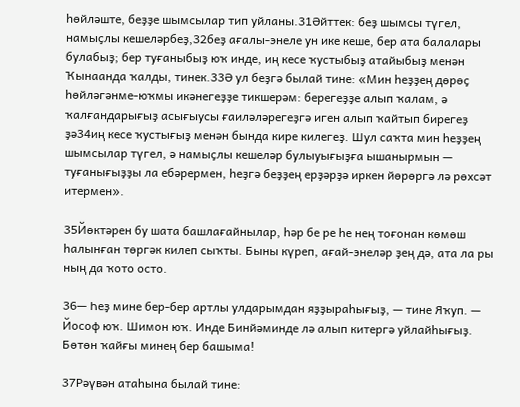һөйләште, беҙҙе шымсылар тип уйланы.31Әйттек: беҙ шымсы түгел, намыҫлы кешеләрбеҙ,32беҙ ағалы-энеле ун ике кеше, бер ата балалары булабыҙ; бер туғаныбыҙ юҡ инде, иң кесе ҡустыбыҙ атайыбыҙ менән Ҡынаанда ҡалды, тинек.33Ә ул беҙгә былай тине: «Мин һеҙҙең дөрөҫ һөйләгәнме-юҡмы икәнегеҙҙе тикшерәм: берегеҙҙе алып ҡалам, ә ҡалғандарығыҙ асығыусы ғаиләләрегеҙгә иген алып ҡайтып бирегеҙ ҙә34иң кесе ҡустығыҙ менән бында кире килегеҙ. Шул саҡта мин һеҙҙең шымсылар түгел, ә намыҫлы кешеләр булыуығыҙға ышанырмын — туғанығыҙҙы ла ебәрермен, һеҙгә беҙҙең ерҙәрҙә иркен йөрөргә лә рөхсәт итермен».

35Йөктәрен бу шата башлағайнылар, һәр бе ре һе нең тоғонан көмөш һалынған төргәк килеп сыҡты. Быны күреп, ағай-энеләр ҙең дә, ата ла ры ның да ҡото осто.

36— Һеҙ мине бер-бер артлы улдарымдан яҙҙыраһығыҙ, — тине Яҡуп. — Йософ юҡ. Шимон юҡ. Инде Бинйәминде лә алып китергә уйлайһығыҙ. Бөтөн ҡайғы минең бер башыма!

37Рәүвән атаһына былай тине: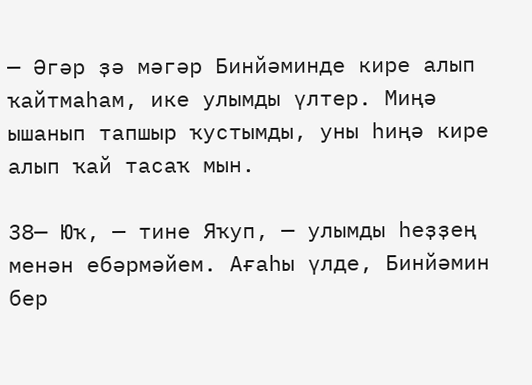— Әгәр ҙә мәгәр Бинйәминде кире алып ҡайтмаһам, ике улымды үлтер. Миңә ышанып тапшыр ҡустымды, уны һиңә кире алып ҡай тасаҡ мын.

38— Юҡ, — тине Яҡуп, — улымды һеҙҙең менән ебәрмәйем. Ағаһы үлде, Бинйәмин бер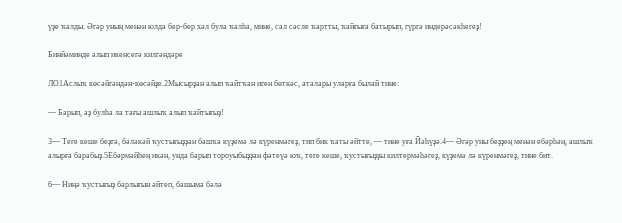үҙе ҡалды. Әгәр уның менән юлда бер-бер хәл була ҡалһа, мине, сал сәсле ҡартты, ҡайғыға батырып, гүргә индерәсәкһегеҙ!

Бинйәминде алып икенсегә килгәндәре

ЛО1Аслыҡ көсәйгәндән-көсәйҙе.2Мысырҙан алып ҡайтҡан иген бөткәс, аталары уларға былай тине:

— Барып, аҙ булһа ла тағы ашлыҡ алып ҡайтығыҙ!

3— Теге кеше беҙгә, бәләкәй ҡустығыҙҙан башҡа күҙемә лә күренмәгеҙ, тип бик ҡаты әйтте, — тине уға Йәһүҙә.4— Әгәр уны беҙҙең менән ебәрһәң, ашлыҡ алырға барабыҙ.5Ебәрмәйһең икән, унда барып тороуыбыҙҙан фәтеүә юҡ, теге кеше, ҡустығыҙҙы килтермәһәгеҙ, күҙемә лә күренмәгеҙ, тине бит.

6— Ниңә ҡустығыҙ барлығын әйтеп, башыма бәлә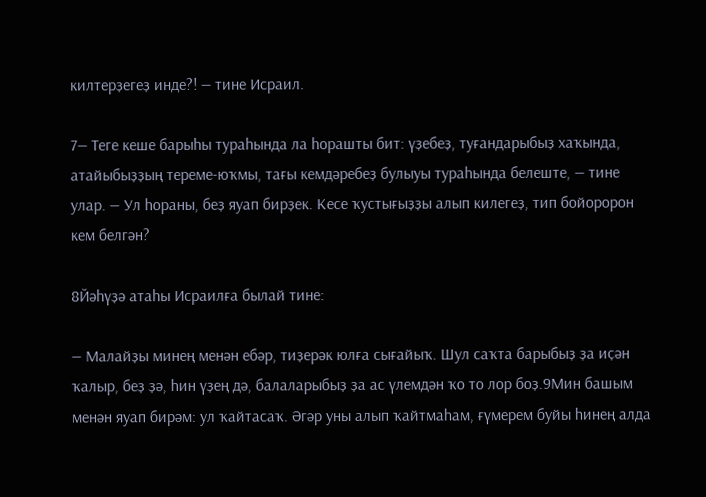килтерҙегеҙ инде?! — тине Исраил.

7— Теге кеше барыһы тураһында ла һорашты бит: үҙебеҙ, туғандарыбыҙ хаҡында, атайыбыҙҙың тереме-юҡмы, тағы кемдәребеҙ булыуы тураһында белеште, — тине улар. — Ул һораны, беҙ яуап бирҙек. Кесе ҡустығыҙҙы алып килегеҙ, тип бойоророн кем белгән?

8Йәһүҙә атаһы Исраилға былай тине:

— Малайҙы минең менән ебәр, тиҙерәк юлға сығайыҡ. Шул саҡта барыбыҙ ҙа иҫән ҡалыр, беҙ ҙә, һин үҙең дә, балаларыбыҙ ҙа ас үлемдән ҡо то лор боҙ.9Мин башым менән яуап бирәм: ул ҡайтасаҡ. Әгәр уны алып ҡайтмаһам, ғүмерем буйы һинең алда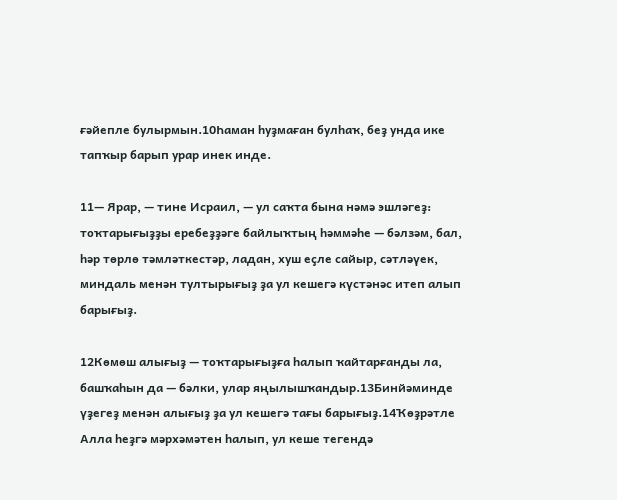ғәйепле булырмын.10Һаман һуҙмаған булһаҡ, беҙ унда ике тапҡыр барып урар инек инде.

11— Ярар, — тине Исраил, — ул саҡта бына нәмә эшләгеҙ: тоҡтарығыҙҙы еребеҙҙәге байлыҡтың һәммәһе — бәлзәм, бал, һәр төрлө тәмләткестәр, ладан, хуш еҫле сайыр, сәтләүек, миндаль менән тултырығыҙ ҙа ул кешегә күстәнәс итеп алып барығыҙ.

12Көмөш алығыҙ — тоҡтарығыҙға һалып ҡайтарғанды ла, башҡаһын да — бәлки, улар яңылышҡандыр.13Бинйәминде үҙегеҙ менән алығыҙ ҙа ул кешегә тағы барығыҙ.14Ҡөҙрәтле Алла һеҙгә мәрхәмәтен һалып, ул кеше тегендә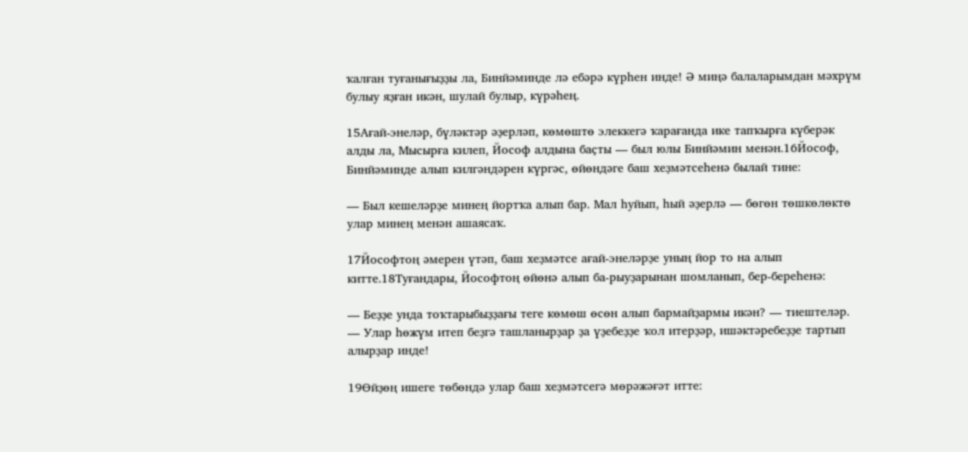ҡалған туғанығыҙҙы ла, Бинйәминде лә ебәрә күрһен инде! Ә миңә балаларымдан мәхрүм булыу яҙған икән, шулай булыр, күрәһең.

15Ағай-энеләр, бүләктәр әҙерләп, көмөштө элеккегә ҡарағанда ике тапҡырға күберәк алды ла, Мысырға килеп, Йософ алдына баҫты — был юлы Бинйәмин менән.16Йософ, Бинйәминде алып килгәндәрен күргәс, өйөндәге баш хеҙмәтсеһенә былай тине:

— Был кешеләрҙе минең йортҡа алып бар. Мал һуйып, һый әҙерлә — бөгөн төшкөлөктө улар минең менән ашаясаҡ.

17Йософтоң әмерен үтәп, баш хеҙмәтсе ағай-энеләрҙе уның йор то на алып китте.18Туғандары, Йософтоң өйөнә алып ба-рыуҙарынан шомланып, бер-береһенә:

— Беҙҙе унда тоҡтарыбыҙҙағы теге көмөш өсөн алып бармайҙармы икән? — тиештеләр. — Улар һөжүм итеп беҙгә ташланырҙар ҙа үҙебеҙҙе ҡол итерҙәр, ишәктәребеҙҙе тартып алырҙар инде!

19Өйҙөң ишеге төбөндә улар баш хеҙмәтсегә мөрәжәғәт итте: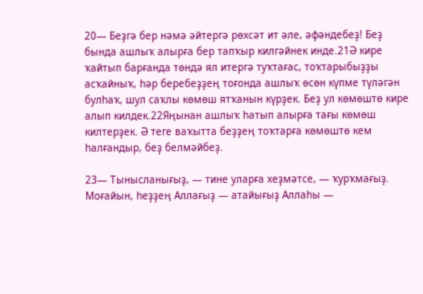20— Беҙгә бер нәмә әйтергә рөхсәт ит әле, әфәндебеҙ! Беҙ бында ашлыҡ алырға бер тапҡыр килгәйнек инде.21Ә кире ҡайтып барғанда төндә ял итергә туҡтағас, тоҡтарыбыҙҙы асҡайныҡ, һәр беребеҙҙең тоғонда ашлыҡ өсөн күпме түләгән булһаҡ, шул саҡлы көмөш ятҡанын күрҙек. Беҙ ул көмөштө кире алып килдек.22Яңынан ашлыҡ һатып алырға тағы көмөш килтерҙек. Ә теге ваҡытта беҙҙең тоҡтарға көмөштө кем һалғандыр, беҙ белмәйбеҙ.

23— Тынысланығыҙ, — тине уларға хеҙмәтсе, — ҡурҡмағыҙ. Моғайын, һеҙҙең Аллағыҙ — атайығыҙ Аллаһы —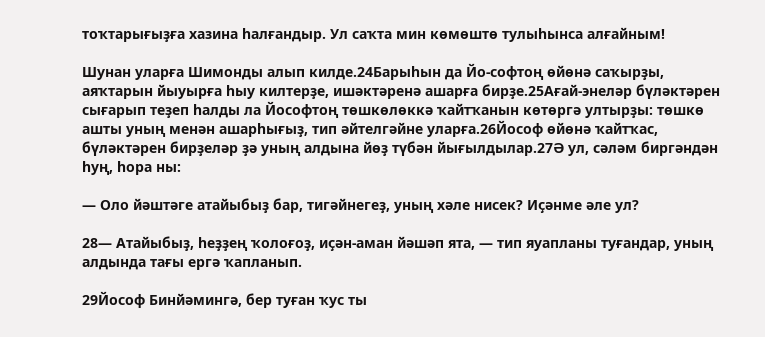тоҡтарығыҙға хазина һалғандыр. Ул саҡта мин көмөштө тулыһынса алғайным!

Шунан уларға Шимонды алып килде.24Барыһын да Йо-софтоң өйөнә саҡырҙы, аяҡтарын йыуырға һыу килтерҙе, ишәктәренә ашарға бирҙе.25Ағай-энеләр бүләктәрен сығарып теҙеп һалды ла Йософтоң төшкөлөккә ҡайтҡанын көтөргә ултырҙы: төшкө ашты уның менән ашарһығыҙ, тип әйтелгәйне уларға.26Йософ өйөнә ҡайтҡас, бүләктәрен бирҙеләр ҙә уның алдына йөҙ түбән йығылдылар.27Ә ул, сәләм биргәндән һуң, һора ны:

— Оло йәштәге атайыбыҙ бар, тигәйнегеҙ, уның хәле нисек? Иҫәнме әле ул?

28— Атайыбыҙ, һеҙҙең ҡолоғоҙ, иҫән-аман йәшәп ята, — тип яуапланы туғандар, уның алдында тағы ергә ҡапланып.

29Йософ Бинйәмингә, бер туған ҡус ты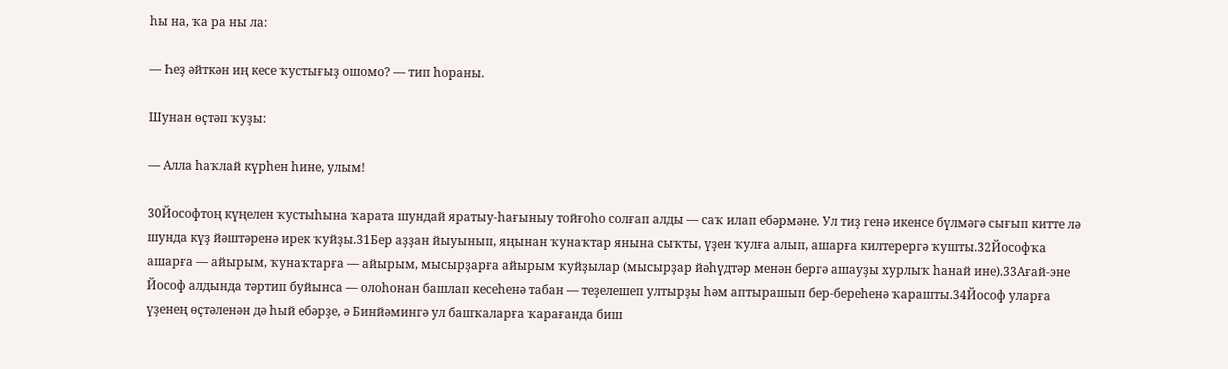һы на, ҡа ра ны ла:

— Һеҙ әйткән иң кесе ҡустығыҙ ошомо? — тип һораны.

Шунан өҫтәп ҡуҙы:

— Алла һаҡлай күрһен һине, улым!

30Йософтоң күңелен ҡустыһына ҡарата шундай яратыу-һағыныу тойғоһо солғап алды — саҡ илап ебәрмәне. Ул тиҙ генә икенсе бүлмәгә сығып китте лә шунда күҙ йәштәренә ирек ҡуйҙы.31Бер аҙҙан йыуынып, яңынан ҡунаҡтар янына сыҡты, үҙен ҡулға алып, ашарға килтерергә ҡушты.32Йософҡа ашарға — айырым, ҡунаҡтарға — айырым, мысырҙарға айырым ҡуйҙылар (мысырҙар йәһүдтәр менән бергә ашауҙы хурлыҡ һанай ине).33Ағай-эне Йософ алдында тәртип буйынса — олоһонан башлап кесеһенә табан — теҙелешеп ултырҙы һәм аптырашып бер-береһенә ҡарашты.34Йософ уларға үҙенең өҫтәленән дә һый ебәрҙе, ә Бинйәмингә ул башҡаларға ҡарағанда биш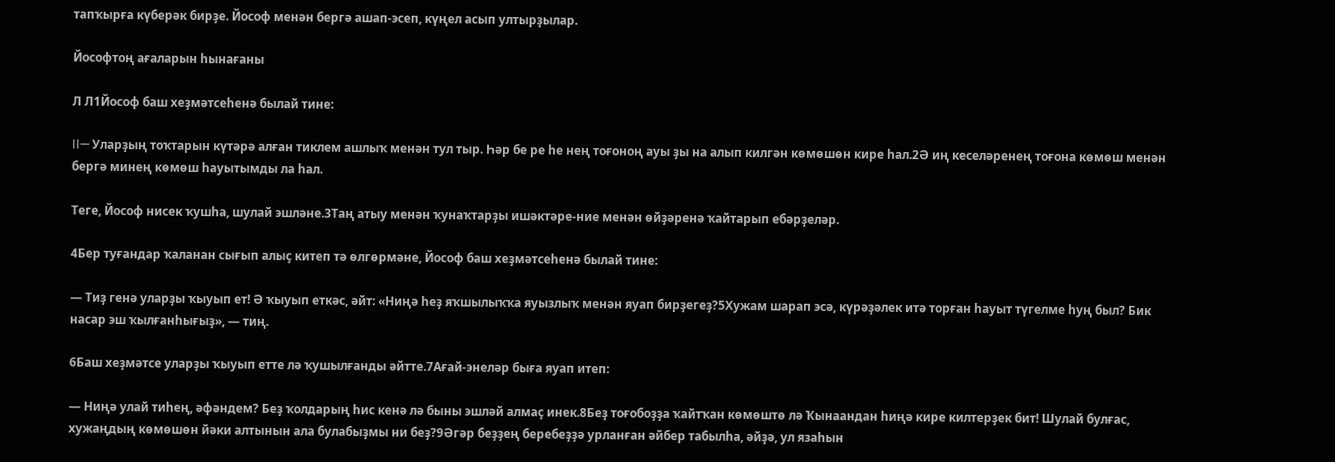тапҡырға күберәк бирҙе. Йософ менән бергә ашап-эсеп, күңел асып ултырҙылар.

Йософтоң ағаларын һынағаны

Л Л1Йософ баш хеҙмәтсеһенә былай тине:

II— Уларҙың тоҡтарын күтәрә алған тиклем ашлыҡ менән тул тыр. Һәр бе ре һе нең тоғоноң ауы ҙы на алып килгән көмөшөн кире һал.2Ә иң кеселәренең тоғона көмөш менән бергә минең көмөш һауытымды ла һал.

Теге, Йософ нисек ҡушһа, шулай эшләне.3Таң атыу менән ҡунаҡтарҙы ишәктәре-ние менән өйҙәренә ҡайтарып ебәрҙеләр.

4Бер туғандар ҡаланан сығып алыҫ китеп тә өлгөрмәне, Йософ баш хеҙмәтсеһенә былай тине:

— Тиҙ генә уларҙы ҡыуып ет! Ә ҡыуып еткәс, әйт: «Ниңә һеҙ яҡшылыҡҡа яуызлыҡ менән яуап бирҙегеҙ?5Хужам шарап эсә, күрәҙәлек итә торған һауыт түгелме һуң был? Бик насар эш ҡылғанһығыҙ», — тиң.

6Баш хеҙмәтсе уларҙы ҡыуып етте лә ҡушылғанды әйтте.7Ағай-энеләр быға яуап итеп:

— Ниңә улай тиһең, әфәндем? Беҙ ҡолдарың һис кенә лә быны эшләй алмаҫ инек.8Беҙ тоғобоҙҙа ҡайтҡан көмөштө лә Ҡынаандан һиңә кире килтерҙек бит! Шулай булғас, хужаңдың көмөшөн йәки алтынын ала булабыҙмы ни беҙ?9Әгәр беҙҙең беребеҙҙә урланған әйбер табылһа, әйҙә, ул язаһын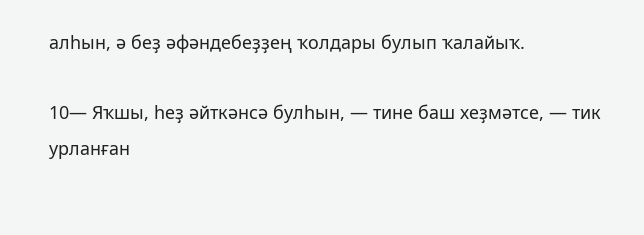алһын, ә беҙ әфәндебеҙҙең ҡолдары булып ҡалайыҡ.

10— Яҡшы, һеҙ әйткәнсә булһын, — тине баш хеҙмәтсе, — тик урланған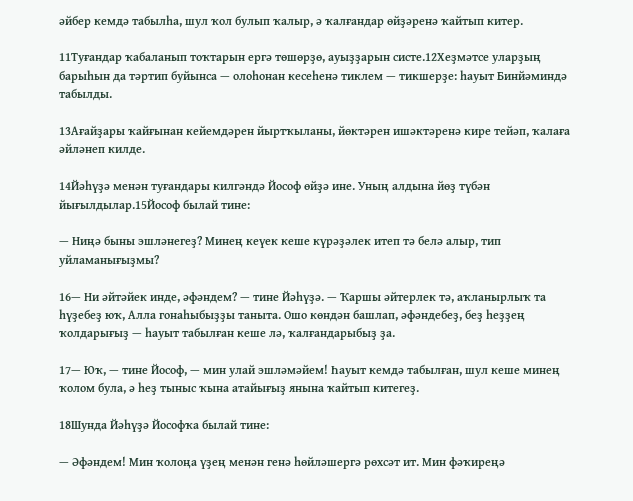әйбер кемдә табылһа, шул ҡол булып ҡалыр, ә ҡалғандар өйҙәренә ҡайтып китер.

11Туғандар ҡабаланып тоҡтарын ергә төшөрҙө, ауыҙҙарын систе.12Хеҙмәтсе уларҙың барыһын да тәртип буйынса — олоһонан кесеһенә тиклем — тикшерҙе: һауыт Бинйәминдә табылды.

13Ағайҙары ҡайғынан кейемдәрен йыртҡыланы, йөктәрен ишәктәренә кире тейәп, ҡалаға әйләнеп килде.

14Йәһүҙә менән туғандары килгәндә Йософ өйҙә ине. Уның алдына йөҙ түбән йығылдылар.15Йософ былай тине:

— Ниңә быны эшләнегеҙ? Минең кеүек кеше күрәҙәлек итеп тә белә алыр, тип уйламанығыҙмы?

16— Ни әйтәйек инде, әфәндем? — тине Йәһүҙә. — Ҡаршы әйтерлек тә, аҡланырлыҡ та һүҙебеҙ юҡ, Алла гонаһыбыҙҙы таныта. Ошо көндән башлап, әфәндебеҙ, беҙ һеҙҙең ҡолдарығыҙ — һауыт табылған кеше лә, ҡалғандарыбыҙ ҙа.

17— Юҡ, — тине Йософ, — мин улай эшләмәйем! Һауыт кемдә табылған, шул кеше минең ҡолом була, ә һеҙ тыныс ҡына атайығыҙ янына ҡайтып китегеҙ.

18Шунда Йәһүҙә Йософҡа былай тине:

— Әфәндем! Мин ҡолоңа үҙең менән генә һөйләшергә рөхсәт ит. Мин фәҡиреңә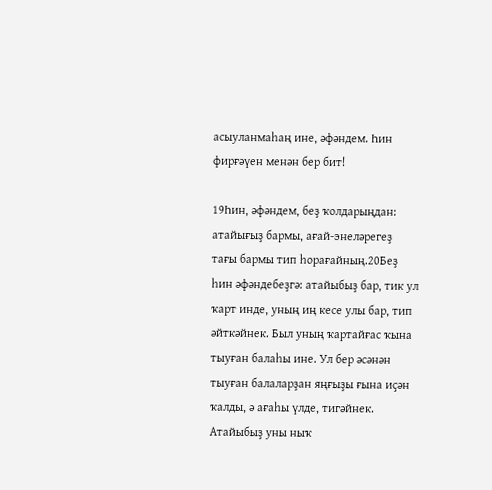асыуланмаһаң ине, әфәндем. Һин фирғәүен менән бер бит!

19Һин, әфәндем, беҙ ҡолдарыңдан: атайығыҙ бармы, ағай-энеләрегеҙ тағы бармы тип һорағайның.20Беҙ һин әфәндебеҙгә: атайыбыҙ бар, тик ул ҡарт инде, уның иң кесе улы бар, тип әйткәйнек. Был уның ҡартайғас ҡына тыуған балаһы ине. Ул бер әсәнән тыуған балаларҙан яңғыҙы ғына иҫән ҡалды, ә ағаһы үлде, тигәйнек. Атайыбыҙ уны ныҡ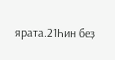ярата.21Һин беҙ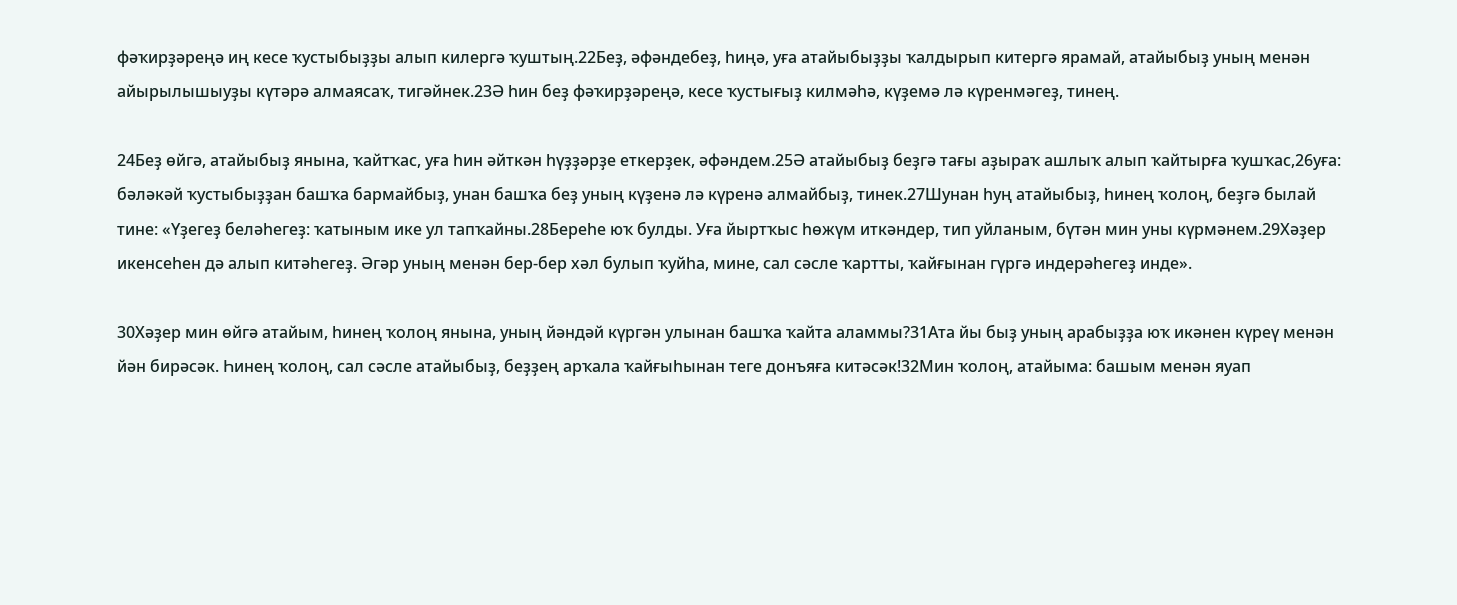фәҡирҙәреңә иң кесе ҡустыбыҙҙы алып килергә ҡуштың.22Беҙ, әфәндебеҙ, һиңә, уға атайыбыҙҙы ҡалдырып китергә ярамай, атайыбыҙ уның менән айырылышыуҙы күтәрә алмаясаҡ, тигәйнек.23Ә һин беҙ фәҡирҙәреңә, кесе ҡустығыҙ килмәһә, күҙемә лә күренмәгеҙ, тинең.

24Беҙ өйгә, атайыбыҙ янына, ҡайтҡас, уға һин әйткән һүҙҙәрҙе еткерҙек, әфәндем.25Ә атайыбыҙ беҙгә тағы аҙыраҡ ашлыҡ алып ҡайтырға ҡушҡас,26уға: бәләкәй ҡустыбыҙҙан башҡа бармайбыҙ, унан башҡа беҙ уның күҙенә лә күренә алмайбыҙ, тинек.27Шунан һуң атайыбыҙ, һинең ҡолоң, беҙгә былай тине: «Үҙегеҙ беләһегеҙ: ҡатыным ике ул тапҡайны.28Береһе юҡ булды. Уға йыртҡыс һөжүм иткәндер, тип уйланым, бүтән мин уны күрмәнем.29Хәҙер икенсеһен дә алып китәһегеҙ. Әгәр уның менән бер-бер хәл булып ҡуйһа, мине, сал сәсле ҡартты, ҡайғынан гүргә индерәһегеҙ инде».

30Хәҙер мин өйгә атайым, һинең ҡолоң янына, уның йәндәй күргән улынан башҡа ҡайта аламмы?31Ата йы быҙ уның арабыҙҙа юҡ икәнен күреү менән йән бирәсәк. Һинең ҡолоң, сал сәсле атайыбыҙ, беҙҙең арҡала ҡайғыһынан теге донъяға китәсәк!32Мин ҡолоң, атайыма: башым менән яуап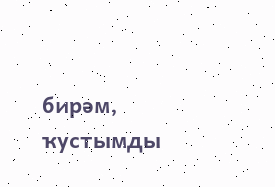бирәм, ҡустымды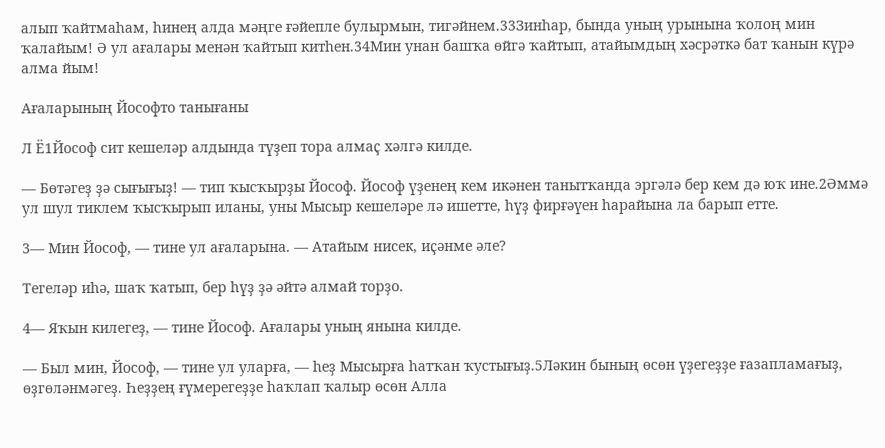алып ҡайтмаһам, һинең алда мәңге ғәйепле булырмын, тигәйнем.33Зинһар, бында уның урынына ҡолоң мин ҡалайым! Ә ул ағалары менән ҡайтып китһен.34Мин унан башҡа өйгә ҡайтып, атайымдың хәсрәткә бат ҡанын күрә алма йым!

Ағаларының Йософто танығаны

Л Ё1Йософ сит кешеләр алдында түҙеп тора алмаҫ хәлгә килде.

— Бөтәгеҙ ҙә сығығыҙ! — тип ҡысҡырҙы Йософ. Йософ үҙенең кем икәнен танытҡанда эргәлә бер кем дә юҡ ине.2Әммә ул шул тиклем ҡысҡырып иланы, уны Мысыр кешеләре лә ишетте, һүҙ фирғәүен һарайына ла барып етте.

3— Мин Йософ, — тине ул ағаларына. — Атайым нисек, иҫәнме әле?

Тегеләр иһә, шаҡ ҡатып, бер һүҙ ҙә әйтә алмай торҙо.

4— Яҡын килегеҙ, — тине Йософ. Ағалары уның янына килде.

— Был мин, Йософ, — тине ул уларға, — һеҙ Мысырға һатҡан ҡустығыҙ.5Ләкин бының өсөн үҙегеҙҙе ғазапламағыҙ, өҙгөләнмәгеҙ. Һеҙҙең ғүмерегеҙҙе һаҡлап ҡалыр өсөн Алла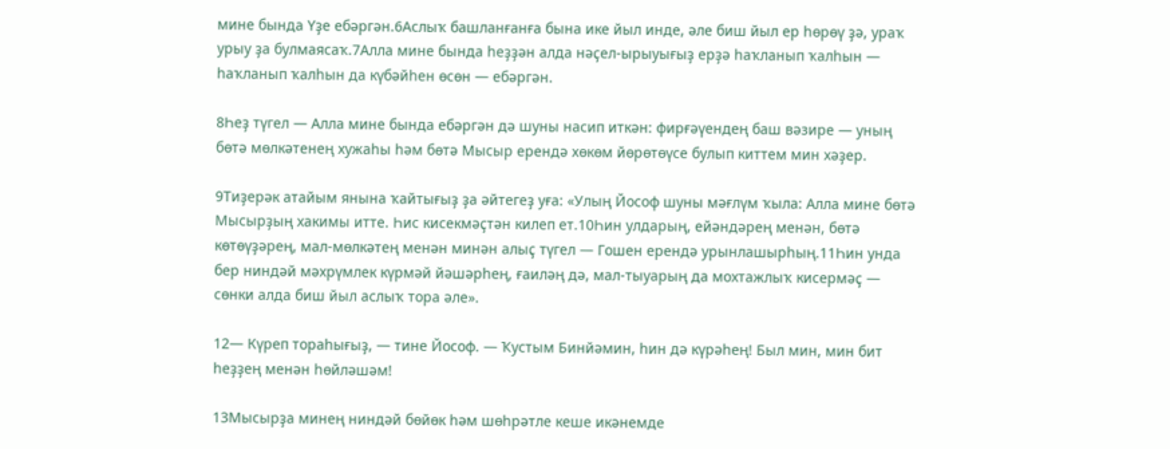мине бында Үҙе ебәргән.6Аслыҡ башланғанға бына ике йыл инде, әле биш йыл ер һөрөү ҙә, ураҡ урыу ҙа булмаясаҡ.7Алла мине бында һеҙҙән алда нәҫел-ырыуығыҙ ерҙә һаҡланып ҡалһын — һаҡланып ҡалһын да күбәйһен өсөн — ебәргән.

8Һеҙ түгел — Алла мине бында ебәргән дә шуны насип иткән: фирғәүендең баш вәзире — уның бөтә мөлкәтенең хужаһы һәм бөтә Мысыр ерендә хөкөм йөрөтөүсе булып киттем мин хәҙер.

9Тиҙерәк атайым янына ҡайтығыҙ ҙа әйтегеҙ уға: «Улың Йософ шуны мәғлүм ҡыла: Алла мине бөтә Мысырҙың хакимы итте. Һис кисекмәҫтән килеп ет.10Һин улдарың, ейәндәрең менән, бөтә көтөүҙәрең, мал-мөлкәтең менән минән алыҫ түгел — Гошен ерендә урынлашырһың.11Һин унда бер ниндәй мәхрүмлек күрмәй йәшәрһең, ғаиләң дә, мал-тыуарың да мохтажлыҡ кисермәҫ — сөнки алда биш йыл аслыҡ тора әле».

12— Күреп тораһығыҙ, — тине Йософ. — Ҡустым Бинйәмин, һин дә күрәһең! Был мин, мин бит һеҙҙең менән һөйләшәм!

13Мысырҙа минең ниндәй бөйөк һәм шөһрәтле кеше икәнемде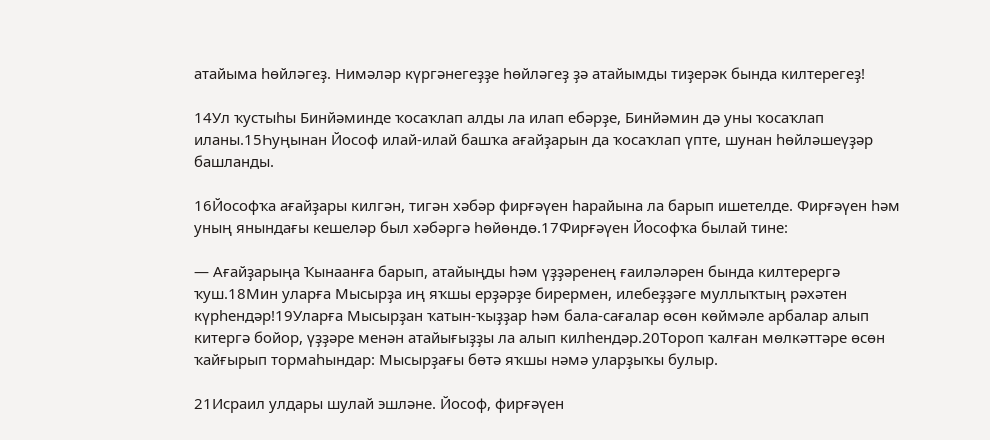атайыма һөйләгеҙ. Нимәләр күргәнегеҙҙе һөйләгеҙ ҙә атайымды тиҙерәк бында килтерегеҙ!

14Ул ҡустыһы Бинйәминде ҡосаҡлап алды ла илап ебәрҙе, Бинйәмин дә уны ҡосаҡлап иланы.15Һуңынан Йософ илай-илай башҡа ағайҙарын да ҡосаҡлап үпте, шунан һөйләшеүҙәр башланды.

16Йософҡа ағайҙары килгән, тигән хәбәр фирғәүен һарайына ла барып ишетелде. Фирғәүен һәм уның янындағы кешеләр был хәбәргә һөйөндө.17Фирғәүен Йософҡа былай тине:

— Ағайҙарыңа Ҡынаанға барып, атайыңды һәм үҙҙәренең ғаиләләрен бында килтерергә ҡуш.18Мин уларға Мысырҙа иң яҡшы ерҙәрҙе бирермен, илебеҙҙәге муллыҡтың рәхәтен күрһендәр!19Уларға Мысырҙан ҡатын-ҡыҙҙар һәм бала-сағалар өсөн көймәле арбалар алып китергә бойор, үҙҙәре менән атайығыҙҙы ла алып килһендәр.20Тороп ҡалған мөлкәттәре өсөн ҡайғырып тормаһындар: Мысырҙағы бөтә яҡшы нәмә уларҙыҡы булыр.

21Исраил улдары шулай эшләне. Йософ, фирғәүен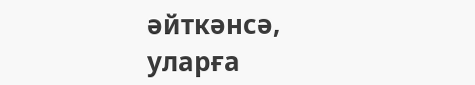әйткәнсә, уларға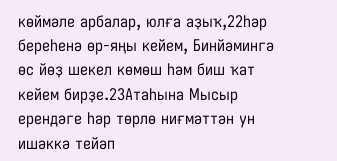көймәле арбалар, юлға аҙыҡ,22һәр береһенә өр-яңы кейем, Бинйәмингә өс йөҙ шекел көмөш һәм биш ҡат кейем бирҙе.23Атаһына Мысыр ерендәге һәр төрлө ниғмәттән ун ишәккә тейәп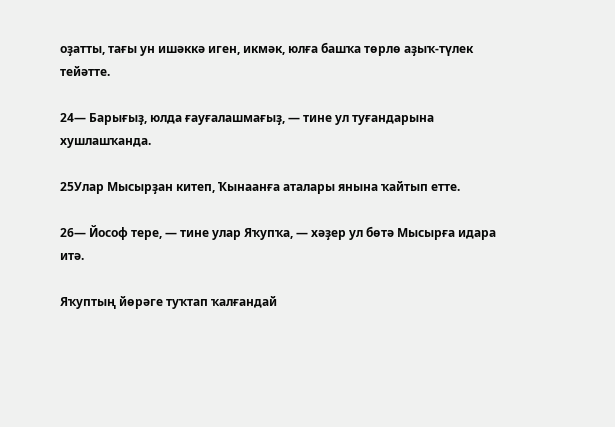оҙатты, тағы ун ишәккә иген, икмәк, юлға башҡа төрлө аҙыҡ-түлек тейәтте.

24— Барығыҙ, юлда ғауғалашмағыҙ, — тине ул туғандарына хушлашҡанда.

25Улар Мысырҙан китеп, Ҡынаанға аталары янына ҡайтып етте.

26— Йософ тере, — тине улар Яҡупҡа, — хәҙер ул бөтә Мысырға идара итә.

Яҡуптың йөрәге туҡтап ҡалғандай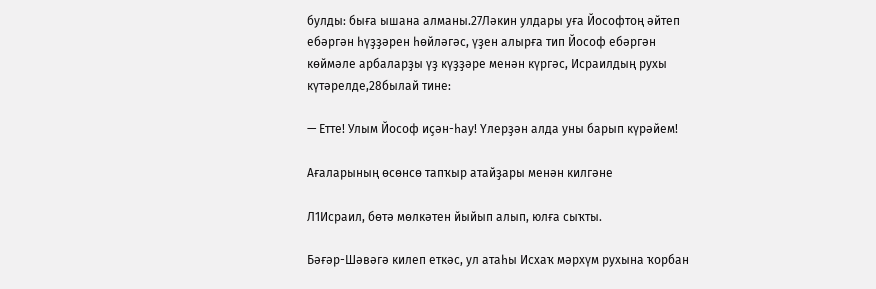булды: быға ышана алманы.27Ләкин улдары уға Йософтоң әйтеп ебәргән һүҙҙәрен һөйләгәс, үҙен алырға тип Йософ ебәргән көймәле арбаларҙы үҙ күҙҙәре менән күргәс, Исраилдың рухы күтәрелде,28былай тине:

— Етте! Улым Йософ иҫән-һау! Үлерҙән алда уны барып күрәйем!

Ағаларының өсөнсө тапҡыр атайҙары менән килгәне

Л1Исраил, бөтә мөлкәтен йыйып алып, юлға сыҡты.

Бәғәр-Шәвәгә килеп еткәс, ул атаһы Исхаҡ мәрхүм рухына ҡорбан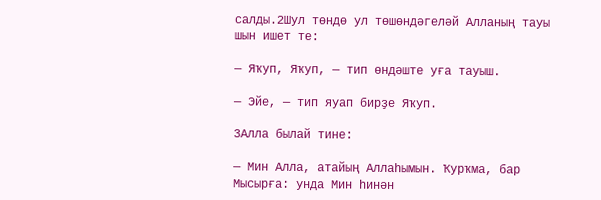салды.2Шул төндө ул төшөндәгеләй Алланың тауы шын ишет те:

— Яҡуп, Яҡуп, — тип өндәште уға тауыш.

— Эйе, — тип яуап бирҙе Яҡуп.

3Алла былай тине:

— Мин Алла, атайың Аллаһымын. Ҡурҡма, бар Мысырға: унда Мин һинән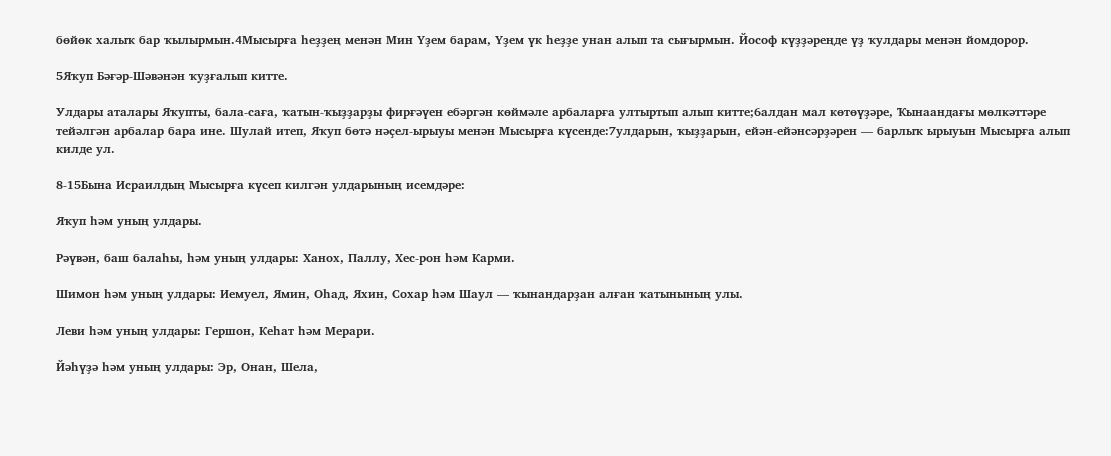бөйөк халыҡ бар ҡылырмын.4Мысырға һеҙҙең менән Мин Үҙем барам, Үҙем үк һеҙҙе унан алып та сығырмын. Йософ күҙҙәреңде үҙ ҡулдары менән йомдорор.

5Яҡуп Бәғәр-Шәвәнән ҡуҙғалып китте.

Улдары аталары Яҡупты, бала-саға, ҡатын-ҡыҙҙарҙы фирғәүен ебәргән көймәле арбаларға ултыртып алып китте;6алдан мал көтөүҙәре, Ҡынаандағы мөлкәттәре тейәлгән арбалар бара ине. Шулай итеп, Яҡуп бөтә нәҫел-ырыуы менән Мысырға күсенде:7улдарын, ҡыҙҙарын, ейән-ейәнсәрҙәрен — барлыҡ ырыуын Мысырға алып килде ул.

8-15Бына Исраилдың Мысырға күсеп килгән улдарының исемдәре:

Яҡуп һәм уның улдары.

Рәүвән, баш балаһы, һәм уның улдары: Ханох, Паллу, Хес-рон һәм Карми.

Шимон һәм уның улдары: Иемуел, Ямин, Оһад, Яхин, Сохар һәм Шаул — ҡынандарҙан алған ҡатынының улы.

Леви һәм уның улдары: Гершон, Кеһат һәм Мерари.

Йәһүҙә һәм уның улдары: Эр, Онан, Шела,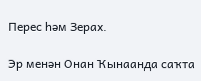Перес һәм Зерах.

Эр менән Онан Ҡынаанда саҡта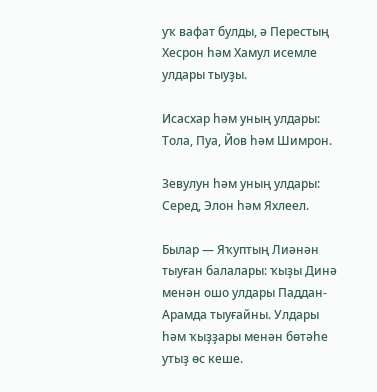уҡ вафат булды, ә Перестың Хесрон һәм Хамул исемле улдары тыуҙы.

Исасхар һәм уның улдары: Тола, Пуа, Йов һәм Шимрон.

Зевулун һәм уның улдары: Серед, Элон һәм Яхлеел.

Былар — Яҡуптың Лиәнән тыуған балалары: ҡыҙы Динә менән ошо улдары Паддан-Арамда тыуғайны. Улдары һәм ҡыҙҙары менән бөтәһе утыҙ өс кеше.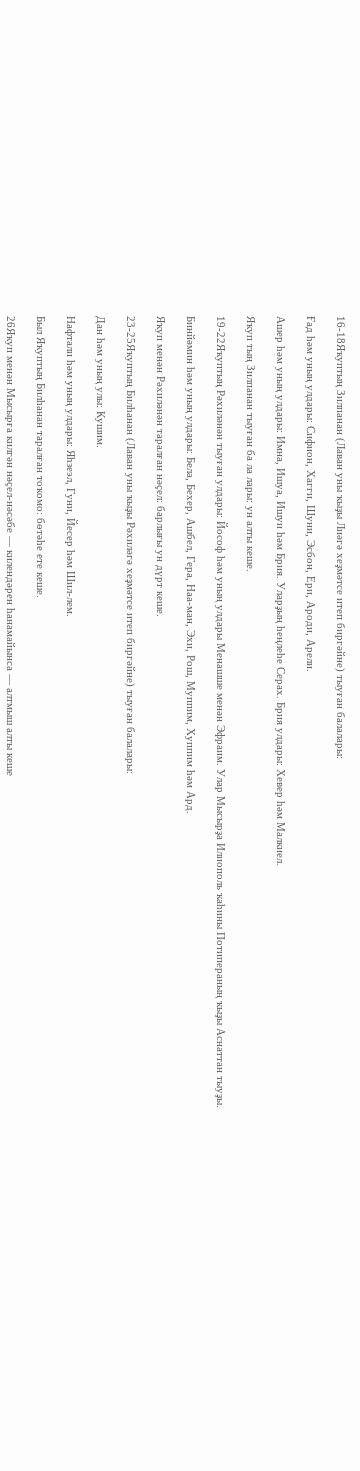16-18Яҡуптың Зилпанан (Лаван уны ҡыҙы Лиәгә хеҙмәтсе итеп биргәйне) тыуған балалары:

Ғад һәм уның улдары: Сифион, Хагги, Шуни, Эсбон, Ери, Ароди, Арели.

Ашер һәм уның улдары: Имна, Ишуа, Ишуи һәм Брия. Уларҙың һеңлеһе Серах. Брия улдары: Хевер һәм Малкиел.

Яҡуп тың Зилпанан тыуған ба ла лары: ун алты кеше.

19-22Яҡуптың Рәхиләнән тыуған улдары: Йософ һәм уның улдары Менашше менән Эфраим. Улар Мысырҙа Илиополь ҡаһины Потипераның ҡыҙы Аснаттан тыуҙы.

Бинйәмин һәм уның улдары: Бела, Бехер, Ашбел, Гера, Наа-ман, Эхи, Рош, Муппим, Хуппим һәм Ард.

Яҡуп менән Рәхиләнән таралған нәҫел: барлығы ун дүрт кеше.

23-25Яҡуптың Билһанан (Лаван уны ҡыҙы Рәхиләгә хеҙмәтсе итеп биргәйне) тыуған балалары:

Дан һәм уның улы: Кушим.

Нафтали һәм уның улдары: Яһзеэл, Гуни, Йесер һәм Шил-лем.

Был Яҡуптың Билһанан таралған тоҡомо: бөтәһе ете кеше.

26Яҡуп менән Мысырға килгән нәҫел-нәсәбе — килендәрен һанамайынса — алтмыш алты кеше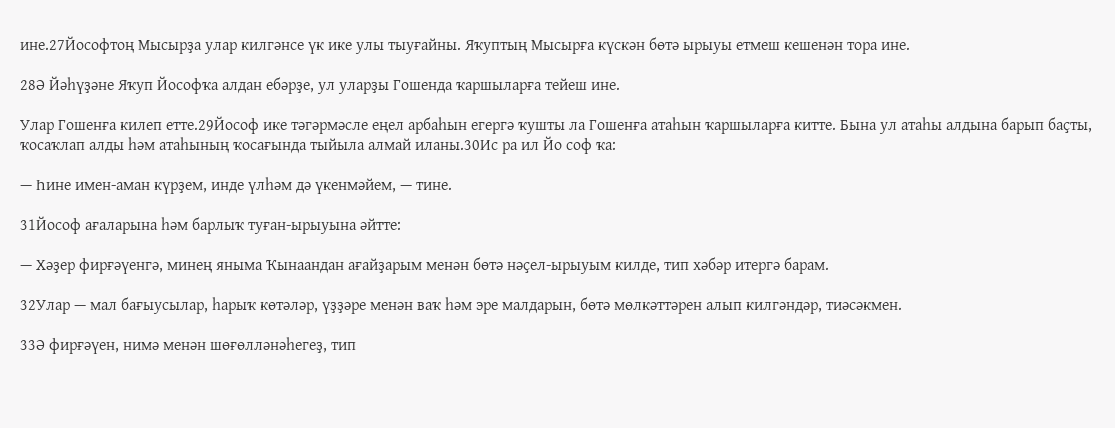ине.27Йософтоң Мысырҙа улар килгәнсе үк ике улы тыуғайны. Яҡуптың Мысырға күскән бөтә ырыуы етмеш кешенән тора ине.

28Ә Йәһүҙәне Яҡуп Йософҡа алдан ебәрҙе, ул уларҙы Гошенда ҡаршыларға тейеш ине.

Улар Гошенға килеп етте.29Йософ ике тәгәрмәсле еңел арбаһын егергә ҡушты ла Гошенға атаһын ҡаршыларға китте. Бына ул атаһы алдына барып баҫты, ҡосаҡлап алды һәм атаһының ҡосағында тыйыла алмай иланы.30Ис ра ил Йо соф ҡа:

— Һине имен-аман күрҙем, инде үлһәм дә үкенмәйем, — тине.

31Йософ ағаларына һәм барлыҡ туған-ырыуына әйтте:

— Хәҙер фирғәүенгә, минең яныма Ҡынаандан ағайҙарым менән бөтә нәҫел-ырыуым килде, тип хәбәр итергә барам.

32Улар — мал бағыусылар, һарыҡ көтәләр, үҙҙәре менән ваҡ һәм эре малдарын, бөтә мөлкәттәрен алып килгәндәр, тиәсәкмен.

33Ә фирғәүен, нимә менән шөғөлләнәһегеҙ, тип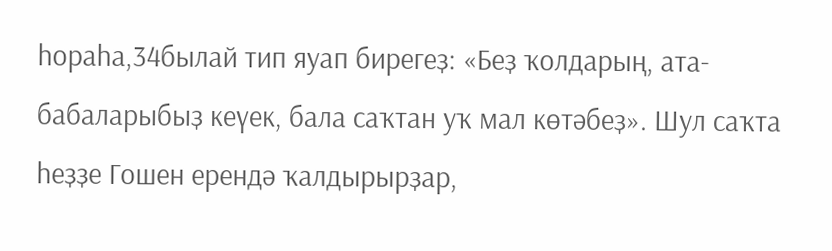һораһа,34былай тип яуап бирегеҙ: «Беҙ ҡолдарың, ата-бабаларыбыҙ кеүек, бала саҡтан уҡ мал көтәбеҙ». Шул саҡта һеҙҙе Гошен ерендә ҡалдырырҙар,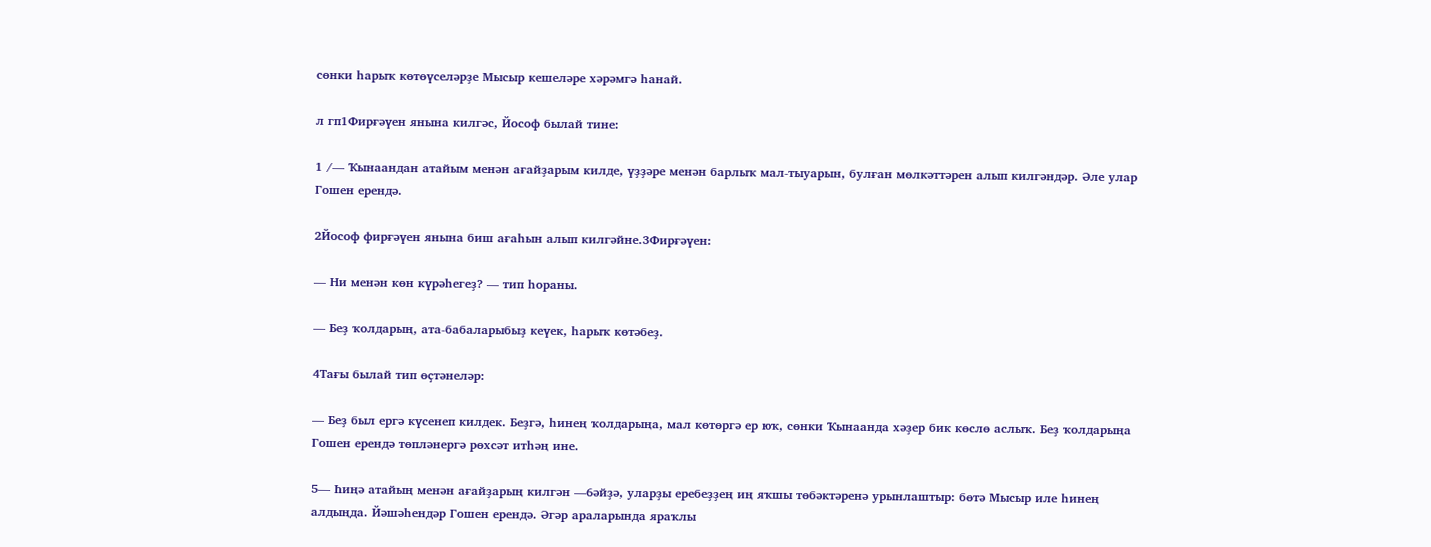сөнки һарыҡ көтөүселәрҙе Мысыр кешеләре хәрәмгә һанай.

л гп1Фирғәүен янына килгәс, Йософ былай тине:

1 /— Ҡынаандан атайым менән ағайҙарым килде, үҙҙәре менән барлыҡ мал-тыуарын, булған мөлкәттәрен алып килгәндәр. Әле улар Гошен ерендә.

2Йософ фирғәүен янына биш ағаһын алып килгәйне.3Фирғәүен:

— Ни менән көн күрәһегеҙ? — тип һораны.

— Беҙ ҡолдарың, ата-бабаларыбыҙ кеүек, һарыҡ көтәбеҙ.

4Тағы былай тип өҫтәнеләр:

— Беҙ был ергә күсенеп килдек. Беҙгә, һинең ҡолдарыңа, мал көтөргә ер юҡ, сөнки Ҡынаанда хәҙер бик көслө аслыҡ. Беҙ ҡолдарыңа Гошен ерендә төпләнергә рөхсәт итһәң ине.

5— Һиңә атайың менән ағайҙарың килгән —6әйҙә, уларҙы еребеҙҙең иң яҡшы төбәктәренә урынлаштыр: бөтә Мысыр иле һинең алдыңда. Йәшәһендәр Гошен ерендә. Әгәр араларында яраҡлы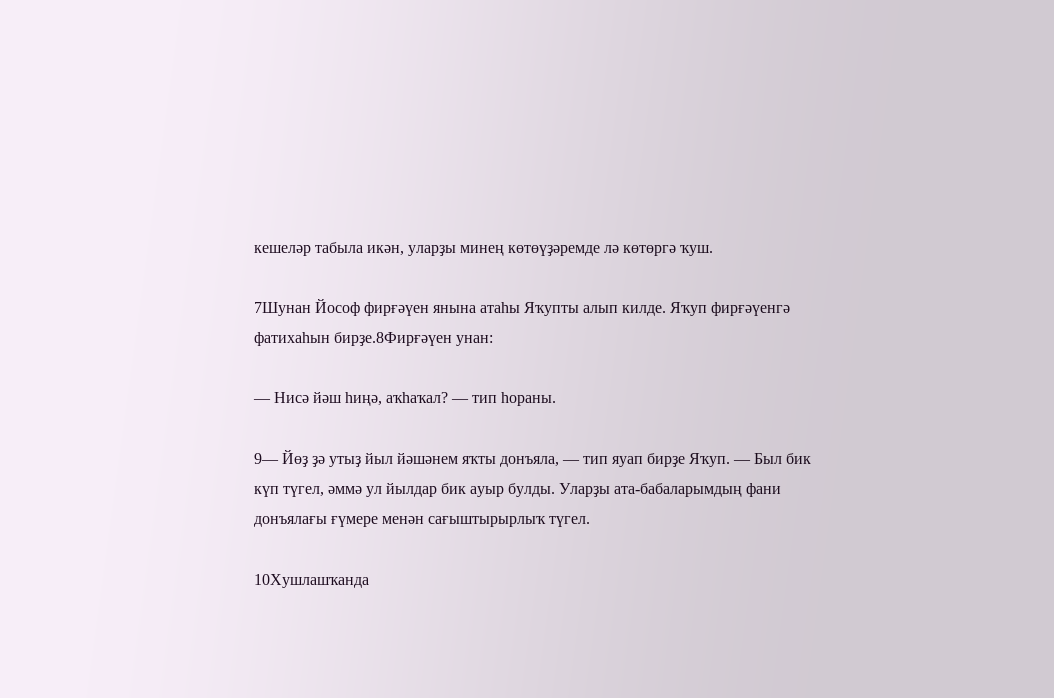кешеләр табыла икән, уларҙы минең көтөүҙәремде лә көтөргә ҡуш.

7Шунан Йософ фирғәүен янына атаһы Яҡупты алып килде. Яҡуп фирғәүенгә фатихаһын бирҙе.8Фирғәүен унан:

— Нисә йәш һиңә, аҡһаҡал? — тип һораны.

9— Йөҙ ҙә утыҙ йыл йәшәнем яҡты донъяла, — тип яуап бирҙе Яҡуп. — Был бик күп түгел, әммә ул йылдар бик ауыр булды. Уларҙы ата-бабаларымдың фани донъялағы ғүмере менән сағыштырырлыҡ түгел.

10Хушлашҡанда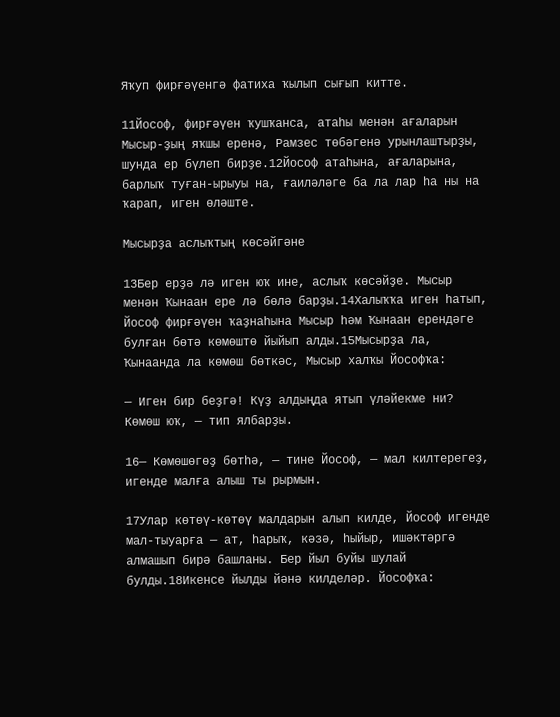Яҡуп фирғәүенгә фатиха ҡылып сығып китте.

11Йософ, фирғәүен ҡушҡанса, атаһы менән ағаларын Мысыр-ҙың яҡшы еренә, Рамзес төбәгенә урынлаштырҙы, шунда ер бүлеп бирҙе.12Йософ атаһына, ағаларына, барлыҡ туған-ырыуы на, ғаиләләге ба ла лар һа ны на ҡарап, иген өләште.

Мысырҙа аслыҡтың көсәйгәне

13Бер ерҙә лә иген юҡ ине, аслыҡ көсәйҙе. Мысыр менән Ҡынаан ере лә бөлә барҙы.14Халыҡҡа иген һатып, Йософ фирғәүен ҡаҙнаһына Мысыр һәм Ҡынаан ерендәге булған бөтә көмөштө йыйып алды.15Мысырҙа ла, Ҡынаанда ла көмөш бөткәс, Мысыр халҡы Йософҡа:

— Иген бир беҙгә! Күҙ алдыңда ятып үләйекме ни? Көмөш юҡ, — тип ялбарҙы.

16— Көмөшөгөҙ бөтһә, — тине Йософ, — мал килтерегеҙ, игенде малға алыш ты рырмын.

17Улар көтөү-көтөү малдарын алып килде, Йософ игенде мал-тыуарға — ат, һарыҡ, кәзә, һыйыр, ишәктәргә алмашып бирә башланы. Бер йыл буйы шулай булды.18Икенсе йылды йәнә килделәр. Йософҡа: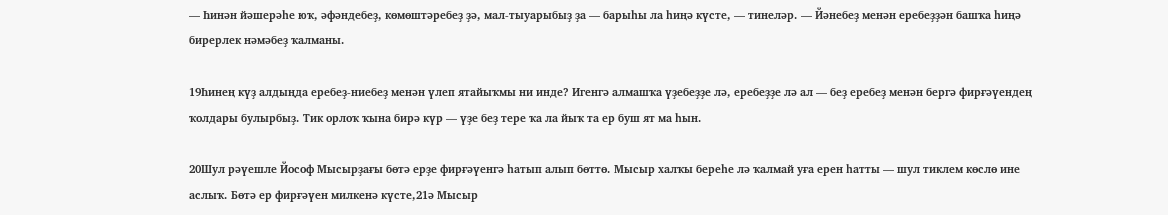— Һинән йәшерәһе юҡ, әфәндебеҙ, көмөштәребеҙ ҙә, мал-тыуарыбыҙ ҙа — барыһы ла һиңә күсте, — тинеләр. — Йәнебеҙ менән еребеҙҙән башҡа һиңә бирерлек нәмәбеҙ ҡалманы.

19Һинең күҙ алдыңда еребеҙ-ниебеҙ менән үлеп ятайыҡмы ни инде? Игенгә алмашҡа үҙебеҙҙе лә, еребеҙҙе лә ал — беҙ еребеҙ менән бергә фирғәүендең ҡолдары булырбыҙ. Тик орлоҡ ҡына бирә күр — үҙе беҙ тере ҡа ла йыҡ та ер буш ят ма һын.

20Шул рәүешле Йософ Мысырҙағы бөтә ерҙе фирғәүенгә һатып алып бөттө. Мысыр халҡы береһе лә ҡалмай уға ерен һатты — шул тиклем көслө ине аслыҡ. Бөтә ер фирғәүен милкенә күсте,21ә Мысыр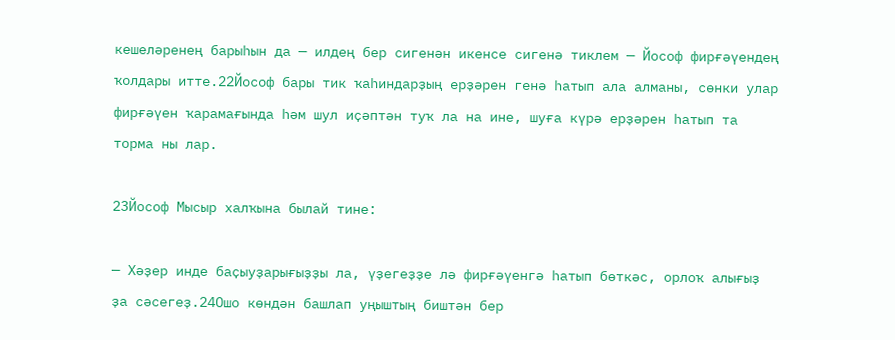кешеләренең барыһын да — илдең бер сигенән икенсе сигенә тиклем — Йософ фирғәүендең ҡолдары итте.22Йософ бары тик ҡаһиндарҙың ерҙәрен генә һатып ала алманы, сөнки улар фирғәүен ҡарамағында һәм шул иҫәптән туҡ ла на ине, шуға күрә ерҙәрен һатып та торма ны лар.

23Йософ Мысыр халҡына былай тине:

— Хәҙер инде баҫыуҙарығыҙҙы ла, үҙегеҙҙе лә фирғәүенгә һатып бөткәс, орлоҡ алығыҙ ҙа сәсегеҙ.24Ошо көндән башлап уңыштың биштән бер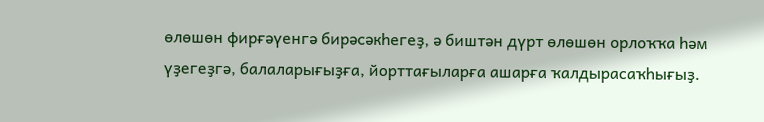өлөшөн фирғәүенгә бирәсәкһегеҙ, ә биштән дүрт өлөшөн орлоҡҡа һәм үҙегеҙгә, балаларығыҙға, йорттағыларға ашарға ҡалдырасаҡһығыҙ.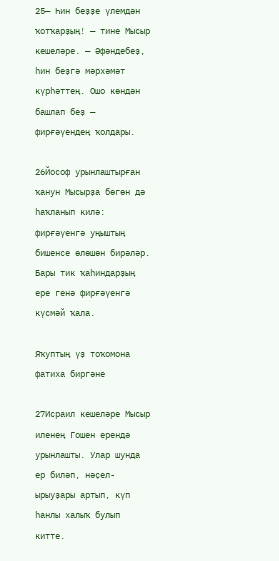25— Һин беҙҙе үлемдән ҡотҡарҙың! — тине Мысыр кешеләре. — Әфәндебеҙ, һин беҙгә мәрхәмәт күрһәттең. Ошо көндән башлап беҙ — фирғәүендең ҡолдары.

26Йософ урынлаштырған ҡанун Мысырҙа бөгөн дә һаҡланып килә: фирғәүенгә уңыштың бишенсе өлөшөн бирәләр. Бары тик ҡаһиндарҙың ере генә фирғәүенгә күсмәй ҡала.

Яҡуптың үҙ тоҡомона фатиха биргәне

27Исраил кешеләре Мысыр иленең Гошен ерендә урынлашты. Улар шунда ер биләп, нәҫел-ырыуҙары артып, күп һанлы халыҡ булып китте.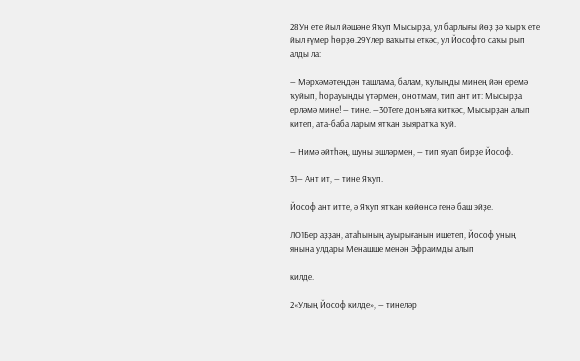28Ун ете йыл йәшәне Яҡуп Мысырҙа, ул барлығы йөҙ ҙә ҡырҡ ете йыл ғүмер һөрҙө.29Үлер ваҡыты еткәс, ул Йософто саҡы рып алды ла:

— Мәрхәмәтеңдән ташлама, балам, ҡулыңды минең йән еремә ҡуйып, һорауыңды үтәрмен, онотмам, тип ант ит: Мысырҙа ерләмә мине! — тине. —30Теге донъяға киткәс, Мысырҙан алып китеп, ата-баба ларым ятҡан зыяратҡа ҡуй.

— Нимә әйтһәң, шуны эшләрмен, — тип яуап бирҙе Йософ.

31— Ант ит, — тине Яҡуп.

Йософ ант итте, ә Яҡуп ятҡан көйөнсә генә баш эйҙе.

ЛО1Бер аҙҙан, атаһының ауырығанын ишетеп, Йософ уның янына улдары Менашше менән Эфраимды алып

килде.

2«Улың Йософ килде», — тинеләр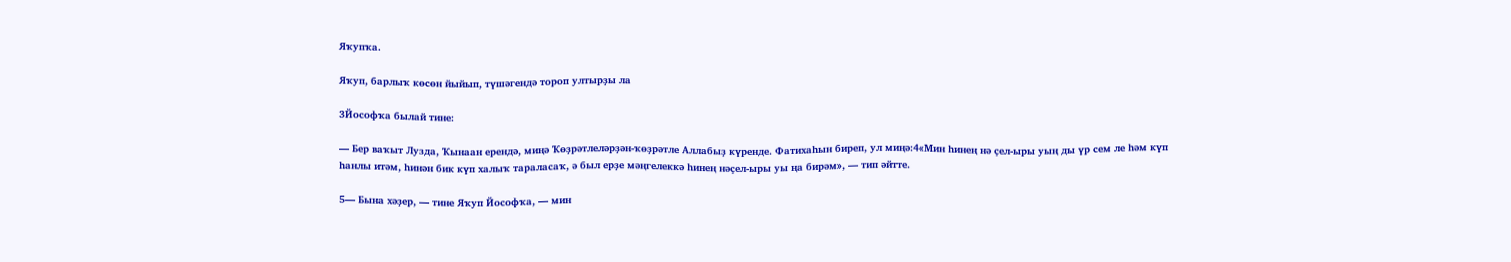Яҡупҡа.

Яҡуп, барлыҡ көсөн йыйып, түшәгендә тороп ултырҙы ла

3Йософҡа былай тине:

— Бер ваҡыт Лузда, Ҡынаан ерендә, миңә Ҡөҙрәтлеләрҙән-ҡөҙрәтле Аллабыҙ күренде. Фатихаһын биреп, ул миңә:4«Мин һинең нә ҫел-ыры уың ды үр сем ле һәм күп һанлы итәм, һинән бик күп халыҡ тараласаҡ, ә был ерҙе мәңгелеккә һинең нәҫел-ыры уы ңа бирәм», — тип әйтте.

5— Бына хәҙер, — тине Яҡуп Йософҡа, — мин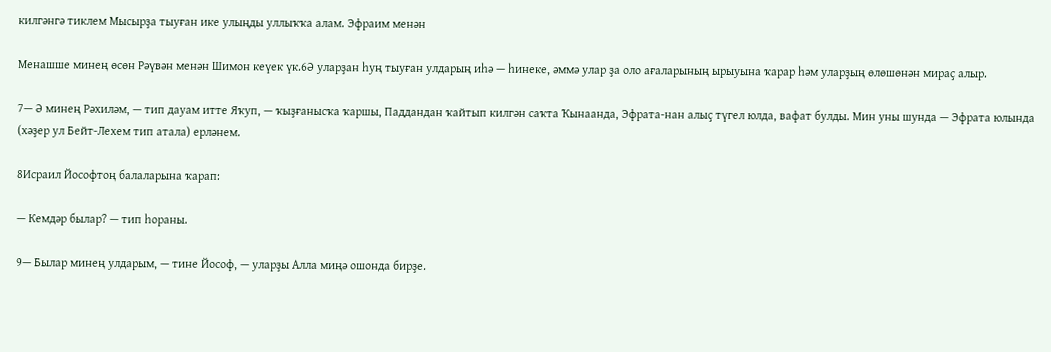килгәнгә тиклем Мысырҙа тыуған ике улыңды уллыҡҡа алам. Эфраим менән

Менашше минең өсөн Рәүвән менән Шимон кеүек үк.6Ә уларҙан һуң тыуған улдарың иһә — һинеке, әммә улар ҙа оло ағаларының ырыуына ҡарар һәм уларҙың өлөшөнән мираҫ алыр.

7— Ә минең Рәхиләм, — тип дауам итте Яҡуп, — ҡыҙғанысҡа ҡаршы, Паддандан ҡайтып килгән саҡта Ҡынаанда, Эфрата-нан алыҫ түгел юлда, вафат булды. Мин уны шунда — Эфрата юлында (хәҙер ул Бейт-Лехем тип атала) ерләнем.

8Исраил Йософтоң балаларына ҡарап:

— Кемдәр былар? — тип һораны.

9— Былар минең улдарым, — тине Йософ, — уларҙы Алла миңә ошонда бирҙе.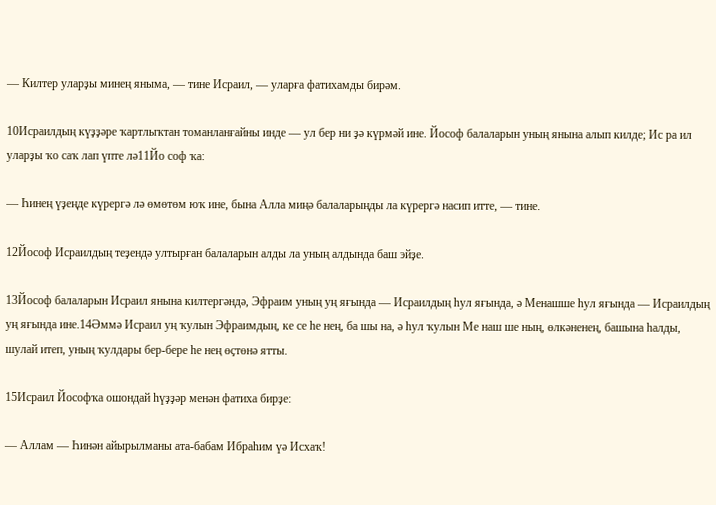— Килтер уларҙы минең яныма, — тине Исраил, — уларға фатихамды бирәм.

10Исраилдың күҙҙәре ҡартлыҡтан томанланғайны инде — ул бер ни ҙә күрмәй ине. Йософ балаларын уның янына алып килде; Ис ра ил уларҙы ҡо саҡ лап үпте лә11Йо соф ҡа:

— Һинең үҙеңде күрергә лә өмөтөм юҡ ине, бына Алла миңә балаларыңды ла күрергә насип итте, — тине.

12Йософ Исраилдың теҙендә ултырған балаларын алды ла уның алдында баш эйҙе.

13Йософ балаларын Исраил янына килтергәндә, Эфраим уның уң яғында — Исраилдың һул яғында, ә Менашше һул яғында — Исраилдың уң яғында ине.14Әммә Исраил уң ҡулын Эфраимдың, ке се һе нең, ба шы на, ә һул ҡулын Ме наш ше ның, өлкәненең, башына һалды, шулай итеп, уның ҡулдары бер-бере һе нең өҫтөнә ятты.

15Исраил Йософҡа ошондай һүҙҙәр менән фатиха бирҙе:

— Аллам — Һинән айырылманы ата-бабам Ибраһим үә Исхаҡ!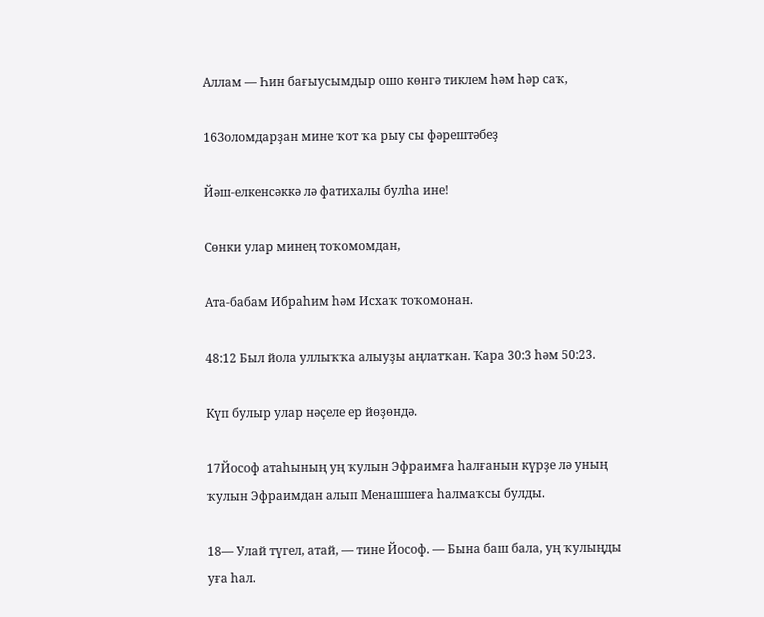Аллам — Һин бағыусымдыр ошо көнгә тиклем һәм һәр саҡ,

16Золомдарҙан мине ҡот ҡа рыу сы фәрештәбеҙ

Йәш-елкенсәккә лә фатихалы булһа ине!

Сөнки улар минең тоҡомомдан,

Ата-бабам Ибраһим һәм Исхаҡ тоҡомонан.

48:12 Был йола уллыҡҡа алыуҙы аңлатҡан. Ҡара 30:3 һәм 50:23.

Күп булыр улар нәҫеле ер йөҙөндә.

17Йософ атаһының уң ҡулын Эфраимға һалғанын күрҙе лә уның ҡулын Эфраимдан алып Менашшеға һалмаҡсы булды.

18— Улай түгел, атай, — тине Йософ. — Бына баш бала, уң ҡулыңды уға һал.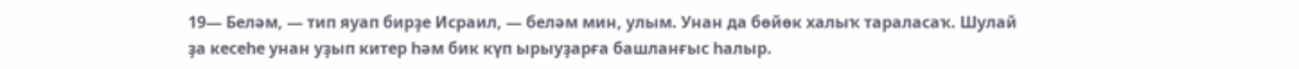19— Беләм, — тип яуап бирҙе Исраил, — беләм мин, улым. Унан да бөйөк халыҡ тараласаҡ. Шулай ҙа кесеһе унан уҙып китер һәм бик күп ырыуҙарға башланғыс һалыр.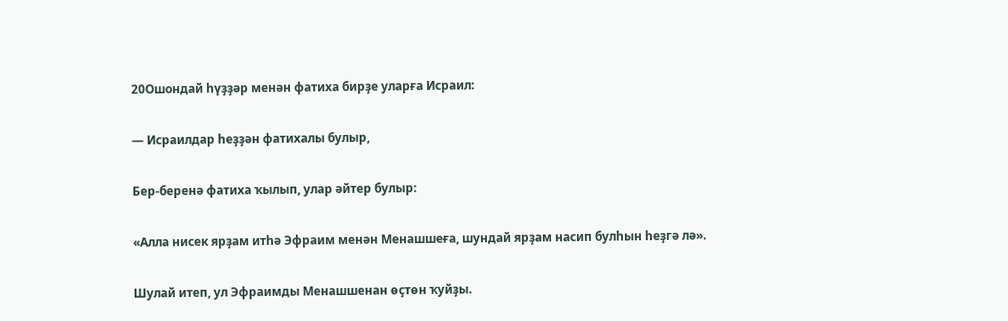20Ошондай һүҙҙәр менән фатиха бирҙе уларға Исраил:

— Исраилдар һеҙҙән фатихалы булыр,

Бер-беренә фатиха ҡылып, улар әйтер булыр:

«Алла нисек ярҙам итһә Эфраим менән Менашшеға, шундай ярҙам насип булһын һеҙгә лә».

Шулай итеп, ул Эфраимды Менашшенан өҫтөн ҡуйҙы.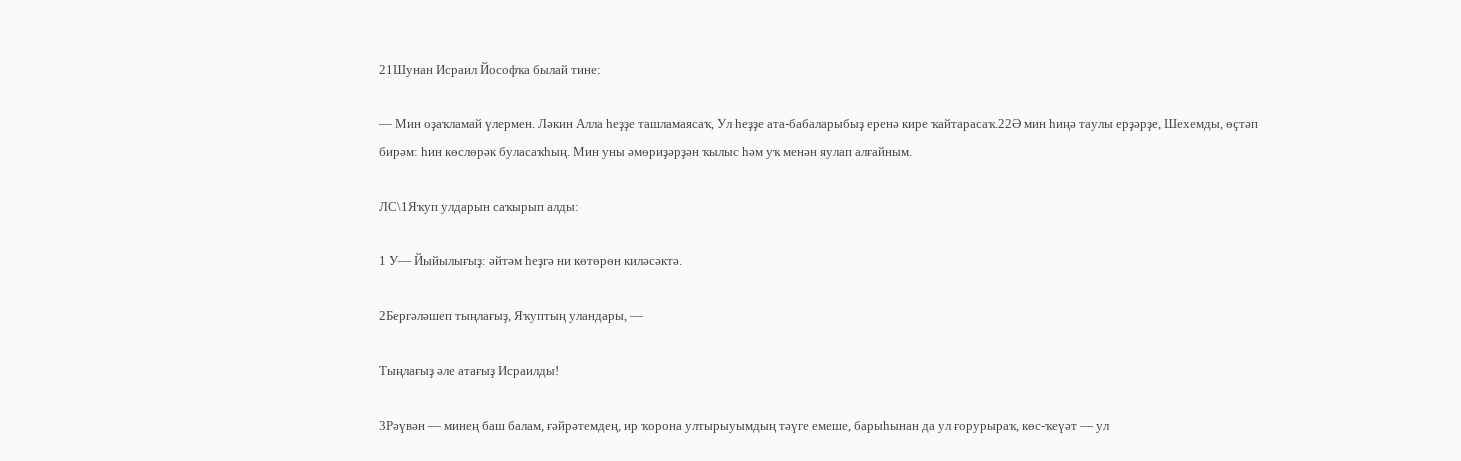21Шунан Исраил Йософҡа былай тине:

— Мин оҙаҡламай үлермен. Ләкин Алла һеҙҙе ташламаясаҡ, Ул һеҙҙе ата-бабаларыбыҙ еренә кире ҡайтарасаҡ.22Ә мин һиңә таулы ерҙәрҙе, Шехемды, өҫтәп бирәм: һин көслөрәк буласаҡһың. Мин уны әмөриҙәрҙән ҡылыс һәм уҡ менән яулап алғайным.

ЛС\1Яҡуп улдарын саҡырып алды:

1 У— Йыйылығыҙ: әйтәм һеҙгә ни көтөрөн киләсәктә.

2Бергәләшеп тыңлағыҙ, Яҡуптың уландары, —

Тыңлағыҙ әле атағыҙ Исраилды!

3Рәүвән — минең баш балам, ғәйрәтемдең, ир ҡорона ултырыуымдың тәүге емеше, барыһынан да ул ғорурыраҡ, көс-ҡеүәт — ул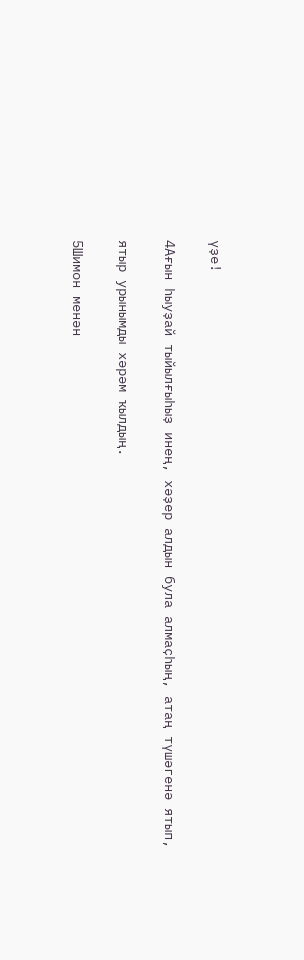үҙе!

4Ағын һыуҙай тыйылғыһыҙ инең, хәҙер алдын була алмаҫһың, атаң түшәгенә ятып,

ятыр урынымды хәрәм ҡылдың.

5Шимон менән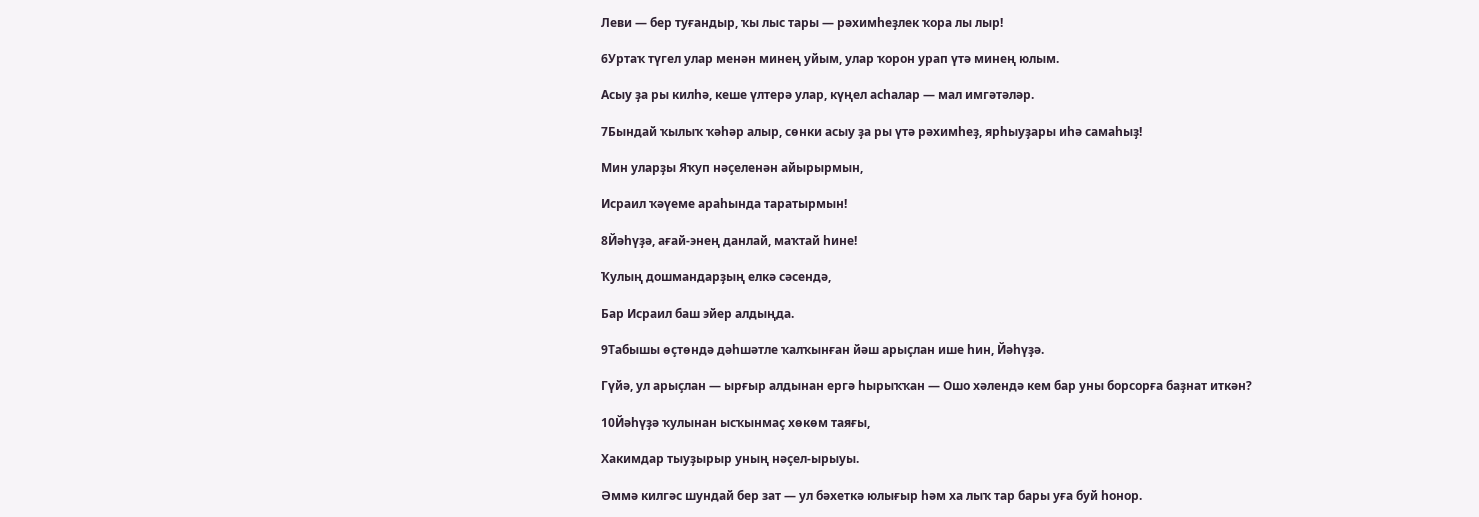Леви — бер туғандыр, ҡы лыс тары — рәхимһеҙлек ҡора лы лыр!

6Уртаҡ түгел улар менән минең уйым, улар ҡорон урап үтә минең юлым.

Асыу ҙа ры килһә, кеше үлтерә улар, күңел асһалар — мал имгәтәләр.

7Бындай ҡылыҡ ҡәһәр алыр, сөнки асыу ҙа ры үтә рәхимһеҙ, ярһыуҙары иһә самаһыҙ!

Мин уларҙы Яҡуп нәҫеленән айырырмын,

Исраил ҡәүеме араһында таратырмын!

8Йәһүҙә, ағай-энең данлай, маҡтай һине!

Ҡулың дошмандарҙың елкә сәсендә,

Бар Исраил баш эйер алдыңда.

9Табышы өҫтөндә дәһшәтле ҡалҡынған йәш арыҫлан ише һин, Йәһүҙә.

Гүйә, ул арыҫлан — ырғыр алдынан ергә һырыҡҡан — Ошо хәлендә кем бар уны борсорға баҙнат иткән?

10Йәһүҙә ҡулынан ысҡынмаҫ хөкөм таяғы,

Хакимдар тыуҙырыр уның нәҫел-ырыуы.

Әммә килгәс шундай бер зат — ул бәхеткә юлығыр һәм ха лыҡ тар бары уға буй һонор.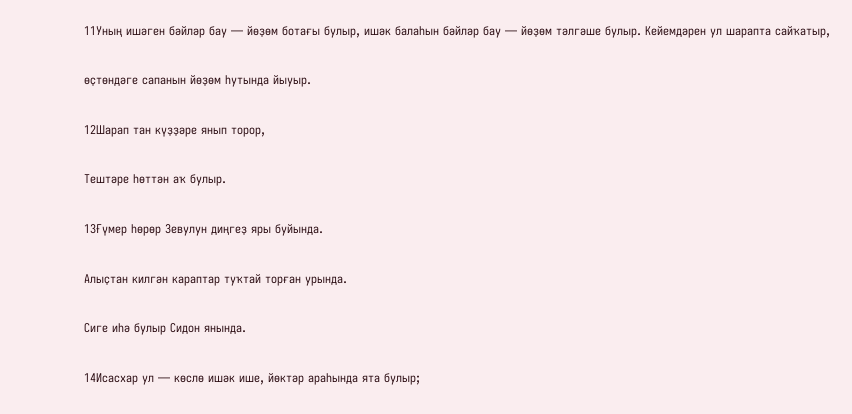11Уның ишәген бәйләр бау — йөҙөм ботағы булыр, ишәк балаһын бәйләр бау — йөҙөм тәлгәше булыр. Кейемдәрен ул шарапта сайҡатыр,

өҫтөндәге сапанын йөҙөм һутында йыуыр.

12Шарап тан күҙҙәре янып торор,

Тештәре һөттән аҡ булыр.

13Ғүмер һөрөр Зевулун диңгеҙ яры буйында.

Алыҫтан килгән караптар туҡтай торған урында.

Сиге иһә булыр Сидон янында.

14Исасхар ул — көслө ишәк ише, йөктәр араһында ята булыр;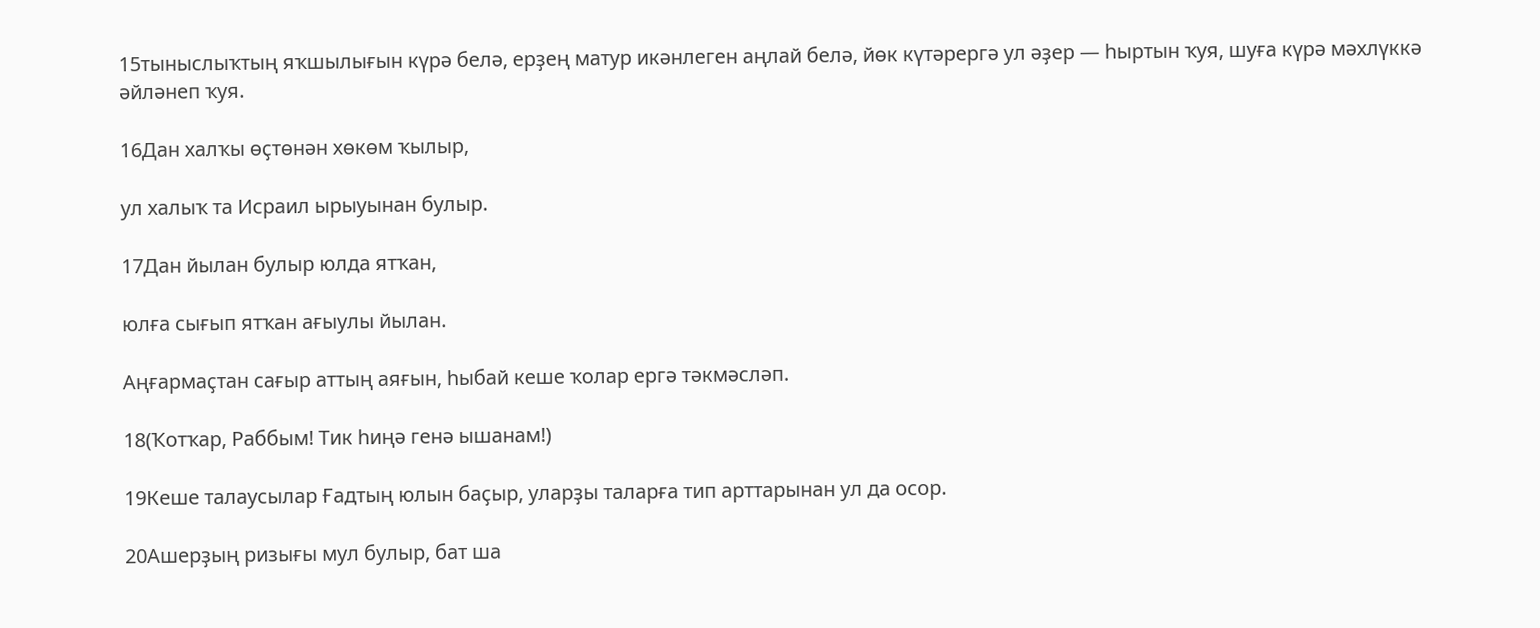15тыныслыҡтың яҡшылығын күрә белә, ерҙең матур икәнлеген аңлай белә, йөк күтәрергә ул әҙер — һыртын ҡуя, шуға күрә мәхлүккә әйләнеп ҡуя.

16Дан халҡы өҫтөнән хөкөм ҡылыр,

ул халыҡ та Исраил ырыуынан булыр.

17Дан йылан булыр юлда ятҡан,

юлға сығып ятҡан ағыулы йылан.

Аңғармаҫтан сағыр аттың аяғын, һыбай кеше ҡолар ергә тәкмәсләп.

18(Ҡотҡар, Раббым! Тик һиңә генә ышанам!)

19Кеше талаусылар Ғадтың юлын баҫыр, уларҙы таларға тип арттарынан ул да осор.

20Ашерҙың ризығы мул булыр, бат ша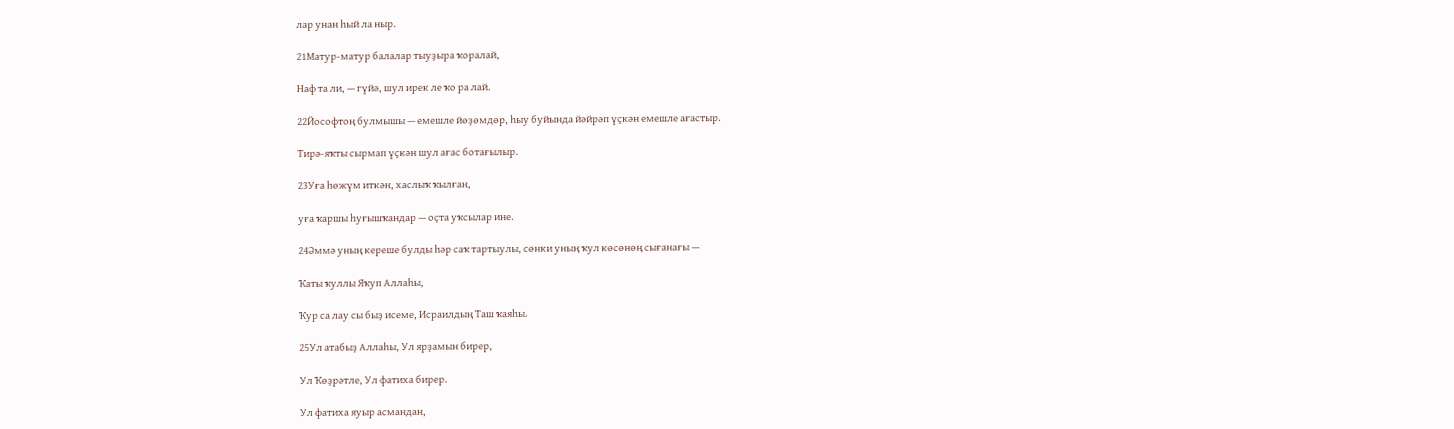лар унан һый ла ныр.

21Матур-матур балалар тыуҙыра ҡоралай,

Наф та ли, — гүйә, шул ирек ле ҡо ра лай.

22Йософтоң булмышы — емешле йөҙөмдөр, һыу буйында йәйрәп үҫкән емешле ағастыр.

Тирә-яҡты сырмап үҫкән шул ағас ботағылыр.

23Уға һөжүм иткән, хаслыҡ ҡылған,

уға ҡаршы һуғышҡандар — оҫта уҡсылар ине.

24Әммә уның кереше булды һәр саҡ тартыулы, сөнки уның ҡул көсөнөң сығанағы —

Ҡаты ҡуллы Яҡуп Аллаһы,

Ҡур са лау сы быҙ исеме, Исраилдың Таш ҡаяһы.

25Ул атабыҙ Аллаһы, Ул ярҙамын бирер,

Ул Ҡөҙрәтле, Ул фатиха бирер.

Ул фатиха яуыр асмандан,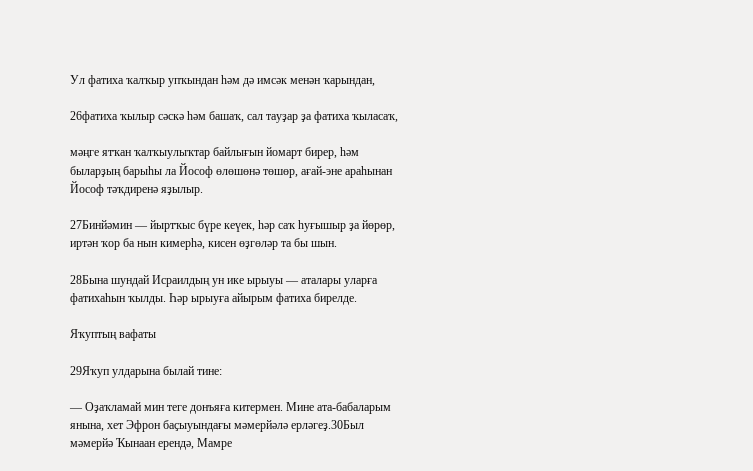Ул фатиха ҡалҡыр упҡындан һәм дә имсәк менән ҡарындан,

26фатиха ҡылыр сәскә һәм башаҡ, сал тауҙар ҙа фатиха ҡыласаҡ,

мәңге ятҡан ҡалҡыулыҡтар байлығын йомарт бирер, һәм быларҙың барыһы ла Йософ өлөшөнә төшөр, ағай-эне араһынан Йософ тәҡдиренә яҙылыр.

27Бинйәмин — йыртҡыс бүре кеүек, һәр саҡ һуғышыр ҙа йөрөр, иртән ҡор ба нын кимерһә, кисен өҙгөләр та бы шын.

28Бына шундай Исраилдың ун ике ырыуы — аталары уларға фатихаһын ҡылды. Һәр ырыуға айырым фатиха бирелде.

Яҡуптың вафаты

29Яҡуп улдарына былай тине:

— Оҙаҡламай мин теге донъяға китермен. Мине ата-бабаларым янына, хет Эфрон баҫыуындағы мәмерйәлә ерләгеҙ.30Был мәмерйә Ҡынаан ерендә, Мамре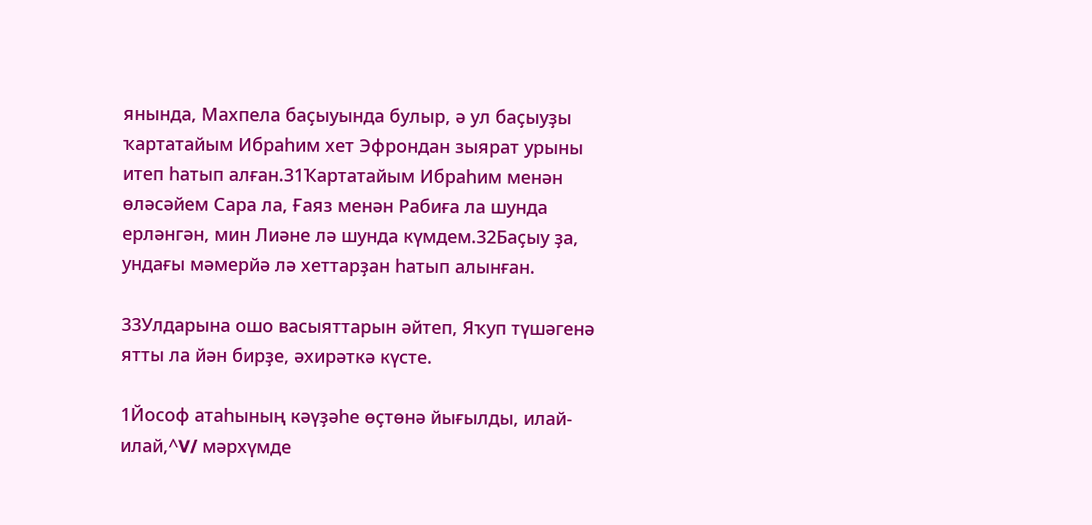янында, Махпела баҫыуында булыр, ә ул баҫыуҙы ҡартатайым Ибраһим хет Эфрондан зыярат урыны итеп һатып алған.31Ҡартатайым Ибраһим менән өләсәйем Сара ла, Ғаяз менән Рабиға ла шунда ерләнгән, мин Лиәне лә шунда күмдем.32Баҫыу ҙа, ундағы мәмерйә лә хеттарҙан һатып алынған.

33Улдарына ошо васыяттарын әйтеп, Яҡуп түшәгенә ятты ла йән бирҙе, әхирәткә күсте.

1Йософ атаһының кәүҙәһе өҫтөнә йығылды, илай-илай,^V/ мәрхүмде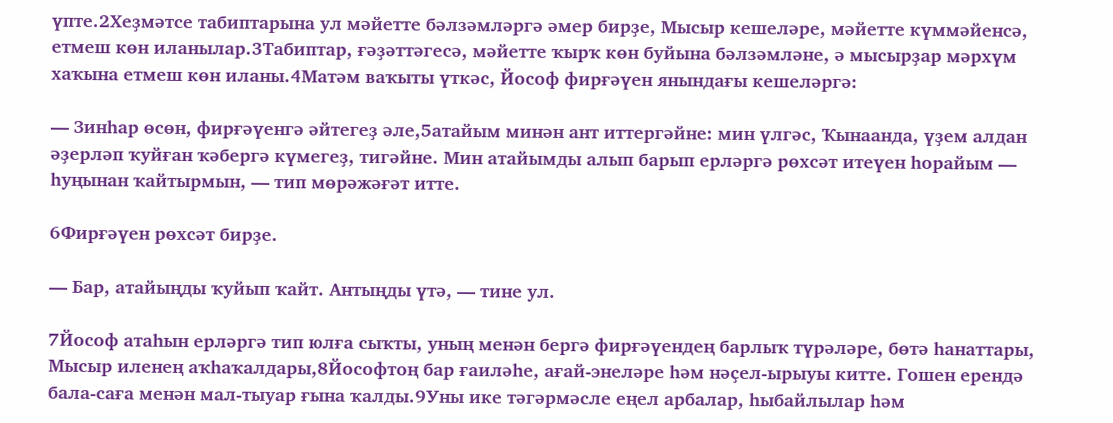үпте.2Хеҙмәтсе табиптарына ул мәйетте бәлзәмләргә әмер бирҙе, Мысыр кешеләре, мәйетте күммәйенсә, етмеш көн иланылар.3Табиптар, ғәҙәттәгесә, мәйетте ҡырҡ көн буйына бәлзәмләне, ә мысырҙар мәрхүм хаҡына етмеш көн иланы.4Матәм ваҡыты үткәс, Йософ фирғәүен янындағы кешеләргә:

— Зинһар өсөн, фирғәүенгә әйтегеҙ әле,5атайым минән ант иттергәйне: мин үлгәс, Ҡынаанда, үҙем алдан әҙерләп ҡуйған ҡәбергә күмегеҙ, тигәйне. Мин атайымды алып барып ерләргә рөхсәт итеүен һорайым — һуңынан ҡайтырмын, — тип мөрәжәғәт итте.

6Фирғәүен рөхсәт бирҙе.

— Бар, атайыңды ҡуйып ҡайт. Антыңды үтә, — тине ул.

7Йософ атаһын ерләргә тип юлға сыҡты, уның менән бергә фирғәүендең барлыҡ түрәләре, бөтә һанаттары, Мысыр иленең аҡһаҡалдары,8Йософтоң бар ғаиләһе, ағай-энеләре һәм нәҫел-ырыуы китте. Гошен ерендә бала-саға менән мал-тыуар ғына ҡалды.9Уны ике тәгәрмәсле еңел арбалар, һыбайлылар һәм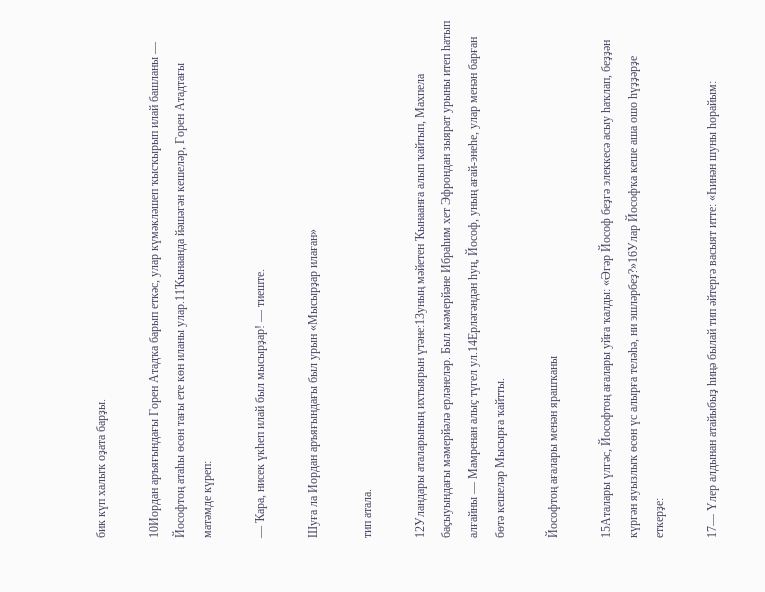бик күп халыҡ оҙата барҙы.

10Иордан аръяғындағы Горен Атадҡа барып еткәс, улар күмәкләшеп ҡысҡырып илай башланы — Йософтоң атаһы өсөн тағы ете көн иланы улар.11Ҡынаанда йәшәгән кешеләр, Горен Атадтағы матәмде күреп:

— Ҡара, нисек үкһеп илай был мысырҙар! — тиеште.

Шуға ла Иордан аръяғындағы был урын «Мысырҙар илаған»

тип атала.

12Уландары аталарының ихтыярын үтәне:13уның мәйетен Ҡынаанға алып ҡайтып, Махпела баҫыуындағы мәмерйәлә ерләнеләр. Был мәмерйәне Ибраһим хет Эфрондан зыярат урыны итеп һатып алғайны — Мамренан алыҫ түгел ул.14Ерләгәндән һуң, Йософ, уның ағай-энеһе, улар менән барған бөтә кешеләр Мысырға ҡайтты.

Йософтоң ағалары менән ярашҡаны

15Аталары үлгәс, Йософтоң ағалары уйға ҡалды: «Әгәр Йософ беҙгә элеккесә асыу һаҡлап, беҙҙән күргән яуызлыҡ өсөн үс алырға теләһә, ни эшләрбеҙ?»16Улар Йософҡа кеше аша ошо һүҙҙәрҙе еткерҙе:

17— Үлер алдынан атайыбыҙ һиңә былай тип әйтергә васыят итте: «Һинән шуны һорайым: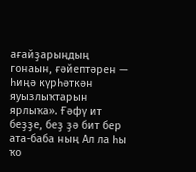ағайҙарыңдың гонаын, ғәйептәрен — һиңә күрһәткән яуызлыҡтарын ярлыҡа». Ғәфү ит беҙҙе, беҙ ҙә бит бер ата-баба ның Ал ла һы ҡо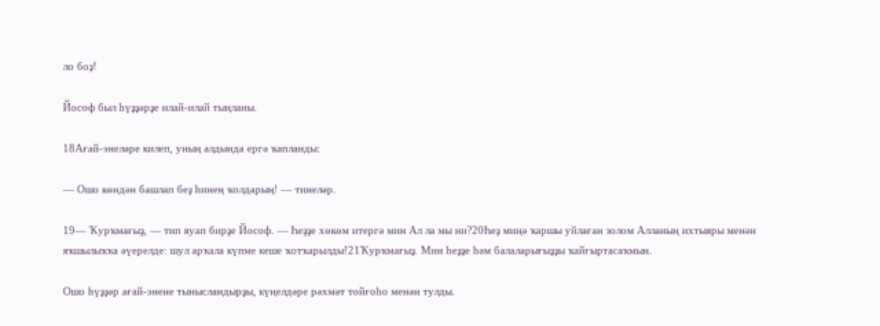ло боҙ!

Йософ был һүҙҙәрҙе илай-илай тыңланы.

18Ағай-энеләре килеп, уның алдында ергә ҡапланды:

— Ошо көндән башлап беҙ һинең ҡолдарың! — тинеләр.

19— Ҡурҡмағыҙ, — тип яуап бирҙе Йософ. — Һеҙҙе хөкөм итергә мин Ал ла мы ни?20Һеҙ миңә ҡаршы уйлаған золом Алланың ихтыяры менән яҡшылыҡҡа әүерелде: шул арҡала күпме кеше ҡотҡарылды!21Ҡурҡмағыҙ. Мин һеҙҙе һәм балаларығыҙҙы ҡайғыртасаҡмын.

Ошо һүҙҙәр ағай-энене тынысландырҙы, күңелдәре рәхмәт тойғоһо менән тулды.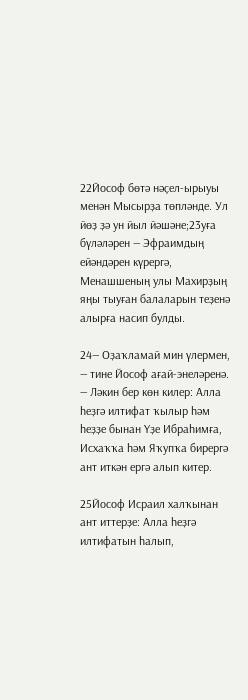22Йософ бөтә нәҫел-ырыуы менән Мысырҙа төпләнде. Ул йөҙ ҙә ун йыл йәшәне;23уға бүләләрен — Эфраимдың ейәндәрен күрергә, Менашшеның улы Махирҙың яңы тыуған балаларын теҙенә алырға насип булды.

24— Оҙаҡламай мин үлермен, — тине Йософ ағай-энеләренә. — Ләкин бер көн килер: Алла һеҙгә илтифат ҡылыр һәм һеҙҙе бынан Үҙе Ибраһимға, Исхаҡҡа һәм Яҡупҡа бирергә ант иткән ергә алып китер.

25Йософ Исраил халҡынан ант иттерҙе: Алла һеҙгә илтифатын һалып,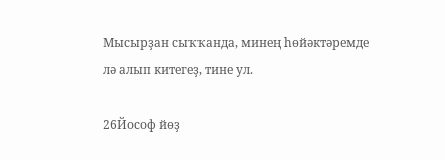Мысырҙан сыҡҡанда, минең һөйәктәремде лә алып китегеҙ, тине ул.

26Йософ йөҙ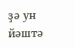ҙә ун йәштә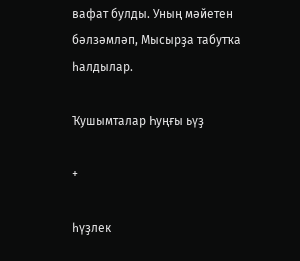вафат булды. Уның мәйетен бәлзәмләп, Мысырҙа табутҡа һалдылар.

Ҡушымталар Һуңғы ьүҙ

+

һүҙлек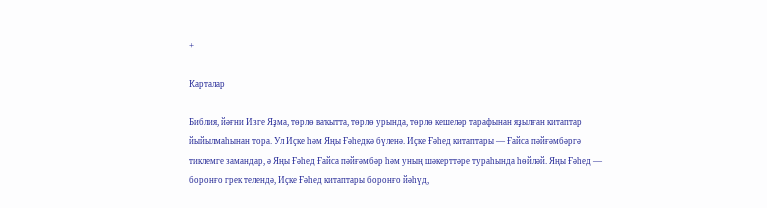+

Карталар

Библия, йәғни Изге Яҙма, төрлө ваҡытта, төрлө урында, төрлө кешеләр тарафынан яҙылған китаптар йыйылмаһынан тора. Ул Иҫке һәм Яңы Ғәһедкә бүленә. Иҫке Ғәһед китаптары — Ғайса пәйғәмбәргә тиклемге замандар, ә Яңы Ғәһед Ғайса пәйғәмбәр һәм уның шәкерттәре тураһында һөйләй. Яңы Ғәһед — боронғо грек телендә, Иҫке Ғәһед китаптары боронғо йәһүд,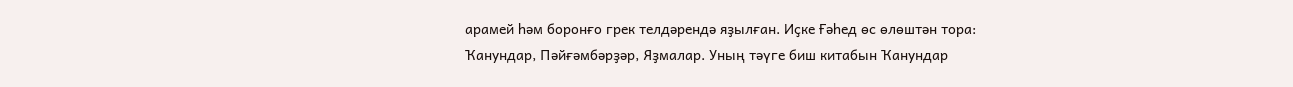арамей һәм боронғо грек телдәрендә яҙылған. Иҫке Ғәһед өс өлөштән тора: Ҡанундар, Пәйғәмбәрҙәр, Яҙмалар. Уның тәүге биш китабын Ҡанундар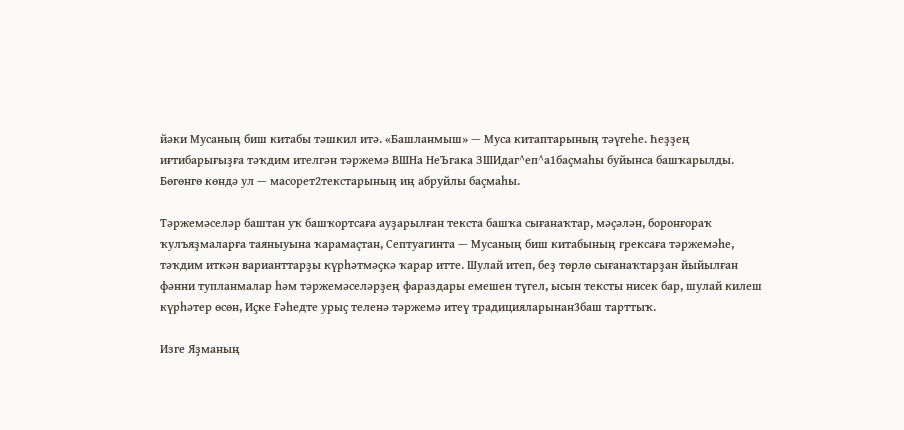йәки Мусаның биш китабы тәшкил итә. «Башланмыш» — Муса китаптарының тәүгеһе. Һеҙҙең иғтибарығыҙға тәҡдим ителгән тәржемә ВШНа НеЪгака ЗШИдаг^еп^а1баҫмаһы буйынса башҡарылды. Бөгөнгө көндә ул — масорет2текстарының иң абруйлы баҫмаһы.

Тәржемәселәр баштан уҡ башҡортсаға ауҙарылған текста башҡа сығанаҡтар, мәҫәлән, боронғораҡ ҡулъяҙмаларға таяныуына ҡарамаҫтан, Септуагинта — Мусаның биш китабының грексаға тәржемәһе, тәҡдим иткән варианттарҙы күрһәтмәҫкә ҡарар итте. Шулай итеп, беҙ төрлө сығанаҡтарҙан йыйылған фәнни тупланмалар һәм тәржемәселәрҙең фараздары емешен түгел, ысын тексты нисек бар, шулай килеш күрһәтер өсөн, Иҫке Ғәһедте урыҫ теленә тәржемә итеү традицияларынан3баш тарттыҡ.

Изге Яҙманың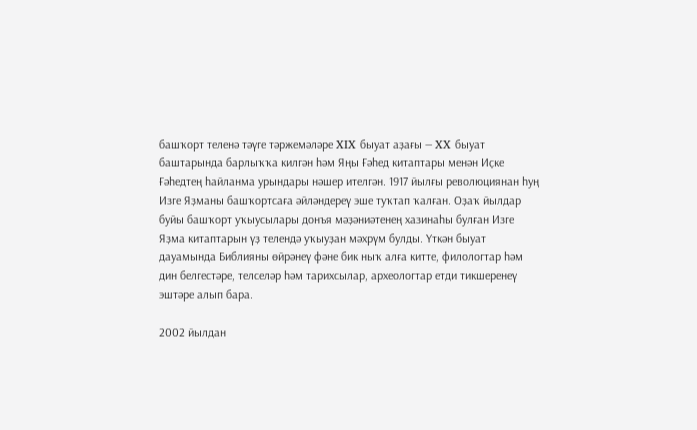башҡорт теленә тәүге тәржемәләре XIX быуат аҙағы — XX быуат баштарында барлыҡҡа килгән һәм Яңы Ғәһед китаптары менән Иҫке Ғәһедтең һайланма урындары нәшер ителгән. 1917 йылғы революциянан һуң Изге Яҙманы башҡортсаға әйләндереү эше туҡтап ҡалған. Оҙаҡ йылдар буйы башҡорт уҡыусылары донъя мәҙәниәтенең хазинаһы булған Изге Яҙма китаптарын үҙ телендә уҡыуҙан мәхрүм булды. Үткән быуат дауамында Библияны өйрәнеү фәне бик ныҡ алға китте, филологтар һәм дин белгестәре, телселәр һәм тарихсылар, археологтар етди тикшеренеү эштәре алып бара.

2002 йылдан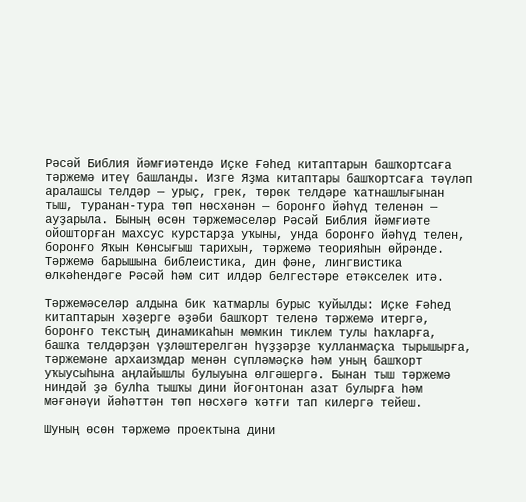Рәсәй Библия йәмғиәтендә Иҫке Ғәһед китаптарын башҡортсаға тәржемә итеү башланды. Изге Яҙма китаптары башҡортсаға тәүләп аралашсы телдәр — урыҫ, грек, төрөк телдәре ҡатнашлығынан тыш, туранан-тура төп нөсхәнән — боронғо йәһүд теленән — ауҙарыла. Бының өсөн тәржемәселәр Рәсәй Библия йәмғиәте ойошторған махсус курстарҙа уҡыны, унда боронғо йәһүд телен, боронғо Яҡын Көнсығыш тарихын, тәржемә теорияһын өйрәнде. Тәржемә барышына библеистика, дин фәне, лингвистика өлкәһендәге Рәсәй һәм сит илдәр белгестәре етәкселек итә.

Тәржемәселәр алдына бик ҡатмарлы бурыс ҡуйылды: Иҫке Ғәһед китаптарын хәҙерге әҙәби башҡорт теленә тәржемә итергә, боронғо текстың динамикаһын мөмкин тиклем тулы һаҡларға, башҡа телдәрҙән үҙләштерелгән һүҙҙәрҙе ҡулланмаҫҡа тырышырға, тәржемәне архаизмдар менән сүпләмәҫкә һәм уның башҡорт уҡыусыһына аңлайышлы булыуына өлгәшергә. Бынан тыш тәржемә ниндәй ҙә булһа тышҡы дини йоғонтонан азат булырға һәм мәғәнәүи йәһәттән төп нөсхәгә ҡәтғи тап килергә тейеш.

Шуның өсөн тәржемә проектына дини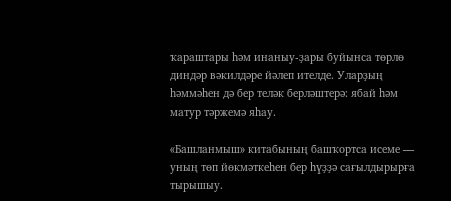ҡараштары һәм инаныу-ҙары буйынса төрлө диндәр вәкилдәре йәлеп ителде. Уларҙың һәммәһен дә бер теләк берләштерә: ябай һәм матур тәржемә яһау.

«Башланмыш» китабының башҡортса исеме — уның төп йөкмәткеһен бер һүҙҙә сағылдырырға тырышыу.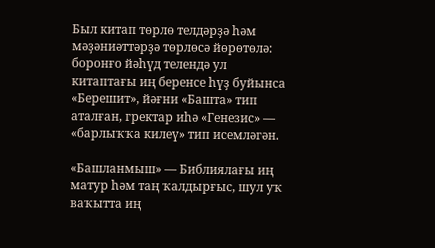Был китап төрлө телдәрҙә һәм мәҙәниәттәрҙә төрлөсә йөрөтөлә: боронғо йәһүд телендә ул китаптағы иң беренсе һүҙ буйынса «Берешит», йәғни «Башта» тип аталған, гректар иһә «Генезис» — «барлыҡҡа килеү» тип исемләгән.

«Башланмыш» — Библиялағы иң матур һәм таң ҡалдырғыс, шул уҡ ваҡытта иң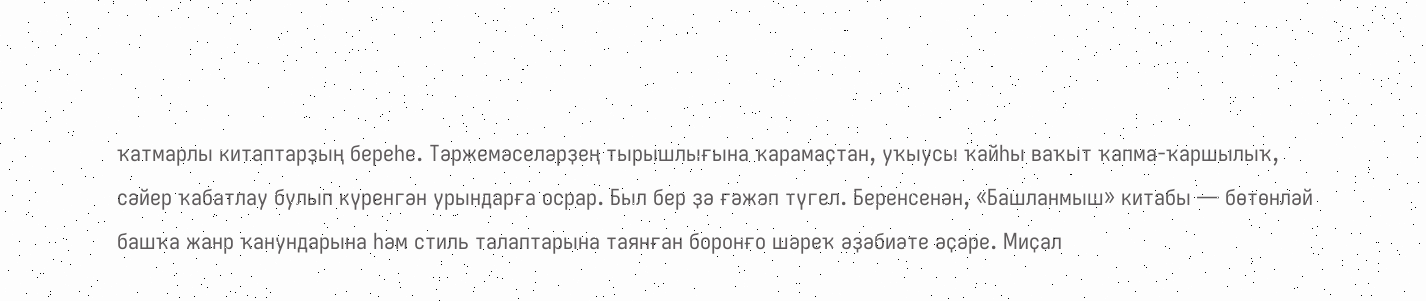ҡатмарлы китаптарҙың береһе. Тәржемәселәрҙең тырышлығына ҡарамаҫтан, уҡыусы ҡайһы ваҡыт ҡапма-ҡаршылыҡ, сәйер ҡабатлау булып күренгән урындарға осрар. Был бер ҙә ғәжәп түгел. Беренсенән, «Башланмыш» китабы — бөтөнләй башҡа жанр ҡанундарына һәм стиль талаптарына таянған боронғо шәреҡ әҙәбиәте әҫәре. Миҫал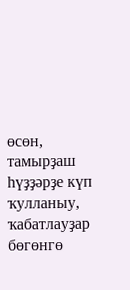өсөн, тамырҙаш һүҙҙәрҙе күп ҡулланыу, ҡабатлауҙар бөгөнгө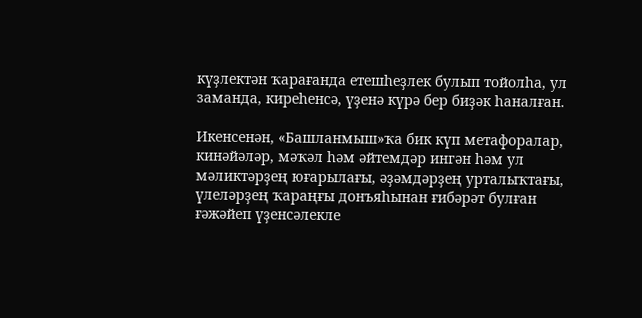күҙлектән ҡарағанда етешһеҙлек булып тойолһа, ул заманда, киреһенсә, үҙенә күрә бер биҙәк һаналған.

Икенсенән, «Башланмыш»ҡа бик күп метафоралар, кинәйәләр, мәҡәл һәм әйтемдәр ингән һәм ул мәликтәрҙең юғарылағы, әҙәмдәрҙең урталыҡтағы, үлеләрҙең ҡараңғы донъяһынан ғибәрәт булған ғәжәйеп үҙенсәлекле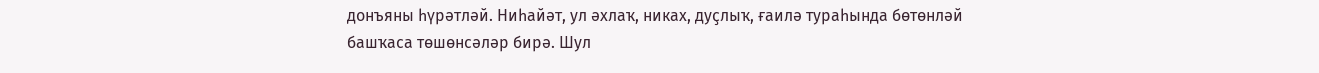донъяны һүрәтләй. Ниһайәт, ул әхлаҡ, никах, дуҫлыҡ, ғаилә тураһында бөтөнләй башҡаса төшөнсәләр бирә. Шул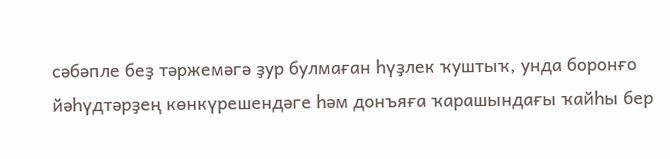сәбәпле беҙ тәржемәгә ҙур булмаған һүҙлек ҡуштыҡ, унда боронғо йәһүдтәрҙең көнкүрешендәге һәм донъяға ҡарашындағы ҡайһы бер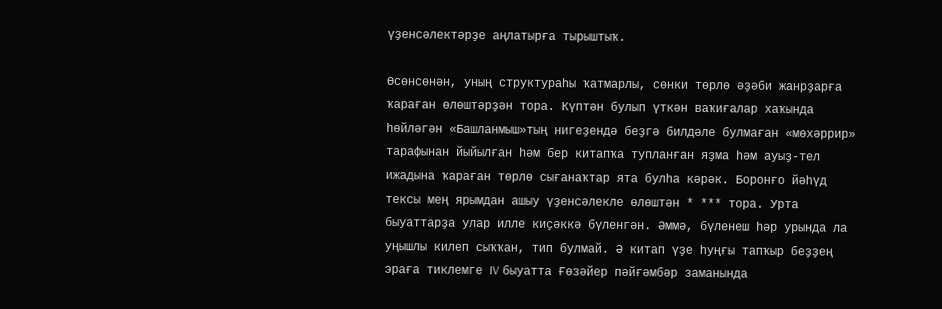үҙенсәлектәрҙе аңлатырға тырыштыҡ.

Өсөнсөнән, уның структураһы ҡатмарлы, сөнки төрлө әҙәби жанрҙарға ҡараған өлөштәрҙән тора. Күптән булып үткән ваҡиғалар хаҡында һөйләгән «Башланмыш»тың нигеҙендә беҙгә билдәле булмаған «мөхәррир» тарафынан йыйылған һәм бер китапҡа тупланған яҙма һәм ауыҙ-тел ижадына ҡараған төрлө сығанаҡтар ята булһа кәрәк. Боронғо йәһүд тексы мең ярымдан ашыу үҙенсәлекле өлөштән * *** тора. Урта быуаттарҙа улар илле киҫәккә бүленгән. Әммә, бүленеш һәр урында ла уңышлы килеп сыҡҡан, тип булмай. Ә китап үҙе һуңғы тапҡыр беҙҙең эраға тиклемге IV быуатта Ғөзәйер пәйғәмбәр заманында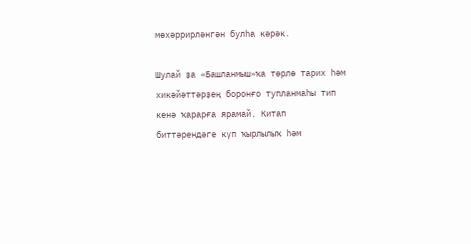мөхәррирләнгән булһа кәрәк.

Шулай ҙа «Башланмыш»ҡа төрлө тарих һәм хикәйәттәрҙең боронғо тупланмаһы тип кенә ҡарарға ярамай. Китап биттәрендәге күп ҡырлылыҡ һәм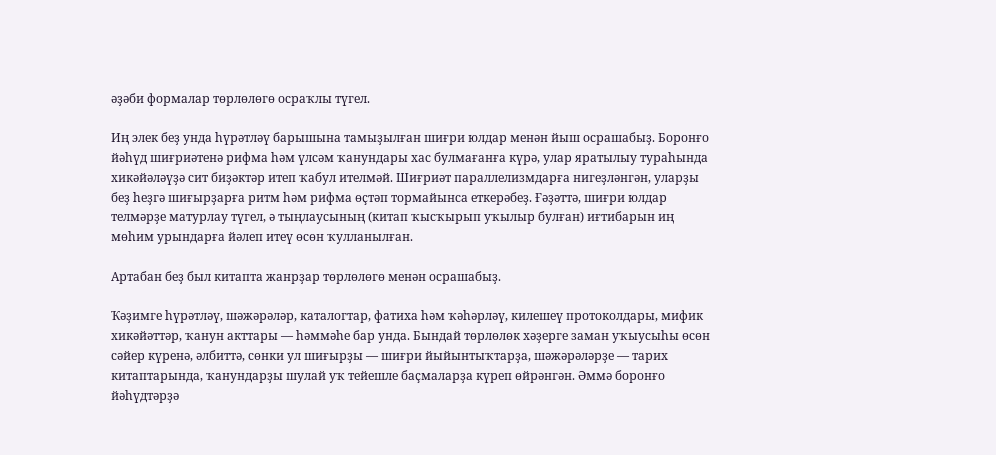әҙәби формалар төрлөлөгө осраҡлы түгел.

Иң элек беҙ унда һүрәтләү барышына тамыҙылған шиғри юлдар менән йыш осрашабыҙ. Боронғо йәһүд шиғриәтенә рифма һәм үлсәм ҡанундары хас булмағанға күрә, улар яратылыу тураһында хикәйәләүҙә сит биҙәктәр итеп ҡабул ителмәй. Шиғриәт параллелизмдарға нигеҙләнгән, уларҙы беҙ һеҙгә шиғырҙарға ритм һәм рифма өҫтәп тормайынса еткерәбеҙ. Ғәҙәттә, шиғри юлдар телмәрҙе матурлау түгел, ә тыңлаусының (китап ҡысҡырып уҡылыр булған) иғтибарын иң мөһим урындарға йәлеп итеү өсөн ҡулланылған.

Артабан беҙ был китапта жанрҙар төрлөлөгө менән осрашабыҙ.

Ҡәҙимге һүрәтләү, шәжәрәләр, каталогтар, фатиха һәм ҡәһәрләү, килешеү протоколдары, мифик хикәйәттәр, ҡанун акттары — һәммәһе бар унда. Бындай төрлөлөк хәҙерге заман уҡыусыһы өсөн сәйер күренә, әлбиттә, сөнки ул шиғырҙы — шиғри йыйынтыҡтарҙа, шәжәрәләрҙе — тарих китаптарында, ҡанундарҙы шулай уҡ тейешле баҫмаларҙа күреп өйрәнгән. Әммә боронғо йәһүдтәрҙә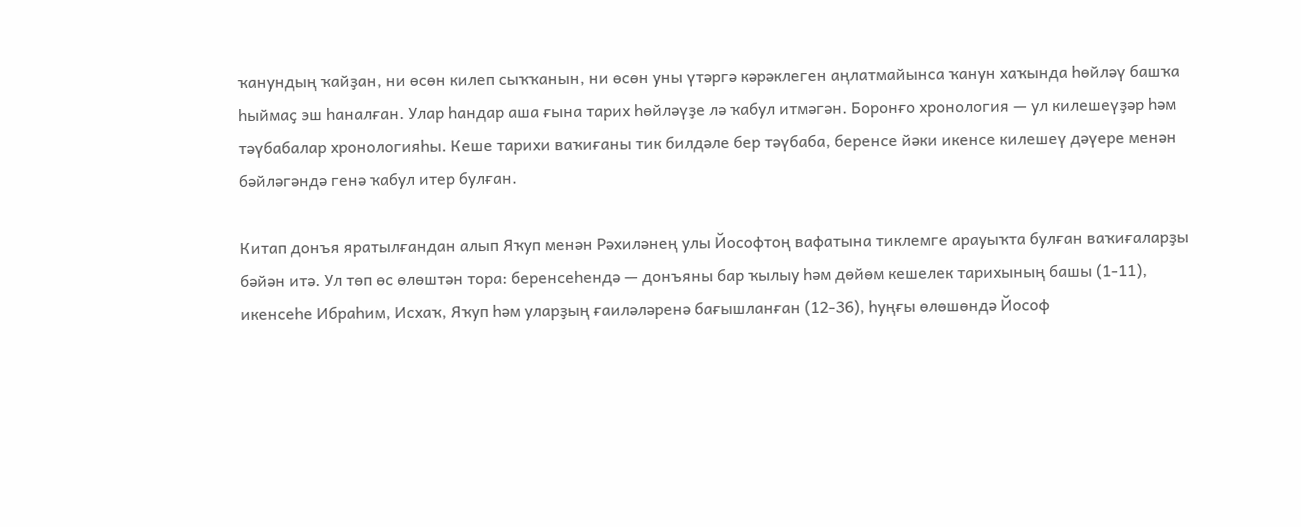ҡанундың ҡайҙан, ни өсөн килеп сыҡҡанын, ни өсөн уны үтәргә кәрәклеген аңлатмайынса ҡанун хаҡында һөйләү башҡа һыймаҫ эш һаналған. Улар һандар аша ғына тарих һөйләүҙе лә ҡабул итмәгән. Боронғо хронология — ул килешеүҙәр һәм тәүбабалар хронологияһы. Кеше тарихи ваҡиғаны тик билдәле бер тәүбаба, беренсе йәки икенсе килешеү дәүере менән бәйләгәндә генә ҡабул итер булған.

Китап донъя яратылғандан алып Яҡуп менән Рәхиләнең улы Йософтоң вафатына тиклемге арауыҡта булған ваҡиғаларҙы бәйән итә. Ул төп өс өлөштән тора: беренсеһендә — донъяны бар ҡылыу һәм дөйөм кешелек тарихының башы (1-11), икенсеһе Ибраһим, Исхаҡ, Яҡуп һәм уларҙың ғаиләләренә бағышланған (12-36), һуңғы өлөшөндә Йософ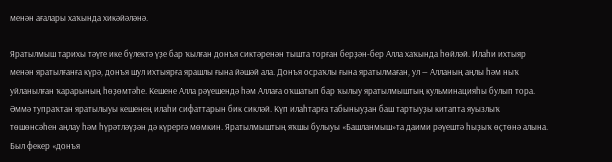менән ағалары хаҡында хикәйәләнә.

Яратылмыш тарихы тәүге ике бүлектә үҙе бар ҡылған донъя сиктәренән тышта торған берҙән-бер Алла хаҡында һөйләй. Илаһи ихтыяр менән яратылғанға күрә, донъя шул ихтыярға ярашлы ғына йәшәй ала. Донъя осраҡлы ғына яратылмаған, ул — Алланың аңлы һәм ныҡ уйланылған ҡарарының һөҙөмтәһе. Кешене Алла рәүешендә һәм Аллаға оҡшатып бар ҡылыу яратылмыштың кульминацияһы булып тора. Әммә тупраҡтан яратылыуы кешенең илаһи сифаттарын бик сикләй. Күп илаһтарға табыныуҙан баш тартыуҙы китапта яуызлыҡ төшөнсәһен аңлау һәм һүрәтләүҙән дә күрергә мөмкин. Яратылмыштың яҡшы булыуы «Башланмыш»та даими рәүештә һыҙыҡ өҫтөнә алына. Был фекер «донъя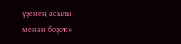үҙенең асылы менән боҙоҡ»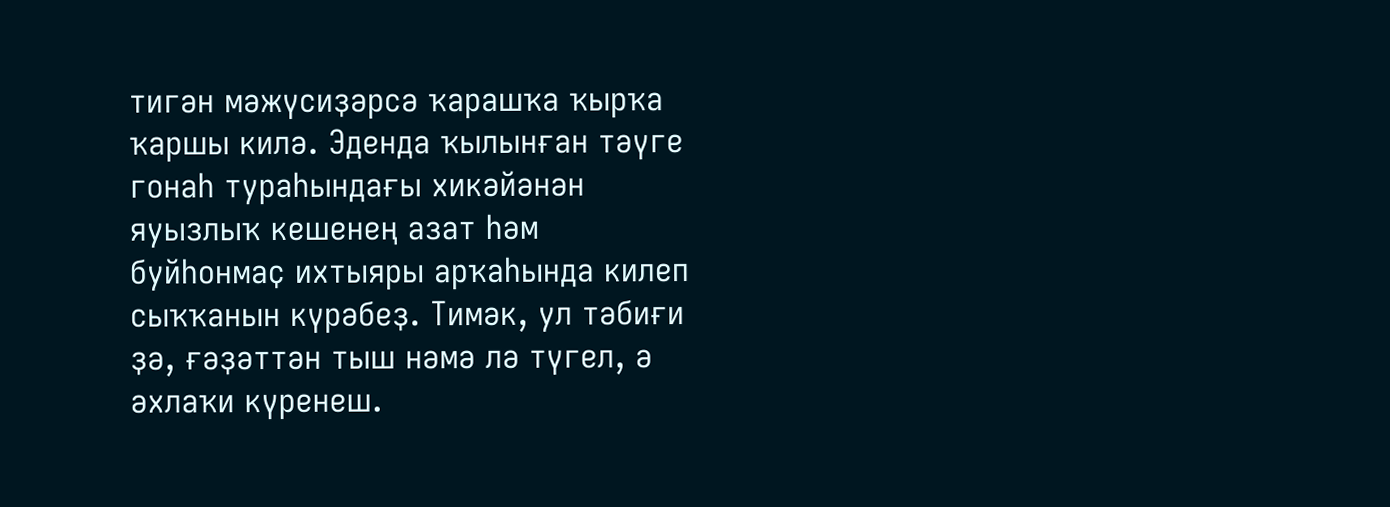тигән мәжүсиҙәрсә ҡарашҡа ҡырҡа ҡаршы килә. Эденда ҡылынған тәүге гонаһ тураһындағы хикәйәнән яуызлыҡ кешенең азат һәм буйһонмаҫ ихтыяры арҡаһында килеп сыҡҡанын күрәбеҙ. Тимәк, ул тәбиғи ҙә, ғәҙәттән тыш нәмә лә түгел, ә әхлаҡи күренеш.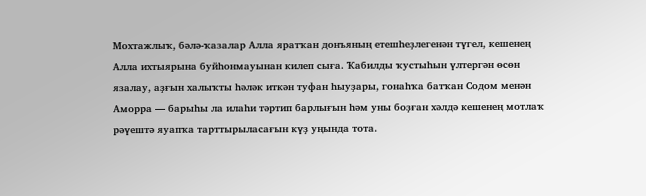Мохтажлыҡ, бәлә-ҡазалар Алла яратҡан донъяның етешһеҙлегенән түгел, кешенең Алла ихтыярына буйһонмауынан килеп сыға. Ҡабилды ҡустыһын үлтергән өсөн язалау, аҙғын халыҡты һәләк иткән туфан һыуҙары, гонаһҡа батҡан Содом менән Аморра — барыһы ла илаһи тәртип барлығын һәм уны боҙған хәлдә кешенең мотлаҡ рәүештә яуапҡа тарттырыласағын күҙ уңында тота.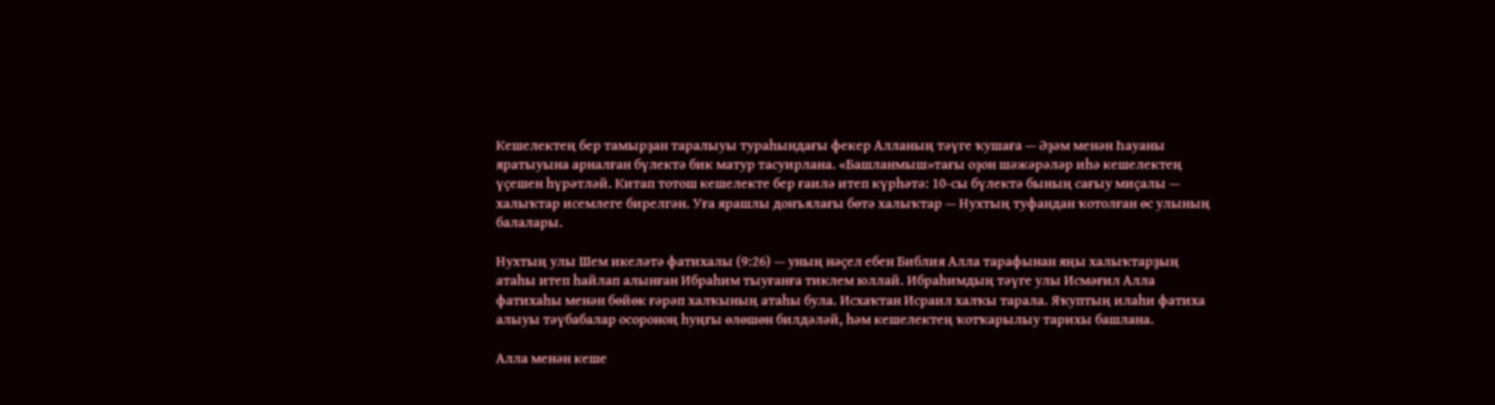Кешелектең бер тамырҙан таралыуы тураһындағы фекер Алланың тәүге ҡушаға — Әҙәм менән Һауаны яратыуына арналған бүлектә бик матур тасуирлана. «Башланмыш»тағы оҙон шәжәрәләр иһә кешелектең үҫешен һүрәтләй. Китап тотош кешелекте бер ғаилә итеп күрһәтә: 10-сы бүлектә бының сағыу миҫалы — халыҡтар исемлеге бирелгән. Уға ярашлы донъялағы бөтә халыҡтар — Нухтың туфандан ҡотолған өс улының балалары.

Нухтың улы Шем икеләтә фатихалы (9:26) — уның нәҫел ебен Библия Алла тарафынан яңы халыҡтарҙың атаһы итеп һайлап алынған Ибраһим тыуғанға тиклем юллай. Ибраһимдың тәүге улы Исмәғил Алла фатихаһы менән бөйөк ғәрәп халҡының атаһы була. Исхаҡтан Исраил халҡы тарала. Яҡуптың илаһи фатиха алыуы тәүбабалар осороноң һуңғы өлөшөн билдәләй, һәм кешелектең ҡотҡарылыу тарихы башлана.

Алла менән кеше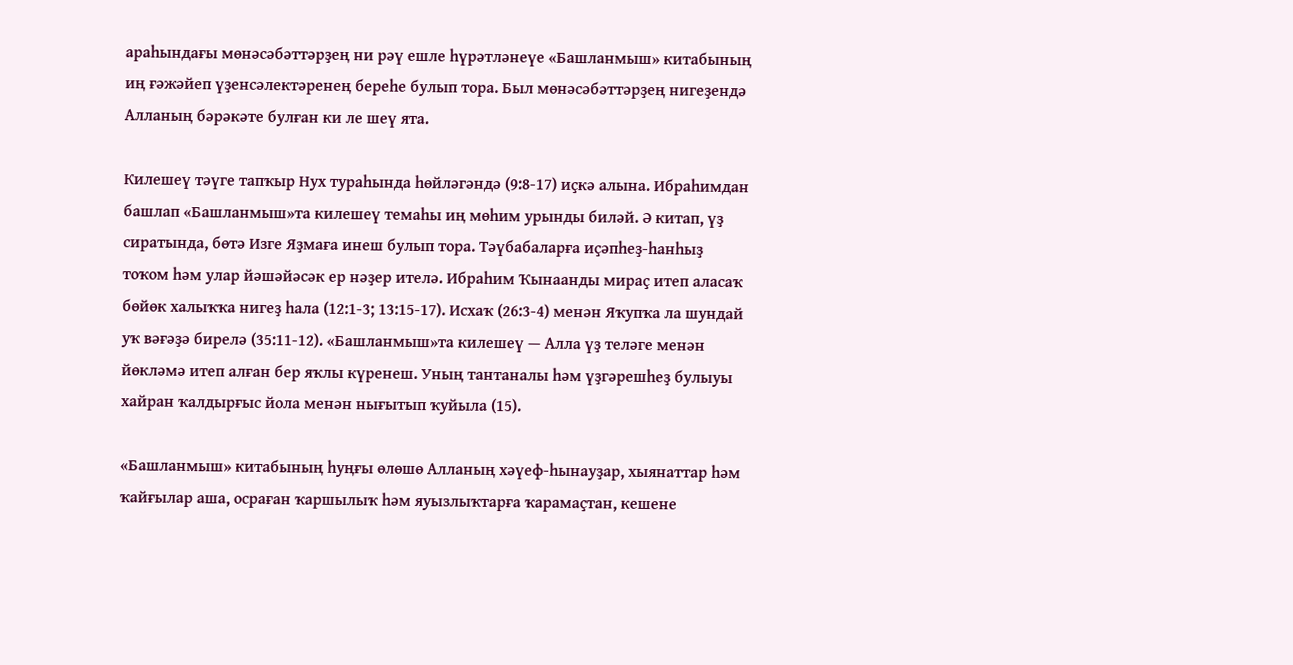араһындағы мөнәсәбәттәрҙең ни рәү ешле һүрәтләнеүе «Башланмыш» китабының иң ғәжәйеп үҙенсәлектәренең береһе булып тора. Был мөнәсәбәттәрҙең нигеҙендә Алланың бәрәкәте булған ки ле шеү ята.

Килешеү тәүге тапҡыр Нух тураһында һөйләгәндә (9:8-17) иҫкә алына. Ибраһимдан башлап «Башланмыш»та килешеү темаһы иң мөһим урынды биләй. Ә китап, үҙ сиратында, бөтә Изге Яҙмаға инеш булып тора. Тәүбабаларға иҫәпһеҙ-һанһыҙ тоҡом һәм улар йәшәйәсәк ер нәҙер ителә. Ибраһим Ҡынаанды мираҫ итеп аласаҡ бөйөк халыҡҡа нигеҙ һала (12:1-3; 13:15-17). Исхаҡ (26:3-4) менән Яҡупҡа ла шундай уҡ вәғәҙә бирелә (35:11-12). «Башланмыш»та килешеү — Алла үҙ теләге менән йөкләмә итеп алған бер яҡлы күренеш. Уның тантаналы һәм үҙгәрешһеҙ булыуы хайран ҡалдырғыс йола менән нығытып ҡуйыла (15).

«Башланмыш» китабының һуңғы өлөшө Алланың хәүеф-һынауҙар, хыянаттар һәм ҡайғылар аша, осраған ҡаршылыҡ һәм яуызлыҡтарға ҡарамаҫтан, кешене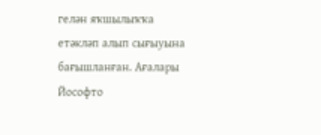гелән яҡшылыҡҡа етәкләп алып сығыуына бағышланған. Ағалары Йософто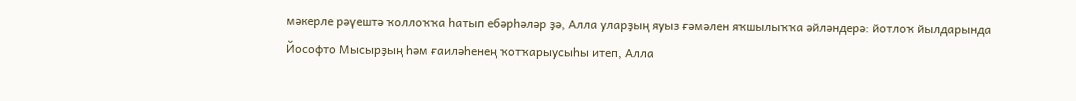мәкерле рәүештә ҡоллоҡҡа һатып ебәрһәләр ҙә, Алла уларҙың яуыз ғәмәлен яҡшылыҡҡа әйләндерә: йотлоҡ йылдарында Йософто Мысырҙың һәм ғаиләһенең ҡотҡарыусыһы итеп, Алла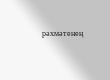рәхмәтенең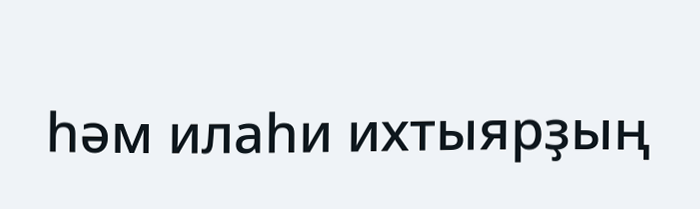һәм илаһи ихтыярҙың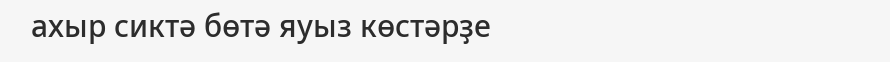ахыр сиктә бөтә яуыз көстәрҙе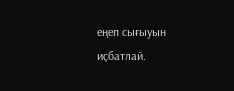еңеп сығыуын иҫбатлай.